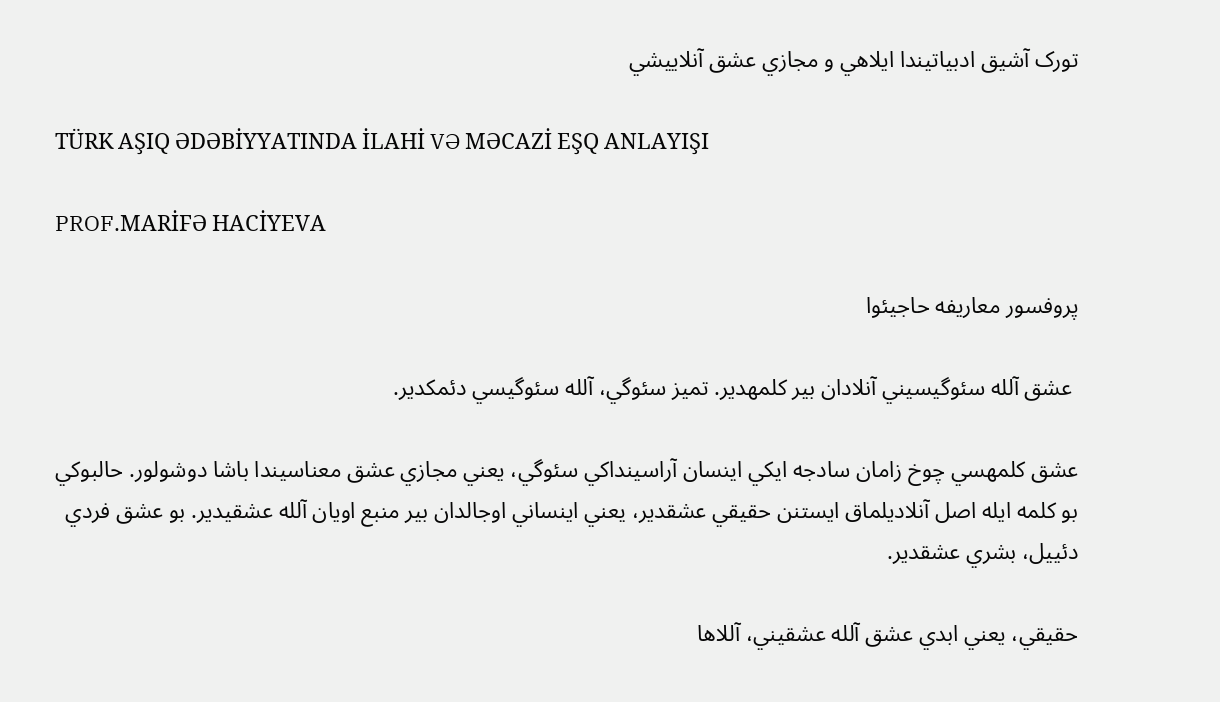تورک آشيق ادبياتيندا ايلاهي و مجازي عشق آنلاييشي

TÜRK AŞIQ ƏDƏBİYYATINDA İLAHİ VƏ MƏCAZİ EŞQ ANLAYIŞI

PROF.MARİFƏ HACİYEVA

پروفسور معاريفه حاجيئوا

 عشق آلله سئوگيسيني آنلادان بير کلمهدير. تميز سئوگي، آلله سئوگيسي دئمکدير.

عشق کلمهسي چوخ زامان سادجه ايکي اينسان آراسينداکي سئوگي، يعني مجازي عشق معناسيندا باشا دوشولور. حالبوکي بو کلمه ايله اصل آنلاديلماق ايستنن حقيقي عشقدير، يعني اينساني اوجالدان بير منبع اويان آلله عشقيدير. بو عشق فردي دئييل، بشري عشقدير.

حقيقي، يعني ابدي عشق آلله عشقيني، آللاها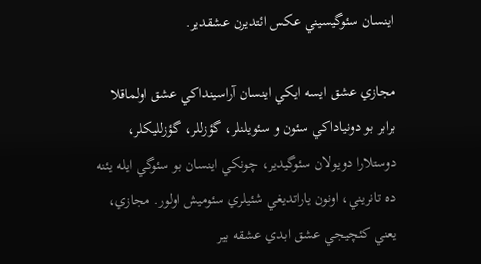اينسان سئوگيسيني عکس ائتديرن عشقدير.

مجازي عشق ايسه ايکي اينسان آراسينداکي عشق اولماقلا برابر بو دونياداکي سئون و سئويلنلر، گؤزللر، گؤزلليکلر، دوستلارا دويولان سئوگيدير، چونکي اينسان بو سئوگي ايله يئنه ده تانريني، اونون ياراتديغي شئيلري سئوميش اولور. مجازي، يعني کئچيجي عشق ابدي عشقه بير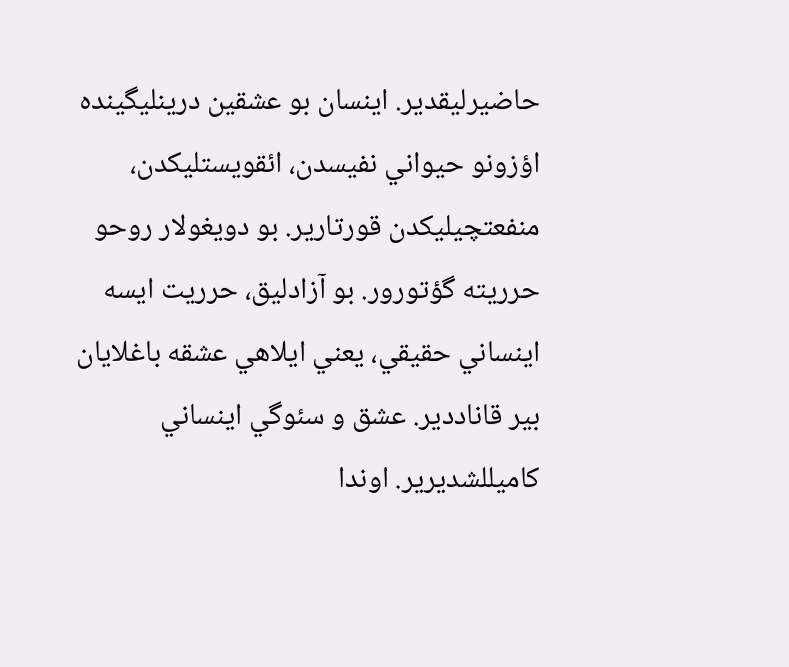حاضيرليقدير. اينسان بو عشقين درينليگينده اؤزونو حيواني نفيسدن، ائقويستليکدن، منفعتچيليکدن قورتارير. بو دويغولار روحو حرريته گؤتورور. بو آزادليق، حرريت ايسه اينساني حقيقي، يعني ايلاهي عشقه باغلايان بير قاناددير. عشق و سئوگي اينساني کاميللشديرير. اوندا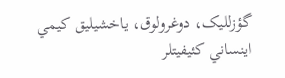گؤزلليک، دوغرولوق، ياخشيليق کيمي اينساني کئيفيتلر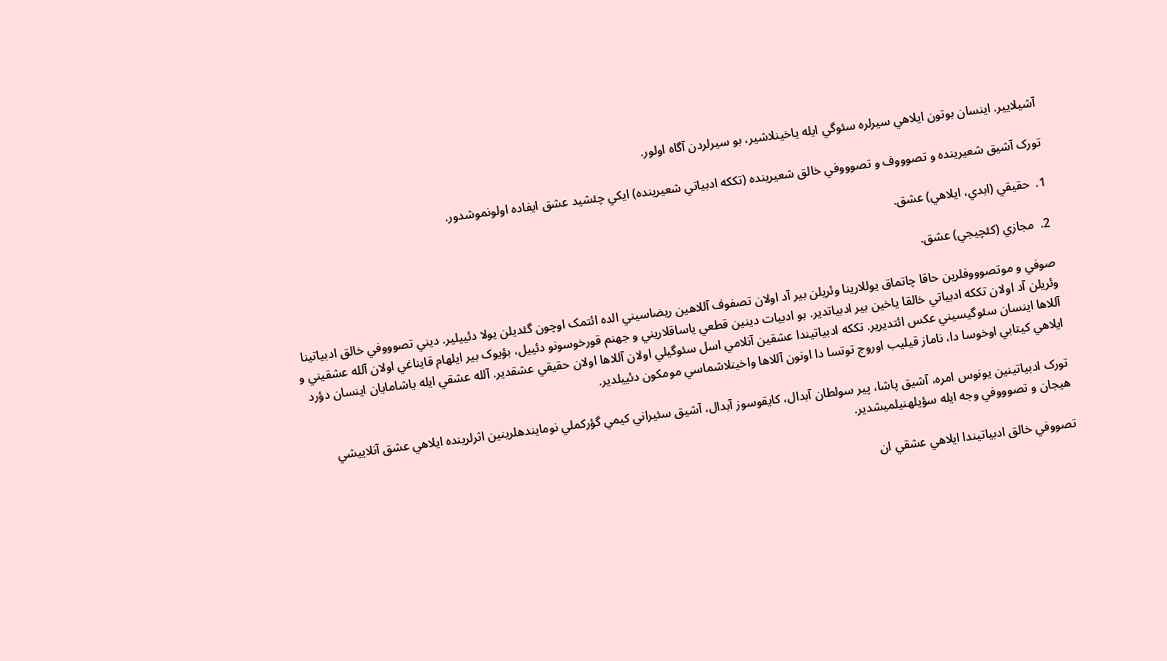آشيلايير. اينسان بوتون ايلاهي سيرلره سئوگي ايله ياخينلاشير، بو سيرلردن آگاه اولور.

تورک آشيق شعيرينده و تصوووف و تصوووفي خالق شعيرينده (تککه ادبياتي شعيرينده) ايکي چئشيد عشق ايفاده اولونموشدور.

1.  حقيقي (ابدي، ايلاهي) عشق.

2.  مجازي (کئچيجي) عشق.

صوفي و موتصوووفلرين حاقا چاتماق يوللارينا وئريلن بير آد اولان تصفوف آللاهين ريضاسيني الده ائتمک اوچون گئديلن يولا دئييلير. ديني تصوووفي خالق ادبياتينا وئريلن آد اولان تککه ادبياتي خالقا ياخين بير ادبياتدير. بو ادبيات دينين قطعي ياساقلاريني و جهنم قورخوسونو دئييل، بؤيوک بير ايلهام قايناغي اولان آلله عشقيني و آللاها اينسان سئوگيسيني عکس ائتديرير. تککه ادبياتيندا عشقين آنلامي اسل سئوگيلي اولان آللاها اولان حقيقي عشقدير. آلله عشقي ايله ياشامايان اينسان دؤرد ايلاهي کيتابي اوخوسا دا، ناماز قيليب اوروج توتسا دا اونون آللاها واخينلاشماسي مومکون دئييلدير.

تورک ادبياتينين يونوس امره، آشيق پاشا، پير سولطان آبدال، کايقوسوز آبدال، آشيق سئيراني کيمي گؤرکملي نومايندهلرينين اثرلرينده ايلاهي عشق آنلاييشي هيجان و تصوووفي وجه ايله سؤيلهنيلميشدير.

تصووفي خالق ادبياتيندا ايلاهي عشقي ان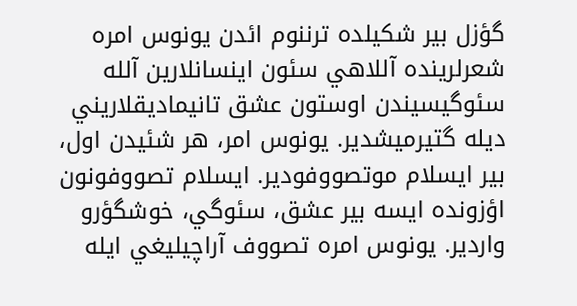گؤزل بير شکيلده ترننوم ائدن يونوس امره شعرلرينده آللاهي سئون اينسانلارين آلله سئوگيسيندن اوستون عشق تانيماديقلاريني ديله گتيرميشدير. يونوس امر، هر شئیدن اول، بير ايسلام موتصووفودير. ايسلام تصووفونون اؤزونده ايسه بير عشق، سئوگي، خوشگؤرو واردير. يونوس امره تصووف آراچيليغي ايله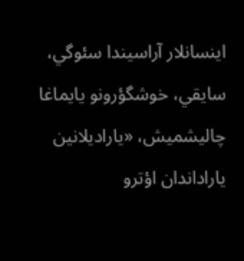اينسانلار آراسيندا سئوگي، سايقي، خوشگؤرونو يايماغا چاليشميش، «ياراديلانين ياراداندان اؤترو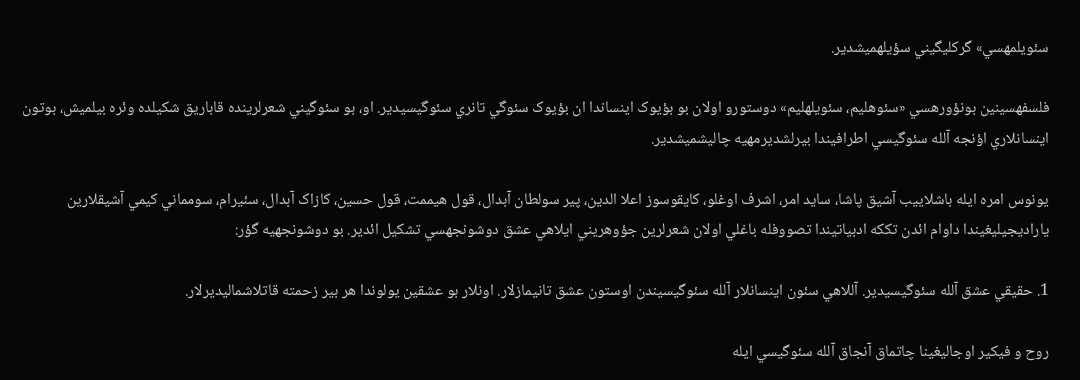سئويلمهسي» گرکليگيني سؤيلهميشدير.

فلسفهسينين بونؤورهسي «سئوهليم، سئويلهليم» دوستورو اولان بو بؤيوک اينساندا ان بؤيوک سئوگي تانري سئوگيسيدير. او، بو سئوگيني شعرلرينده قاباريق شکيلده وئره بيلميش، بوتون اينسانلاري اؤنجه آلله سئوگيسي اطرافيندا بيرلشديرمهيه چاليشميشدير.

يونوس امره ايله باشلاييب آشيق پاشا، سايد امر، اشرف اوغلو، کایقوسوز اعلا الدين، پير سولطان آبدال، قول هيممت، قول حسين، کازاک آبدال، سئيرام، سومماني کيمي آشيقلارين ياراديجيليغيندا داوام ائدن تککه ادبياتيندا تصووفله باغلي اولان شعرلرين جؤوهريني ايلاهي عشق دوشونجهسي تشکيل ائدير. بو دوشونجهيه گؤر:

1. حقيقي عشق آلله سئوگيسيدير. آللاهي سئون اينسانلار آلله سئوگيسيندن اوستون عشق تانيمازلار. اونلار بو عشقين يولوندا هر بير زحمته قاتلاشماليديرلار.

روح و فيکير اوجاليغينا چاتماق آنجاق آلله سئوگيسي ايله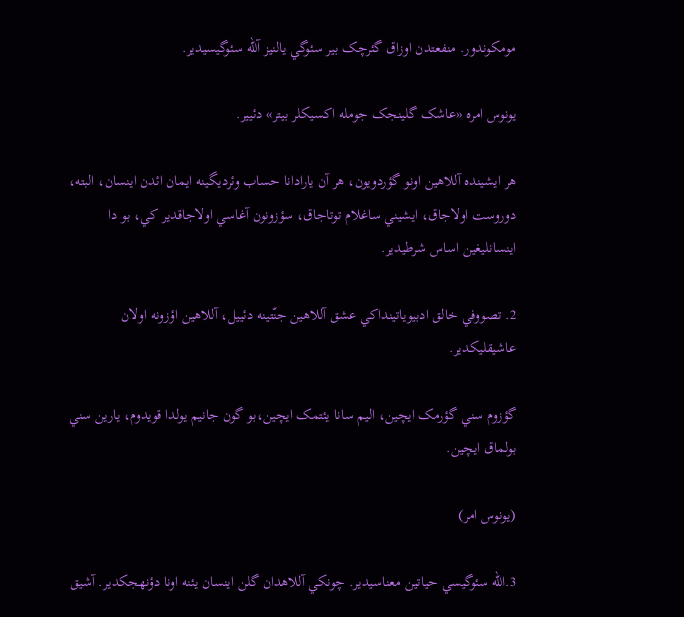مومکوندور. منفعتدن اوزاق گئرچک بير سئوگي يالنيز آلله سئوگيسيدير.

یونوس امره «عاشک گلينجک جومله اکسيکلر بيتر» دئيير.

هر ايشينده آللاهين اونو گؤردويون، هر آن يارادانا حساب وئرديگينه ايمان ائدن اينسان، البته، دوروست اولاجاق، ايشيني ساغلام توتاجاق، سؤزونون آغاسي اولاجاقدير کي، بو دا اينسانليغين اساس شرطيدير.

2. تصووفي خالق ادبيوياتينداکي عشق آللاهين جنّتينه دئييل، آللاهين اؤزونه اولان عاشيقليکدير.

گؤزوم سني گؤرمک ايچين، اليم سانا يئتمک ايچين،بو گون جانيم يولدا قويدوم، يارين سني بولماق ايچين.

(يونوس امر)

3.الله سئوگيسي حياتين معناسيدير. چونکي آللاهدان گلن اينسان يئنه اونا دؤنهجکدير. آشيق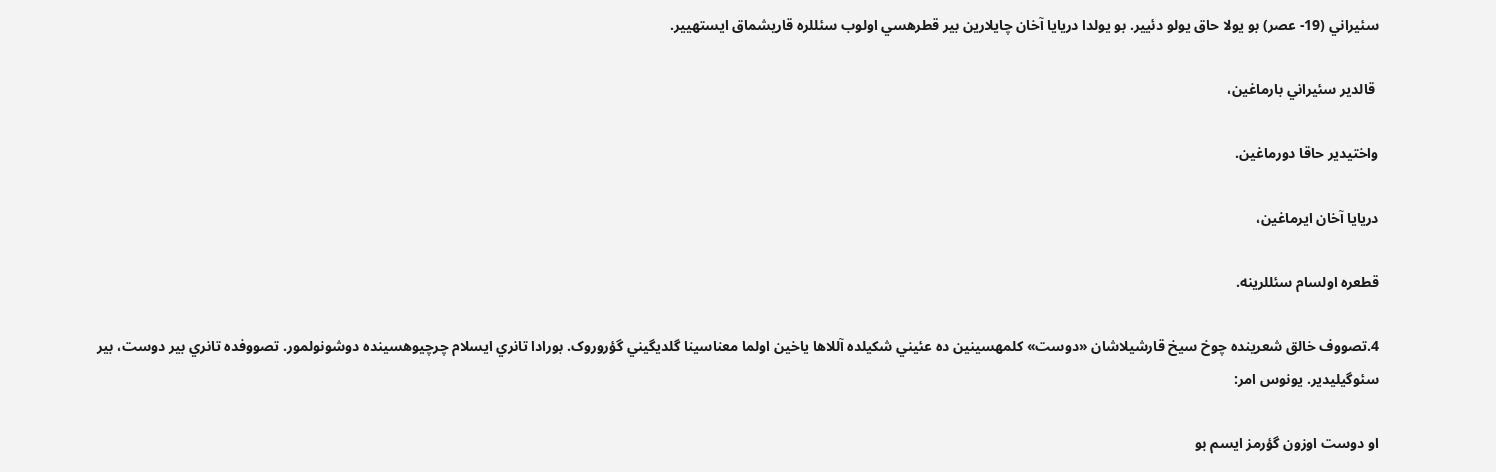سئيراني (19- عصر) بو يولا حاق يولو دئيير. بو يولدا دريايا آخان چايلارين بير قطرهسي اولوب سئللره قاريشماق ايستهيير.

 قالدير سئيراني بارماغين،

واختيدير حاقا دورماغين.

دريايا آخان ايرماغين،

قطعره اولسام سئللرينه.

4.تصووف خالق شعرينده چوخ سيخ قارشيلاشان «دوست» کلمهسينين ده عئيني شکيلده آللاها ياخين اولما معناسينا گلديگيني گؤروروک. بورادا تانري ايسلام چرچيوهسينده دوشونولمور. تصووفده تانري بير دوست، بير سئوگيليدير. يونوس امر:

او دوست اوزون گؤرمز ايسم بو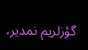گؤزلريم نمدير،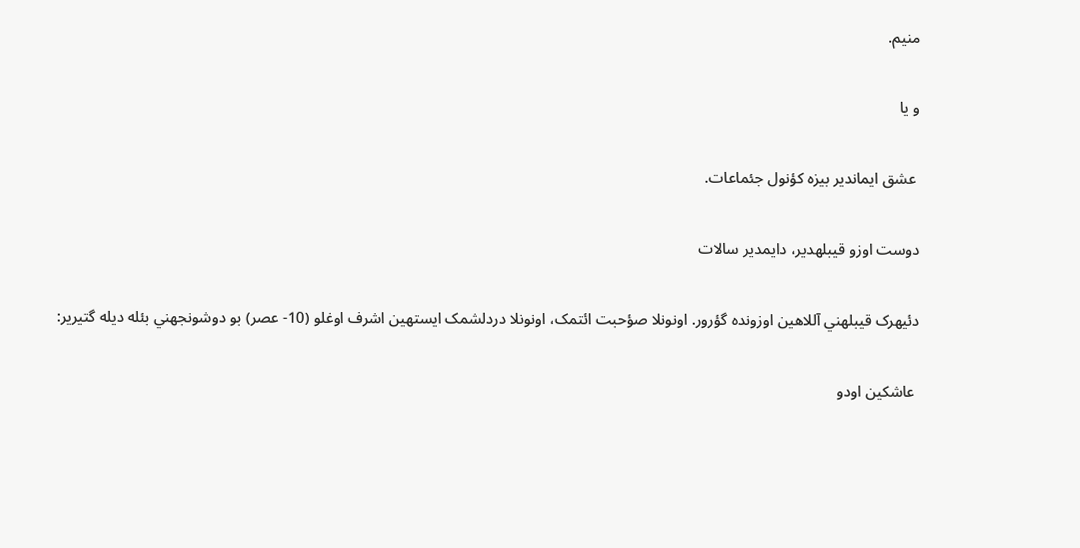منيم.

و يا

 عشق ايماندير بيزه کؤنول جئماعات.

دوست اوزو قيبلهدير، دايمدير سالات

دئيهرک قيبلهني آللاهين اوزونده گؤرور. اونونلا صؤحبت ائتمک، اونونلا دردلشمک ايستهين اشرف اوغلو (10- عصر) بو دوشونجهني بئله ديله گتيرير:

 عاشکين اودو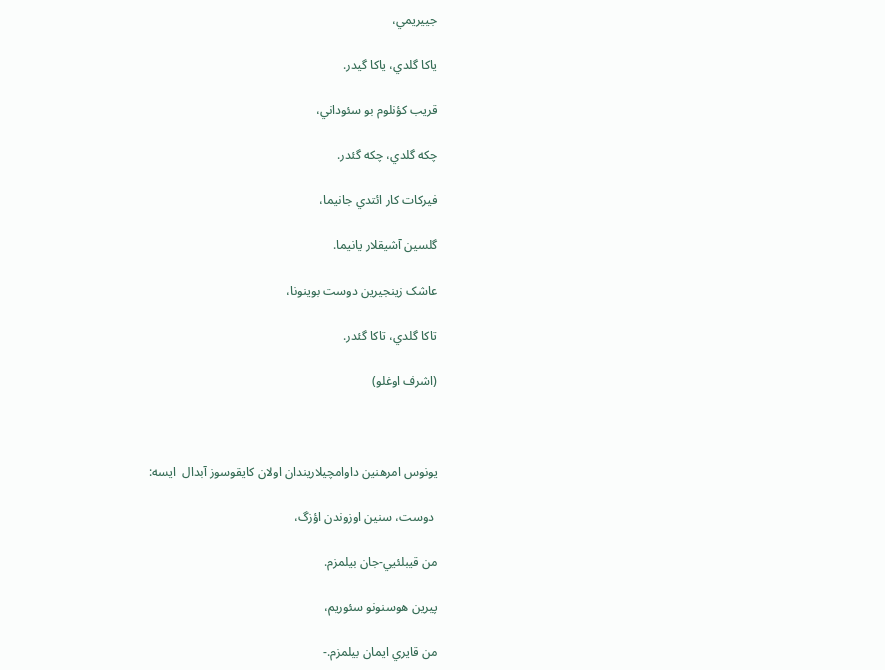جييريمي،

ياکا گلدي، ياکا گيدر.

قريب کؤنلوم بو سئوداني،

چکه گلدي، چکه گئدر.

فيرکات کار ائتدي جانيما،

گلسين آشيقلار يانيما.

عاشک زينجيرين دوست بوينونا،

تاکا گلدي، تاکا گئدر.

(اشرف اوغلو)



يونوس امرهنين داوامچيلاريندان اولان کايقوسوز آبدال  ايسه:

 دوست، سنين اوزوندن اؤزگ،

من قيبلئيي-جان بيلمزم.

پيرين هوسنونو سئوريم،

من قايري ايمان بيلمزم.-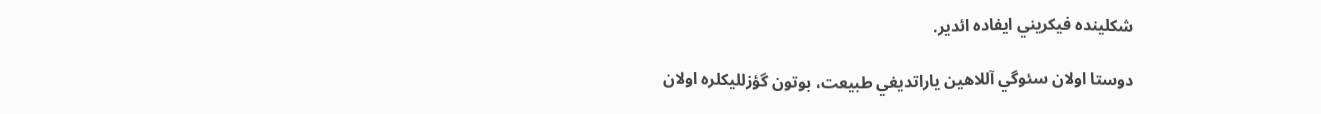شکلينده فيکريني ايفاده ائدير.

دوستا اولان سئوگي آللاهين ياراتديغي طبيعت، بوتون گؤزلليکلره اولان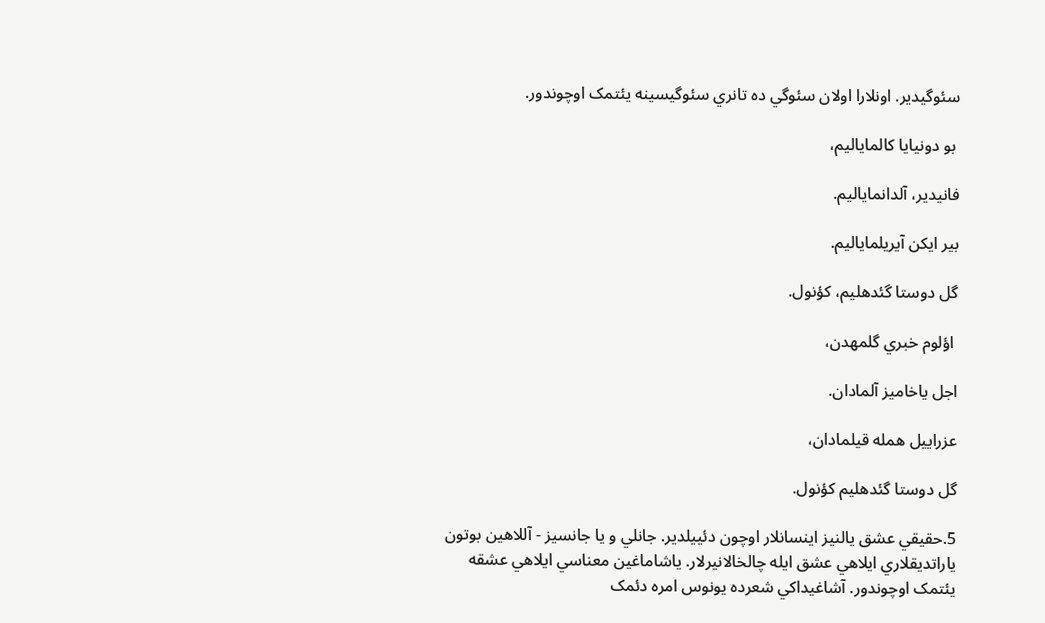سئوگيدير. اونلارا اولان سئوگي ده تانري سئوگيسينه يئتمک اوچوندور.

 بو دونيايا کالماياليم،

فانيدير، آلدانماياليم.

بير ايکن آيريلماياليم.

گل دوستا گئدهليم، کؤنول.

 اؤلوم خبري گلمهدن،

اجل ياخاميز آلمادان.

عزراييل همله قيلمادان،

گل دوستا گئدهليم کؤنول.

5.حقيقي عشق يالنيز اينسانلار اوچون دئييلدير. جانلي و يا جانسيز - آللاهين بوتون ياراتديقلاري ايلاهي عشق ايله چالخالانيرلار. ياشاماغين معناسي ايلاهي عشقه يئتمک اوچوندور. آشاغيداکي شعرده يونوس امره دئمک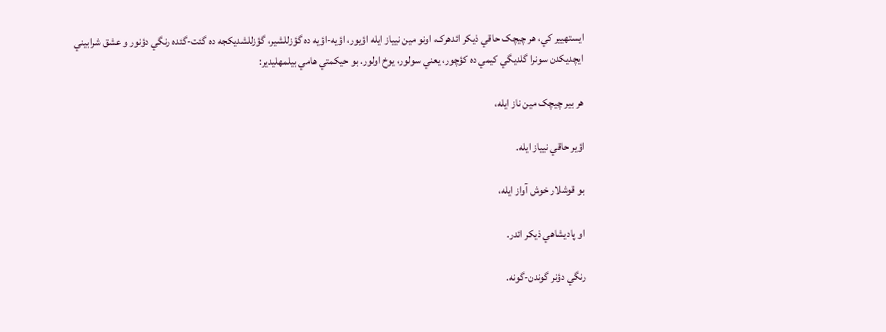ايستهيير کي، هر چيچک حاقي ذيکر ائدهرک، اونو مين نيياز ايله اؤيور، اؤيه-اؤيه ده گؤزللشير، گؤزللشديکجه ده گئت-گئده رنگي دؤنور و عشق شرابيني ايچديکدن سونرا گلديگي کيمي ده کؤچور، يعني سولور، يوخ اولور. بو حيکمتي هامي بيلمهليدير:

هر بير چيچک مين ناز ايله،

اؤير حاقي نيياز ايله.

بو قوشلار خوش آواز ايله،

او پاديشاهي ذيکر ائدر.

رنگي دؤنر گوندن-گونه.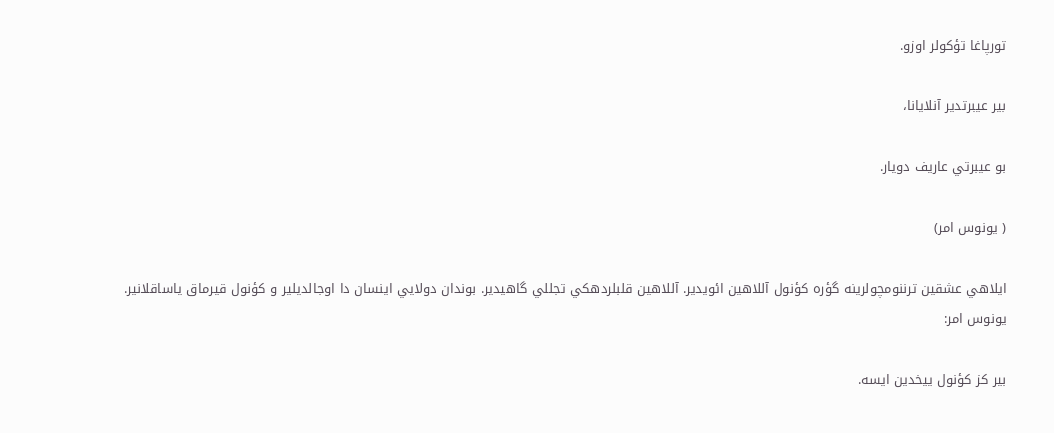تورپاغا تؤکولر اوزو.

بير عيبرتدير آنلايانا،

بو عيبرتي عاريف دويار.

( يونوس امر)

ايلاهي عشقين ترننومچولرينه گؤره کؤنول آللاهين ائويدير. آللاهين قلبلردهکي تجللي گاهيدير. بوندان دولايي اينسان دا اوجالديلير و کؤنول قيرماق ياساقلانير. يونوس امر:

بير کز کؤنول ييخدين ايسه.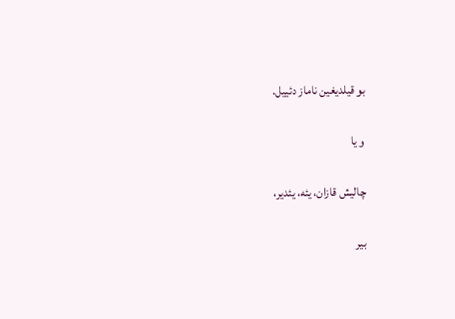بو قيلديغين ناماز دئييل.

و يا

چاليش قازان، يئه، يئدير،

بير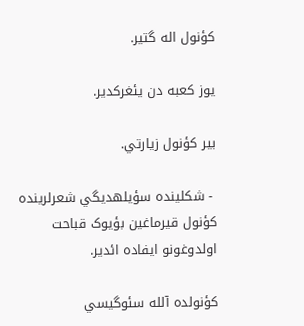کؤنول اله گتير.

يوز کعبه دن يئغرکدير.

بير کؤنول زيارتي.

 - شکلينده سؤيلهديگي شعرلرينده کؤنول قيرماغين بؤيوک قباحت اولدوغونو ايفاده ائدير.

کؤنولده آلله سئوگيسي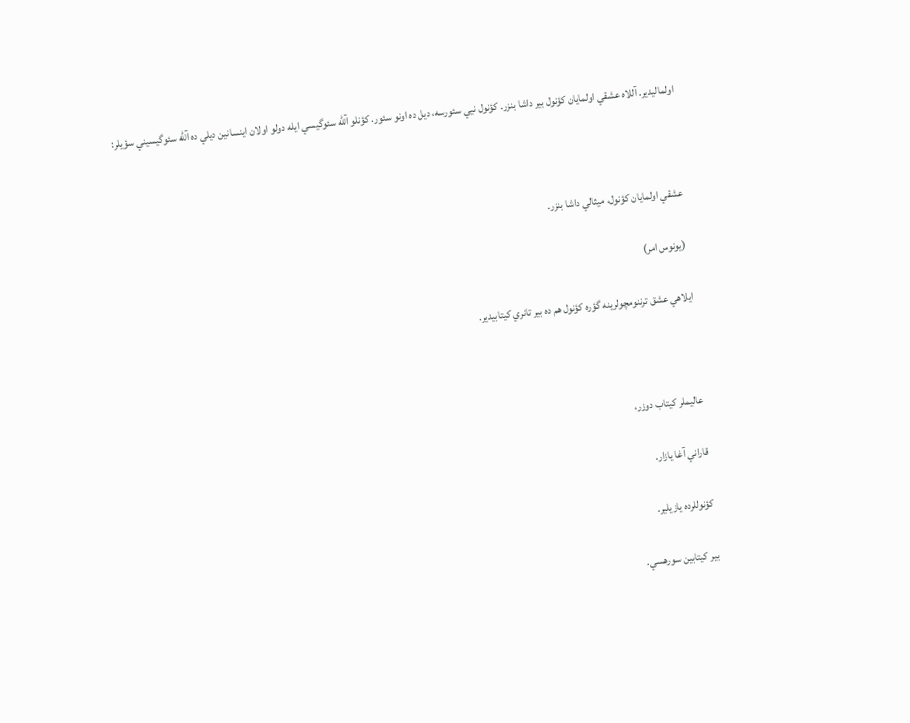اولماليدير. آللاه عشقي اولمايان کؤنول بير داشا بنزر. کؤنول نيي سئورسه، ديل ده اونو سئور. کؤنلو آلله سئوگيسي ايله دولو اولان اينسانين ديلي ده آلله سئوگيسيني سؤيلر:



عشقي اولمايان کؤنول، ميثالي داشا بنزر.

 (يونوس امر)

ايلاهي عشق ترننومچولرينه گؤره کؤنول هم ده بير تانري کيتابيدير.



عاليملر کيتاب دوزر،

قاراني آغا يازار.

کؤنوللرده يازيلير.

بير کيتابين سورهسي.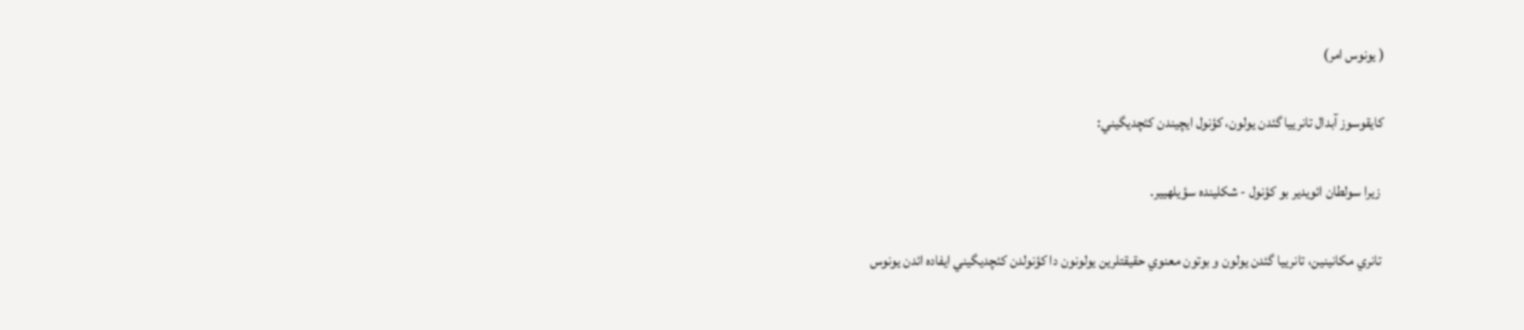( يونوس امر)

کايقوسوز آبدال تانرييا گئدن يولون، کؤنول ايچيندن کئچديگيني:

 زيرا سولطان ائويدير بو کؤنول - شکلينده سؤيلهيير.

 تانري مکانينين، تانرييا گئدن يولون و بوتون معنوي حقيقتلرين يولونون دا کؤنولدن کئچديگيني ايفاده ائدن يونوس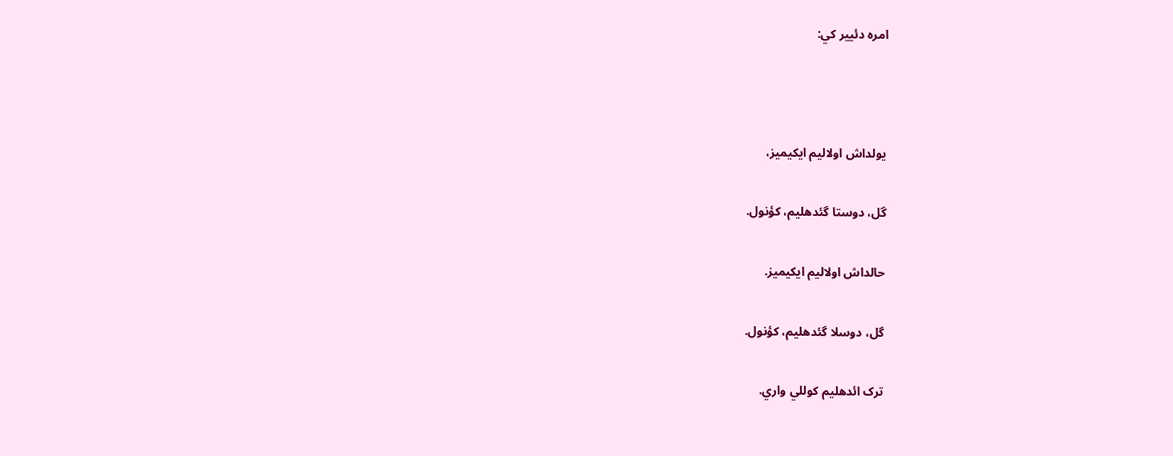امره دئيير کي:



يولداش اولاليم ايکيميز،

گل، دوستا گئدهليم، کؤنول.

حالداش اولاليم ايکيميز.

گل، دوسلا گئدهليم، کؤنول.

ترک ائدهليم کوللي واري.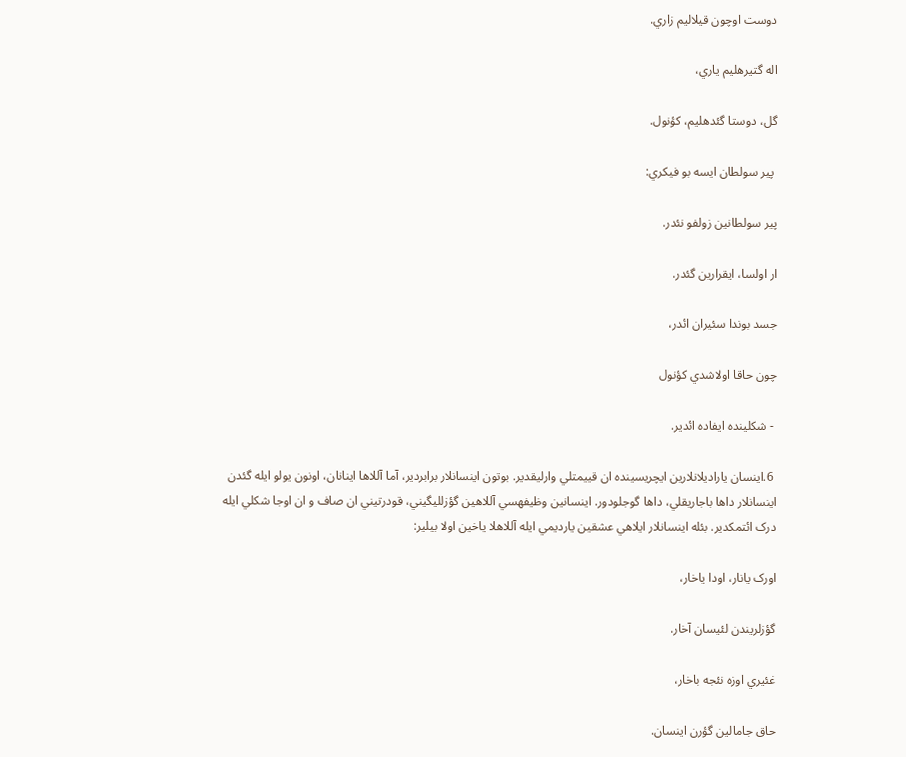دوست اوچون قيلاليم زاري.

اله گتيرهليم ياري،

گل، دوستا گئدهليم، کؤنول.

 پير سولطان ايسه بو فيکري:

پير سولطانين زولفو نئدر.

ار اولسا، ايقرارين گئدر.

جسد بوندا سئيران ائدر،

چون حاقا اولاشدي کؤنول

 - شکلينده ايفاده ائدير.

 6.اينسان ياراديلانلارين ايچريسينده ان قييمتلي وارليقدير. بوتون اينسانلار برابردير، آما آللاها اينانان، اونون يولو ايله گئدن اينسانلار داها باجاريقلي، داها گوجلودور. اينسانين وظيفهسي آللاهين گؤزلليگيني، قودرتيني ان صاف و ان اوجا شکلي ايله درک ائتمکدير. بئله اينسانلار ايلاهي عشقين يارديمي ايله آللاهلا ياخين اولا بيلير:

اورک يانار، اودا ياخار،

گؤزلريندن لئيسان آخار.

غئيري اوزه نئجه باخار،

حاق جامالين گؤرن اينسان.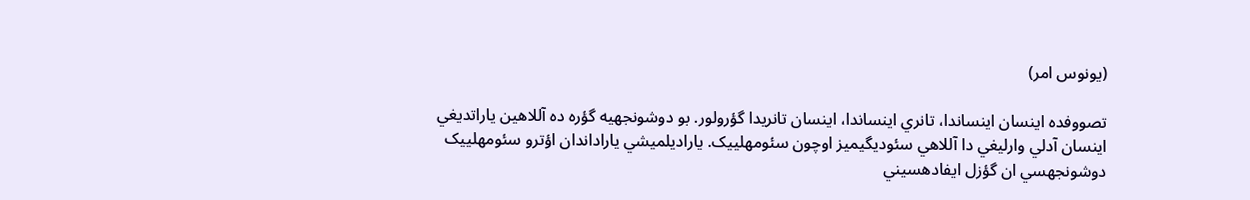(يونوس امر)

تصووفده اينسان اينساندا، تانري اينساندا، اينسان تانريدا گؤرولور. بو دوشونجهيه گؤره ده آللاهين ياراتديغي اينسان آدلي وارليغي دا آللاهي سئوديگيميز اوچون سئومهلييک. ياراديلميشي ياراداندان اؤترو سئومهلييک دوشونجهسي ان گؤزل ايفادهسيني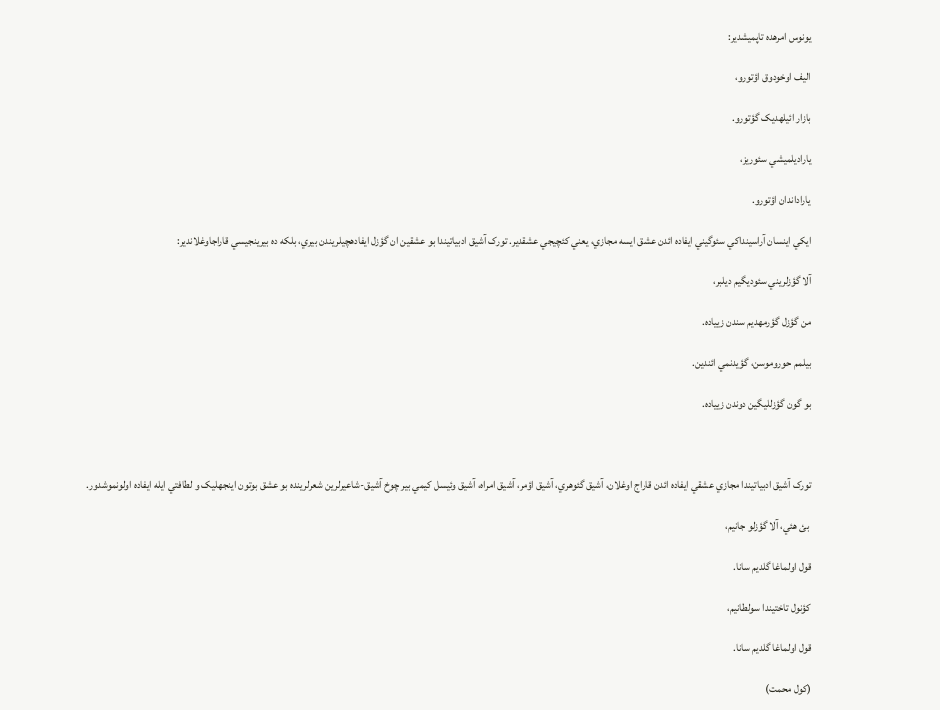يونوس امرهده تاپميشدير:

اليف اوخودوق اؤتورو،

بازار ائيلهديک گؤتورو.

ياراديلميشي سئوريز،

ياراداندان اؤتورو.

ايکي اينسان آراسينداکي سئوگيني ايفاده ائدن عشق ايسه مجازي، يعني کئچيجي عشقدير. تورک آشيق ادبياتيندا بو عشقين ان گؤزل ايفادهچيلريندن بيري، بلکه ده بيرينجيسي قاراجاوغلاندير:

آلا گؤزلريني سئوديگيم ديلبر،

من گؤزل گؤرمهديم سندن زيياده.

بيلمم حوروموسن، گؤيدنمي ائندين.

بو گون گؤزلليگين دوندن زيياده.



تورک آشيق ادبياتيندا مجازي عشقي ايفاده ائدن قاراج اوغلان، آشيق گئوهري، آشيق اؤمر، آشيق امراه، آشيق وئيسل کيمي بير چوخ آشيق-شاعيرلرين شعرلرينده بو عشق بوتون اينجهليک و لطافتي ايله ايفاده اولونموشدور.

 بئ هئي، آلا گؤزلو جانيم،

قول اولماغا گلديم سانا.

کؤنول تاختيندا سولطانيم،

قول اولماغا گلديم سانا.

(کول محمت)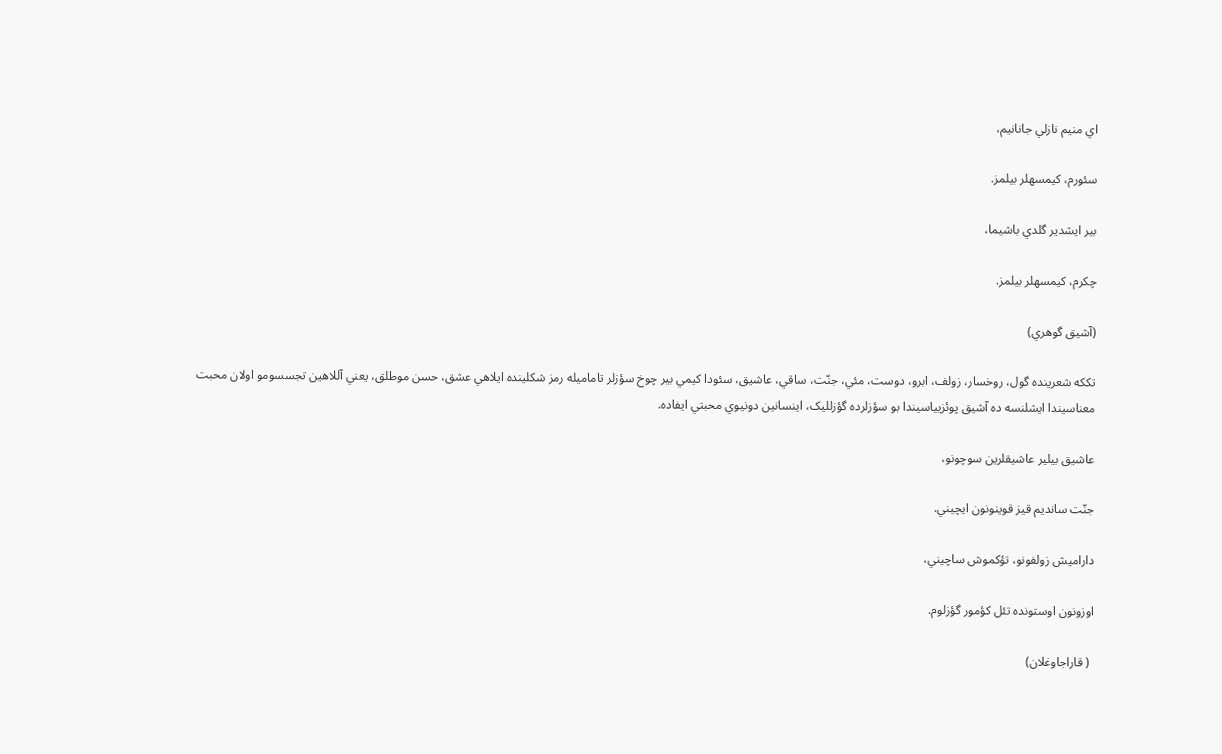اي منيم نازلي جانانيم،

سئورم، کيمسهلر بيلمز.

بير ايشدير گلدي باشيما،

چکرم، کيمسهلر بيلمز.

(آشيق گوهري)

تککه شعرينده گول، روخسار، زولف، ابرو، دوست، مئي، جنّت، ساقي، عاشيق، سئودا کيمي بير چوخ سؤزلر تاماميله رمز شکلينده ايلاهي عشق، حسن موطلق، يعني آللاهين تجسسومو اولان محبت معناسيندا ايشلنسه ده آشيق پوئزيياسيندا بو سؤزلرده گؤزلليک، اينسانين دونيوي محبتي ايفاده.

عاشيق بيلير عاشيقلرين سوچونو،

جنّت سانديم قيز قوينونون ايچيني.

داراميش زولفونو، تؤکموش ساچيني،

اوزونون اوستونده تئل کؤمور گؤزلوم.

 ( قاراجاوغلان)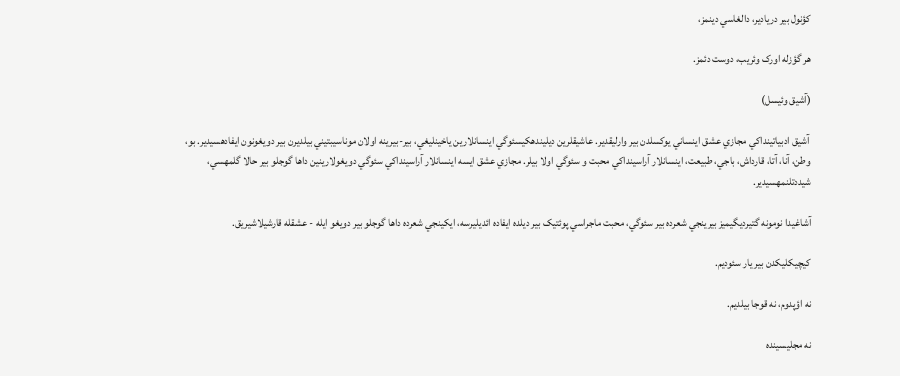کؤنول بير دريادير، دالغاسي دينمز،

هر گؤزله اورک وئريب، دوست دئمز.

(آشيق وئيسل)

 آشيق ادبياتينداکي مجازي عشق اينساني يوکسلدن بير وارليقدير. عاشيقلرين ديليندهکيسئوگي اينسانلارين ياخينليغي، بير-بيرينه اولان موناسيبتيني بيلديرن بير دويغونون ايفادهسيدير. بو، وطن، آنا، آتا، قارداش، باجي، طبيعت، اينسانلار آراسينداکي محبت و سئوگي اولا بيلر. مجازي عشق ايسه اينسانلار آراسينداکي سئوگي دويغولارينين داها گوجلو بير حالا گلمهسي، شيددتلنمهسيدير.

آشاغيدا نومونه گتيرديگيميز بيرينجي شعرده بير سئوگي، محبت ماجراسي پوئتيک بير ديلده ايفاده ائديليرسه، ايکينجي شعرده داها گوجلو بير دويغو ايله - عشقله قارشيلاشيريق.

کيچيکليکدن بير يار سئوديم.

نه اؤپدوم، نه قوجا بيلديم.

نه مجليسينده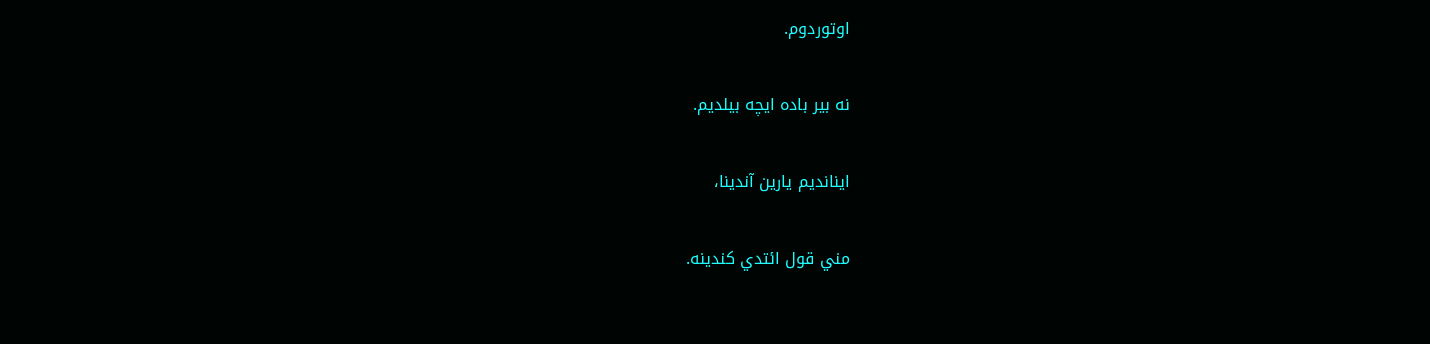اوتوردوم.

نه بير باده ايچه بيلديم.

اينانديم يارين آندينا،

مني قول ائتدي کندينه.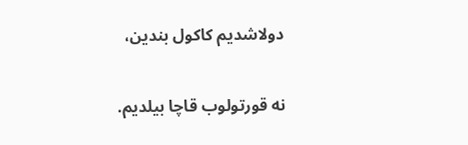دولاشديم کاکول بندين،

نه قورتولوب قاچا بيلديم.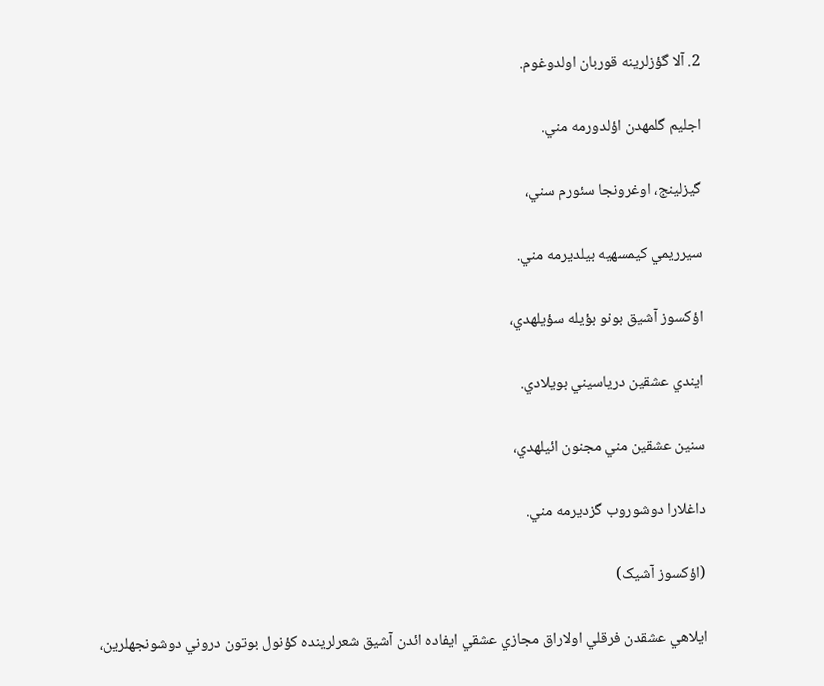2. آلا گؤزلرينه قوربان اولدوغوم.

اجليم گلمهدن اؤلدورمه مني.

گيزلينج، اوغرونجا سئورم سني،

سيرريمي کيمسهيه بيلديرمه مني.

اؤکسوز آشيق بونو بؤيله سؤيلهدي،

ايندي عشقين درياسيني بويلادي.

سنين عشقين مني مجنون ائيلهدي،

داغلارا دوشوروب گزديرمه مني.

(اؤکسوز آشيک)

ايلاهي عشقدن فرقلي اولاراق مجازي عشقي ايفاده ائدن آشيق شعرلرينده کؤنول بوتون دروني دوشونجهلرين،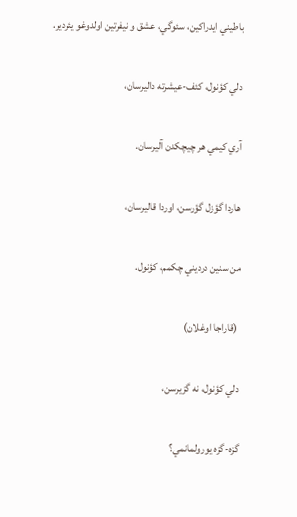باطيني ايدراکين، سئوگي، عشق و نيفرتين اولدوغو يئردير.

دلي کؤنول، کئف-عيشرته داليرسان،

آري کيمي هر چيچکدن آليرسان.

هاردا گؤزل گؤرسن، اوردا قاليرسان،

من سنين درديني چکمم، کؤنول.

 (قاراجا اوغلان)

دلي کؤنول، نه گزيرسن،

گزه-گزه يورولمانمي؟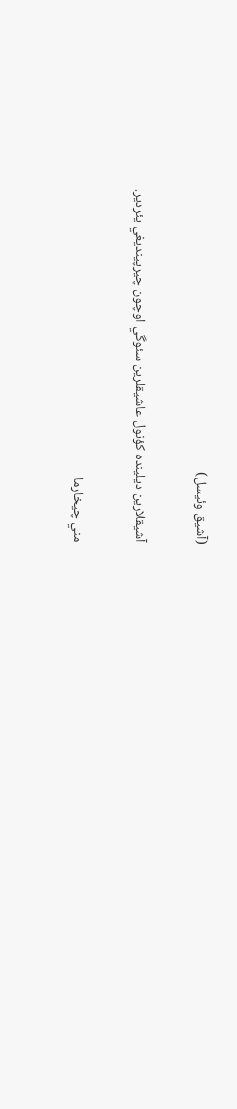(آشيق وئيسل)

 آشيقلارين ديلينده کؤنول عاشيقلرين سئوگي اوچون چيرپينديغي يئردير.

 مني چيخارما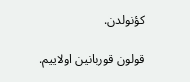کؤنولدن.

قولون قوربانين اولاييم.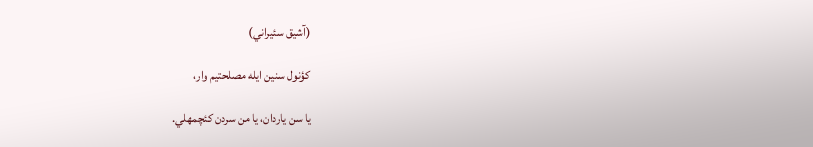(آشيق سئيراني)

کؤنول سنين ايله مصلحتيم وار،

يا سن ياردان، يا من سردن کئچمهلي.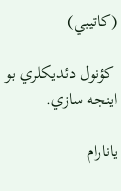(کاتيبي)

 کؤنول دئديکلري بو اينجه سازي.

يانارام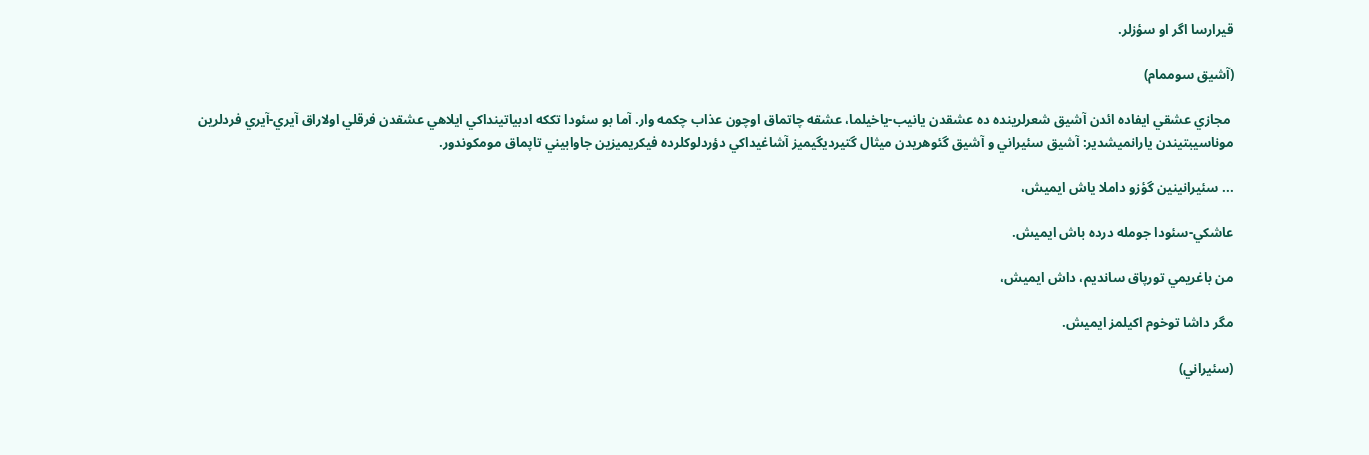قيرارسا اگر او سؤزلر.

(آشيق سوممام)

 مجازي عشقي ايفاده ائدن آشيق شعرلرينده ده عشقدن يانيب-ياخيلما، عشقه چاتماق اوچون عذاب چکمه وار. آما بو سئودا تککه ادبياتينداکي ايلاهي عشقدن فرقلي اولاراق آيري-آيري فردلرين موناسيبتيندن يارانميشدير: آشيق سئيراني و آشيق گئوهريدن ميثال گتيرديگيميز آشاغيداکي دؤردلوکلرده فيکريميزين جاوابيني تاپماق مومکوندور.

... سئيرانينين گؤزو داملا ياش ايميش،

عاشکي-سئودا جومله درده باش ايميش.

من باغريمي تورپاق سانديم، داش ايميش،

مگر داشا توخوم اکيلمز ايميش.

(سئيراني)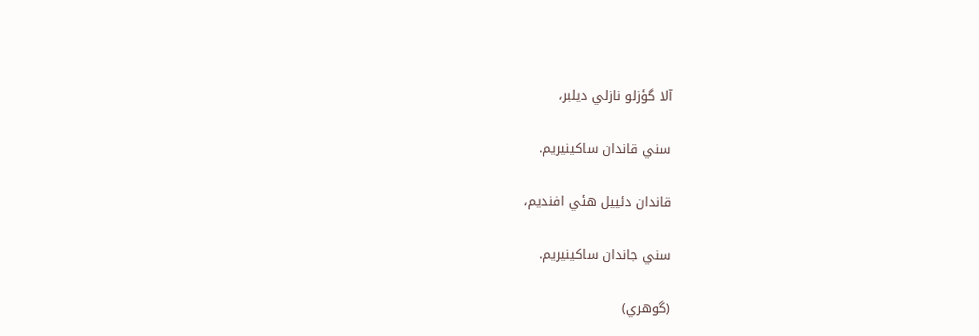آلا گؤزلو نازلي ديلبر،

سني قاندان ساکينيريم.

قاندان دئييل هئي افنديم،

سني جاندان ساکينيريم.

(گوهري)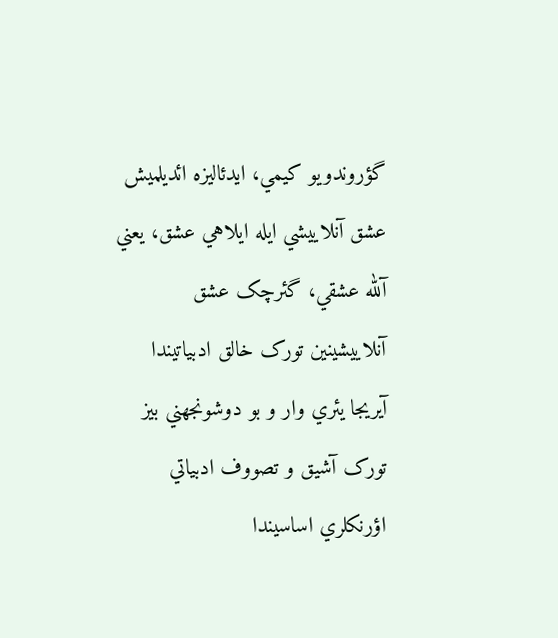گؤروندويو کيمي، ايدئاليزه ائديلميش عشق آنلاييشي ايله ايلاهي عشق، يعني آلله عشقي، گئرچک عشق آنلاييشينين تورک خالق ادبياتيندا آيريجا يئري وار و بو دوشونجهني بيز تورک آشيق و تصووف ادبياتي اؤرنکلري اساسيندا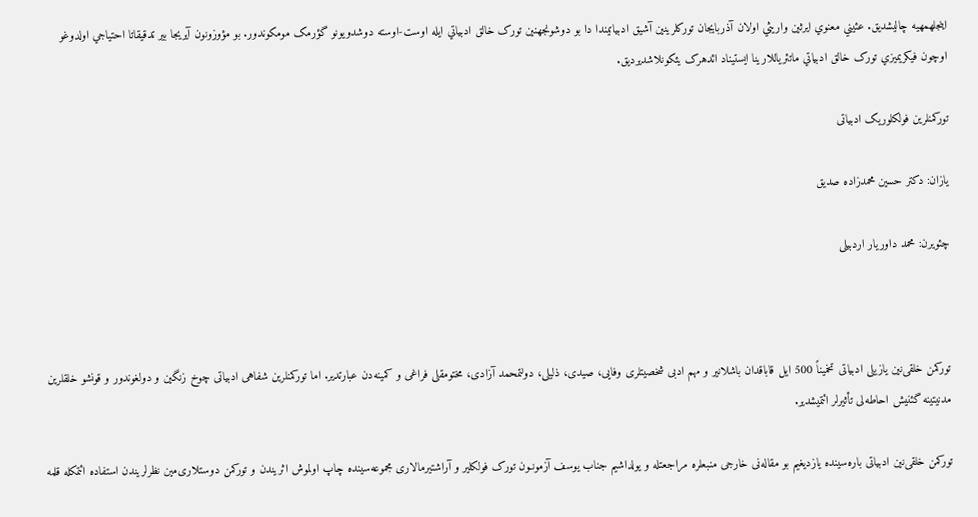اينجلهمهيه چاليشديق. عئيني معنوي ايرثين واريثي اولان آذربايجان تورکلرينين آشيق ادبياتيندا دا بو دوشونجهنين تورک خالق ادبياتي ايله اوست-اوسته دوشدويونو گؤرمک مومکوندور. بو مؤوزونون آيريجا بير تدقيقاتا احتياجي اولدوغو اوچون فيکريميزي تورک خالق ادبياتي ماتئرياللارينا ايستيناد ائدهرک يئکونلاشديرديق.

تورکمنلرین فولکلوریک ادبیاتی

یازان: دکتر حسین محمدزاده صدیق

چئویرن: محمد داوریار اردبیلی



تورکمن خلقی‌نین یازیلی ادبیاتی تخمیناً 500 ایل قاباقدان باشلانیر و مهم ادبی شخصیتلری وفایی، صیدی، ذلیلی، دولتمحمد آزادی، مختومقلی فراغی و کمینه‌دن عبارتدیر. اما تورکمنلرین شفاهی ادبیاتی چوخ زنگین و دولغوندور و قونشو خلقلرین مدنیتینه گئنیش احاطه‌لی تأثیرلر ائتمیشدیر.

تورکمن خلقی‌نین ادبیاتی باره‌سینده یازدیغیم بو مقاله‌نی خارجی منبعلره مراجعتله و یولداشیم جناب یوسف آزمونـون تورک فولکلیر و آراشتیرمالاری مجموعه‌سینده چاپ اولموش اثریندن و تورکمن دوستلاری‌مین نظرلریندن استفاده ائتمکله قلمه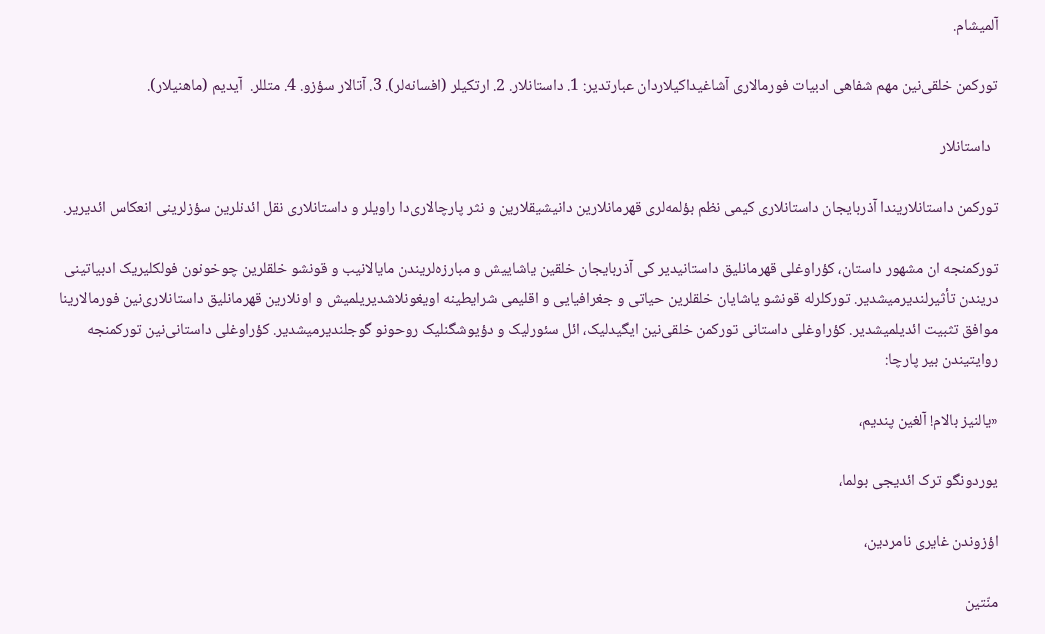آلمیشام.

تورکمن خلقی‌نین مهم شفاهی ادبیات فورمالاری آشاغیداکیلاردان عبارتدیر: 1. داستانلار. 2. ارتکیلر (افسانه‌لر). 3. آتالار سؤزو. 4. متللر.  آیدیم (ماهنیلار).

  داستانلار

تورکمن داستانلاریندا آذربایجان داستانلاری کیمی نظم بؤلمه‌لری قهرمانلارین دانیشیقلارین و نثر پارچالاری‌دا راویلر و داستانلاری نقل ائدنلرین سؤزلرینی انعکاس ائدیریر.

تورکمنجه ان مشهور داستان، کؤراوغلی قهرمانلیق داستانیدیر کی آذربایجان خلقین یاشاییش و مبارزه‌لریندن مایالانیب و قونشو خلقلرین چوخونون فولکلیریک ادبیاتینی دریندن تأثیرلندیرمیشدیر. تورکلرله قونشو یاشایان خلقلرین حیاتی و جغرافیایی و اقلیمی شرایطینه اویغونلاشدیریلمیش و اونلارین قهرمانلیق داستانلاری‌نین فورمالارینا موافق تثبیت ائدیلمیشدیر. کؤراوغلی داستانی تورکمن خلقی‌نین ایگیدلیک، ائل سئورلیک و دؤیوشگنلیک روحونو گوجلندیرمیشدیر. کؤراوغلی داستانی‌نین تورکمنجه روایتیندن بیر پارچا:

«یالنیز بالام! آلغین پندیم،

یوردونگو ترک ائدیجی بولما،

اؤزوندن غایری نامردین،

منّتین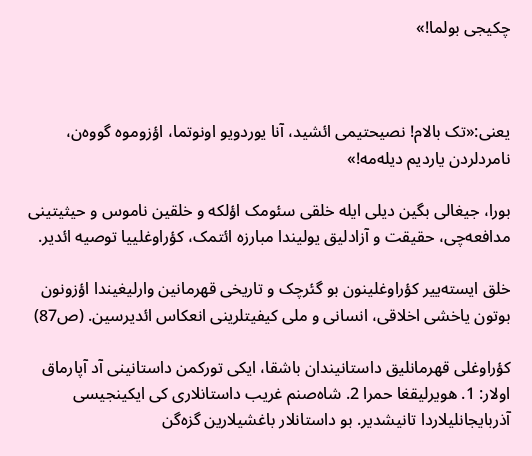چکیجی بولما!»



یعنی:«تک بالام! نصیحتیمی ائشید، آنا یوردویو اونوتما، اؤزوموه گووه‌ن، نامردلردن یاردیم دیله‌مه!»

بورا، جیغالی بگین دیلی ایله خلقی سئومک اؤلکه و خلقین ناموس و حیثیتینی مدافعه‌چی، حقیقت و آزادلیق یولیندا مبارزه ائتمک، کؤراوغلییا توصیه ائدیر.

خلق ایسته‌ییر کؤراوغلینون بو گئرچک و تاریخی قهرمانین وارلیغیندا اؤزونون بوتون یاخشی اخلاقی، انسانی و ملی کیفیتلرینی انعکاس ائدیرسین. (ص87)

کؤراوغلی قهرمانلیق داستانیندان باشقا، ایکی تورکمن داستانینی آد آپارماق اولار: 1. هویرلیقغا حمرا 2. شاه‌صنم غریب داستانلاری کی ایکینجیسی آذربایجانلیلاردا تانیشدیر. بو داستانلار باغشیلارین گزه‌گن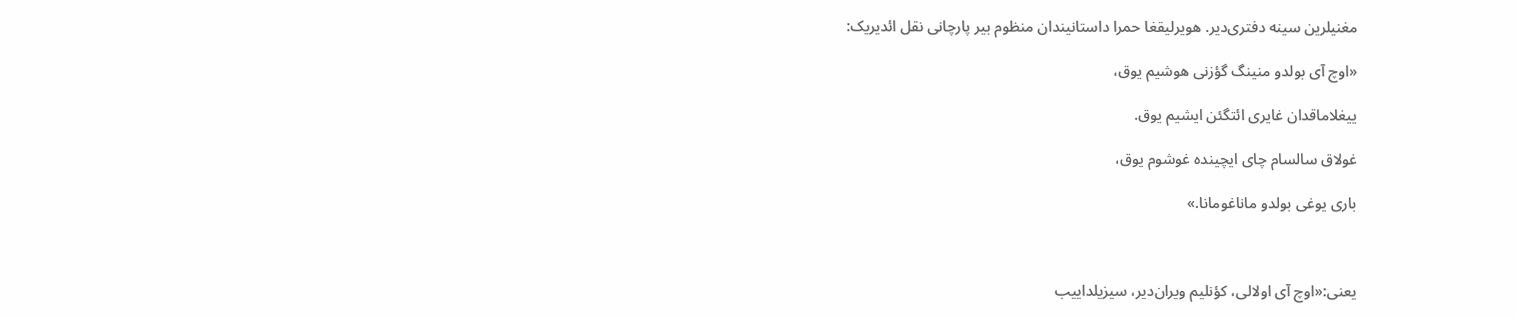مغنیلرین سینه دفتری‌دیر. هویرلیقغا حمرا داستانیندان منظوم بیر پارچانی نقل ائدیریک:

«اوچ آی بولدو منینگ گؤزنی هوشیم یوق،

ییغلاماقدان غایری ائتگئن ایشیم یوق.

غولاق سالسام چای ایچینده غوشوم یوق،

باری یوغی بولدو ماناغومانا.»



یعنی:«اوچ آی اولالی، کؤنلیم ویران‌دیر، سیزیلداییب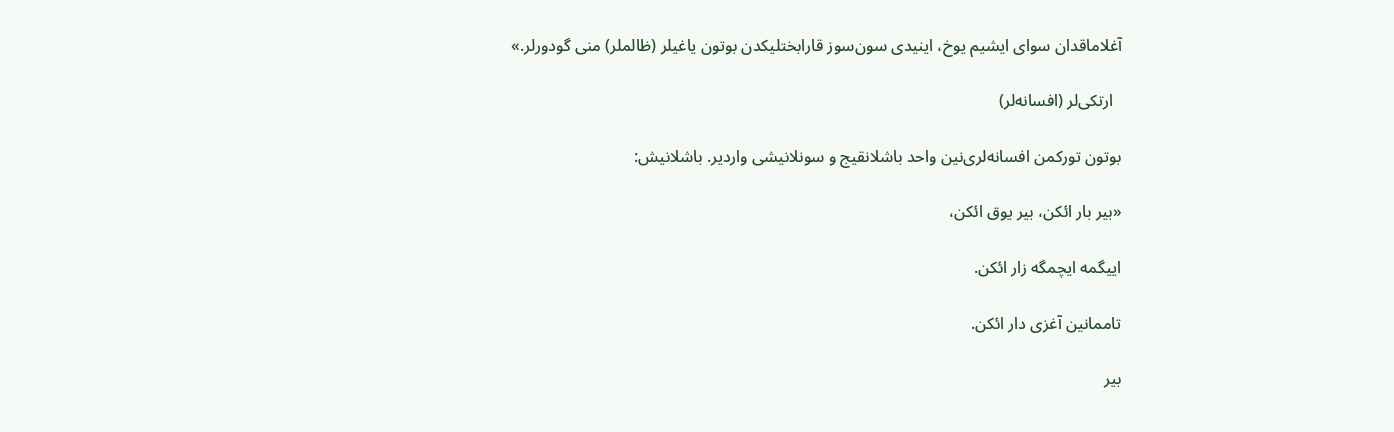آغلاماقدان سوای ایشیم یوخ، اینیدی سون‌سوز قارابختلیکدن بوتون یاغیلر (ظالملر) منی گودورلر.»

  ارتکی‌لر (افسانه‌لر)

بوتون تورکمن افسانه‌لری‌نین واحد باشلانقیج و سونلانیشی واردیر. باشلانیش:

«بیر بار ائکن، بیر یوق ائکن،

اییگمه ایچمگه زار ائکن.

تاممانین آغزی دار ائکن.

بیر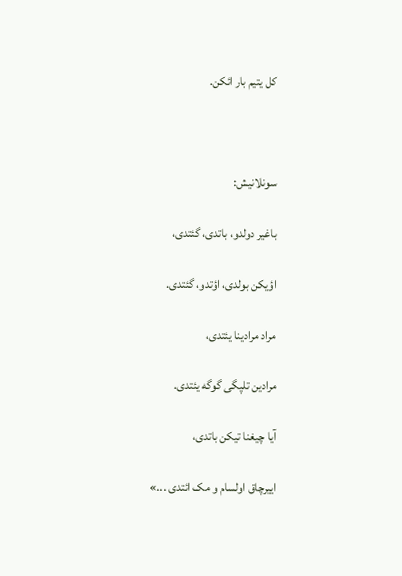کل یتیم بار ائکن.



سونلانیش:

باغیر دولدو، باتدی، گئتدی،

اؤیکن بولدی، اؤتدو، گئتدی.

مراد مرادینا یئتدی،

مرادین تلپگی گوگه یئتدی.

آیا چیغنا تیکن باتدی،

اییرچاق اولسام و مک ائتدی ...»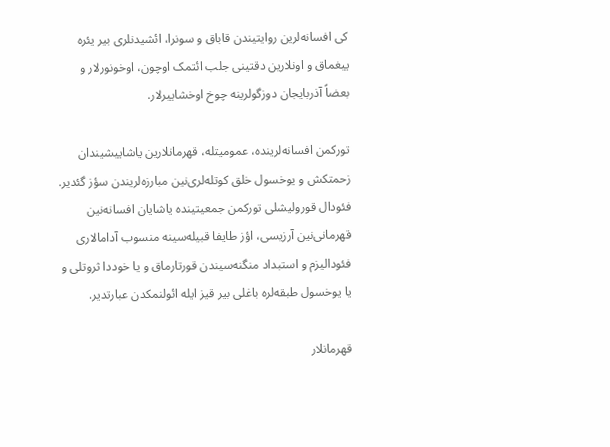کی افسانه‌لرین روایتیندن قاباق و سونرا، ائشیدنلری بیر یئره ییغماق و اونلارین دقتینی جلب ائتمک اوچون، اوخونورلار و بعضاً آذربایجان دوزگولرینه چوخ اوخشاییرلار.

تورکمن افسانه‌لرینده، عمومیتله، قهرمانلارین یاشاییشیندان زحمتکش و یوخسول خلق کوتله‌لری‌نین مبارزه‌لریندن سؤز گئدیر. فئودال قورولیشلی تورکمن جمعیتینده یاشایان افسانه‌نین قهرمانی‌نین آرزیسی، اؤز طایفا قبیله‌سینه منسوب آدامالاری فئودالیزم و استبداد منگنه‌سیندن قورتارماق و یا خوددا ثروتلی و یا یوخسول طبقه‌لره باغلی بیر قیز ایله ائولنمکدن عبارتدیر.

قهرمانلار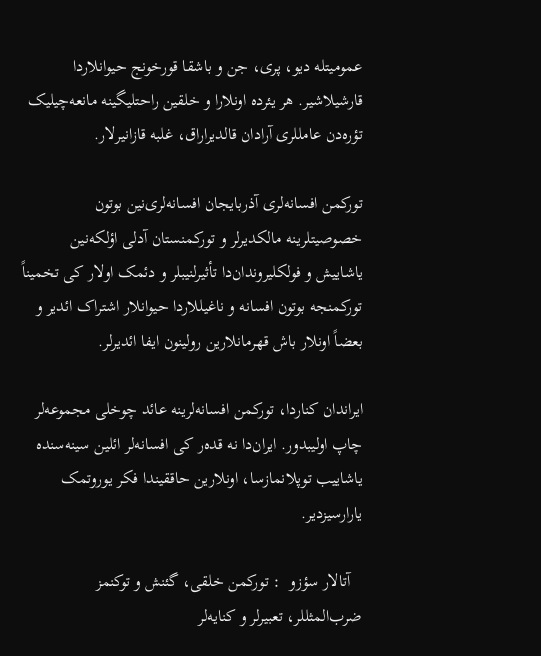عمومیتله دیو، پری، جن و باشقا قورخونج حیوانلاردا قارشیلاشیر. هر یئرده اونلارا و خلقین راحتلیگینه مانعه‌چیلیک تؤره‌دن عامللری آرادان قالدیراراق، غلبه قازانیرلار.

تورکمن افسانه‌لری آذربایجان افسانه‌لری‌نین بوتون خصوصیتلرینه مالکدیرلر و تورکمنستان آدلی اؤلکه‌نین یاشاییش و فولکلیروندان‌دا تأثیرلنیبلر و دئمک اولار کی تخمیناً تورکمنجه بوتون افسانه‌ و ناغیللاردا حیوانلار اشتراک ائدیر و بعضاً اونلار باش قهرمانلارین رولینون ایفا ائدیرلر.

ایراندان کناردا، تورکمن افسانه‌لرینه عائد چوخلی مجموعه‌لر چاپ اولیبدور. ایران‌دا نه قده‌ر کی افسانه‌لر ائلین سینه‌سنده یاشاییب توپلانمازسا، اونلارین حاققیندا فکر یوروتمک یارارسیزدیر.

   آتالار سؤزو  : تورکمن خلقی، گئنش و توکنمز ضرب‌المثللر، تعبیرلر و کنایه‌لر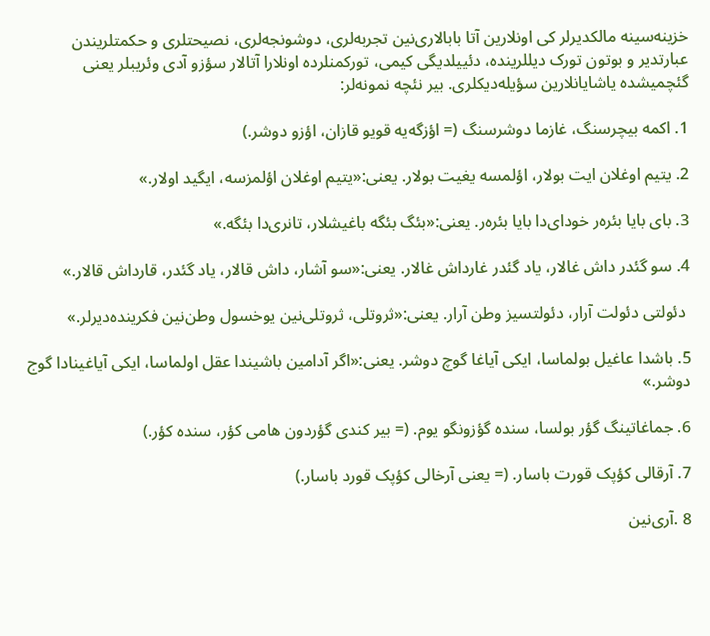خزینه‌سینه مالکدیرلر کی اونلارین آتا بابالاری‌نین تجربه‌لری، دوشونجه‌لری، نصیحتلری و حکمتلریندن عبارتدیر و بوتون تورک دیللرینده، دئییلدیگی کیمی، تورکمنلرده اونلارا آتالار سؤزو آدی وئریبلر یعنی گئچمیشده یاشایانلارین سؤیله‌دیکلری. بیر نئچه نمونه‌لر:

1. اکمه بیچرسنگ، غازما دوشرسنگ (= اؤزگه‌یه قویو قازان، اؤزو دوشر.)

2. یتیم اوغلان ایت بولار، اؤلمسه یغیت بولار. یعنی:«یتیم اوغلان اؤلمزسه، ایگید اولار.»

3. بای بایا بئره‌ر خودای‌دا بایا بئره‌ر. یعنی:«بئگ بئگه باغیشلار، تانری‌دا بئگه.»

4. سو گئدر داش غالار، یاد گئدر غارداش غالار. یعنی:«سو آشار، داش قالار، یاد گئدر، قارداش قالار.»

 دئولتی دئولت آرار، دئولتسیز وطن آرار. یعنی:«ثروتلی، ثروتلی‌نین یوخسول وطن‌نین فکرینده‌دیرلر.»

5. باشدا عاغیل بولماسا، ایکی آیاغا گوچ دوشر. یعنی:«اگر آدامین باشیندا عقل اولماسا، ایکی آیاغینادا گوج دوشر.»

6. جماغاتینگ گؤر بولسا، سنده گؤزونگو یوم. (= بیر کندی گؤردون هامی کؤر، سنده کؤر.)

7. آرقالی کؤپک قورت باسار. (= یعنی آرخالی کؤپک قورد باسار.)

8 .آری‌نین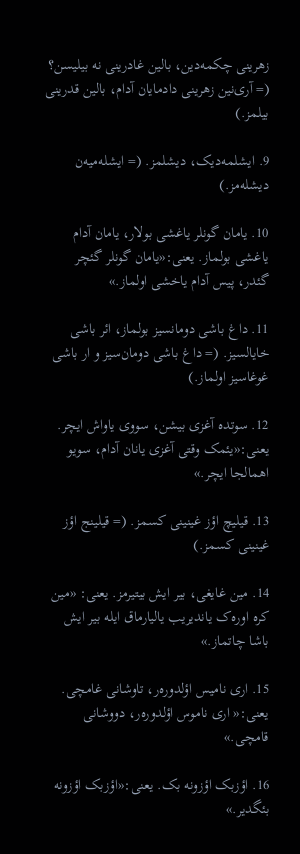زهرینی چکمه‌دین، بالین غادرینی نه بیلیسن؟ (= آری‌نین زهرینی دادمایان آدام، بالین قدرینی بیلمز.)

9. ایشلمه‌دیک، دیشلمز. (= ایشله‌میه‌ن دیشله‌مز.)

10. یامان گونلر یاغشی بولار، یامان آدام یاغشی بولماز. یعنی:«یامان گونلر گئچر گئدر، پیس آدام یاخشی اولماز.»

11. داغ باشی دومانسیز بولماز، ائر باشی خایالسیز. (= داغ باشی دومان‌سیز و ار باشی غوغاسیز اولماز.)

12. سوتده آغزی بیشن، سووی یاواش ایچر. یعنی:«یئمک وقتی آغزی یانان آدام، سویو اهمالجا ایچر.»

13. قیلیچ اؤز غینینی کسمز. (= قیلینج اؤز غینینی کسمز.)

14. مین غایغی، بیر ایش بیتیرمز. یعنی: «مین کره اوره‌ک یاندیریب یالیارماق ایله بیر ایش باشا چاتماز.»

15. اری نامیس اؤلدوره‌ر، تاوشانی غامچی. یعنی:« اری ناموس اؤلدوره‌ر، دووشانی قامچی.»

16. اؤزبک اؤزونه بک. یعنی:«اؤزبک اؤزونه بئگدیر.»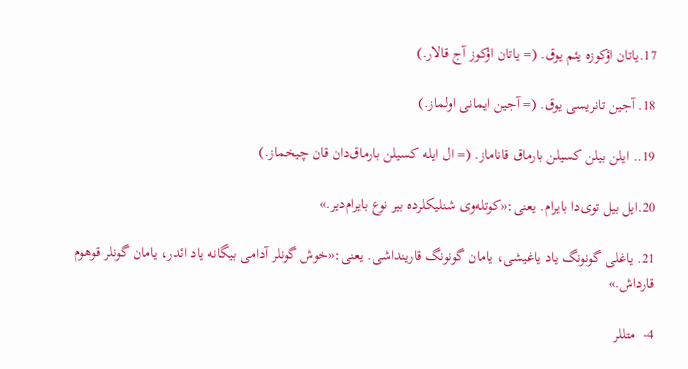17.یاتان اؤکوزه یئم یوق. (= یاتان اؤکوز آج قالار.)

18. آجین تانریسی یوق. (= آجین ایمانی اولماز.)

19.. ایلن بیلن کسیلن بارماق قاناماز. (= ال ایله کسیلن بارماق‌دان قان چیخماز.)

20.ایل بیل توی‌دا بایرام. یعنی:«کوتله‌وی شنلیکلرده بیر نوع بایرام‌دیر.»

21. یاغلی گونونگ یاد یاغیشی، یامان گونونگ قارینداشی. یعنی:«خوش گونلر آدامی بیگانه یاد ائدر، یامان گونلر قوهوم قارداش.»

4-  متللر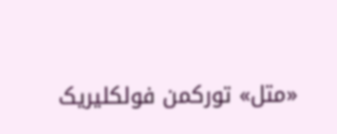«متل» تورکمن فولکلیریک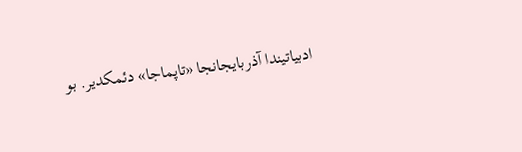ادبیاتیندا آذربایجانجا «تاپماجا» دئمکدیر. بو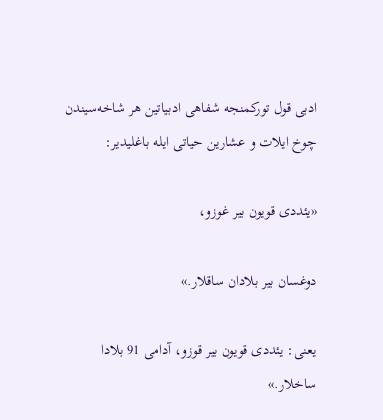ادبی قول تورکمنجه شفاهی ادبیاتین هر شاخه‌سیندن چوخ ایلات و عشارین حیاتی ایله باغلیدیر:

«یئددی قویون بیر غوزو،

دوغسان بیر بلادان ساقلار.»

یعنی: یئددی قویون بیر قوزو، آدامی 91 بلادا ساخلار.»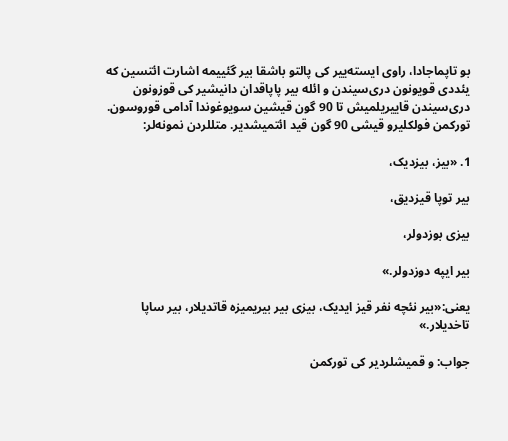بو تاپماجادا، راوی ایسته‌ییر کی پالتو باشقا بیر گئییمه اشارت ائتسین که یئددی قویونون دری‌سیندن و ائله بیر پاپاقدان دانیشیر کی قوزونون دری‌سیندن قاییریلمیش تا 90 گون قیشین سویوغوندا آدامی قوروسون. تورکمن فولکلیرو قیشی 90 گون قید ائتمیشدیر. متللردن نمونه‌لر:

1. «بیز، بیزدیک،

بیر توپا قیزدیق،

بیزی بوزدولر،

بیر ایپه دوزدولر.»

یعنی:«بیر نئچه نفر قیز ایدیک، بیزی بیر بیریمیزه قاتدیلار، بیر ساپا تاخدیلار.»

جواب: و قمیشلردیر کی تورکمن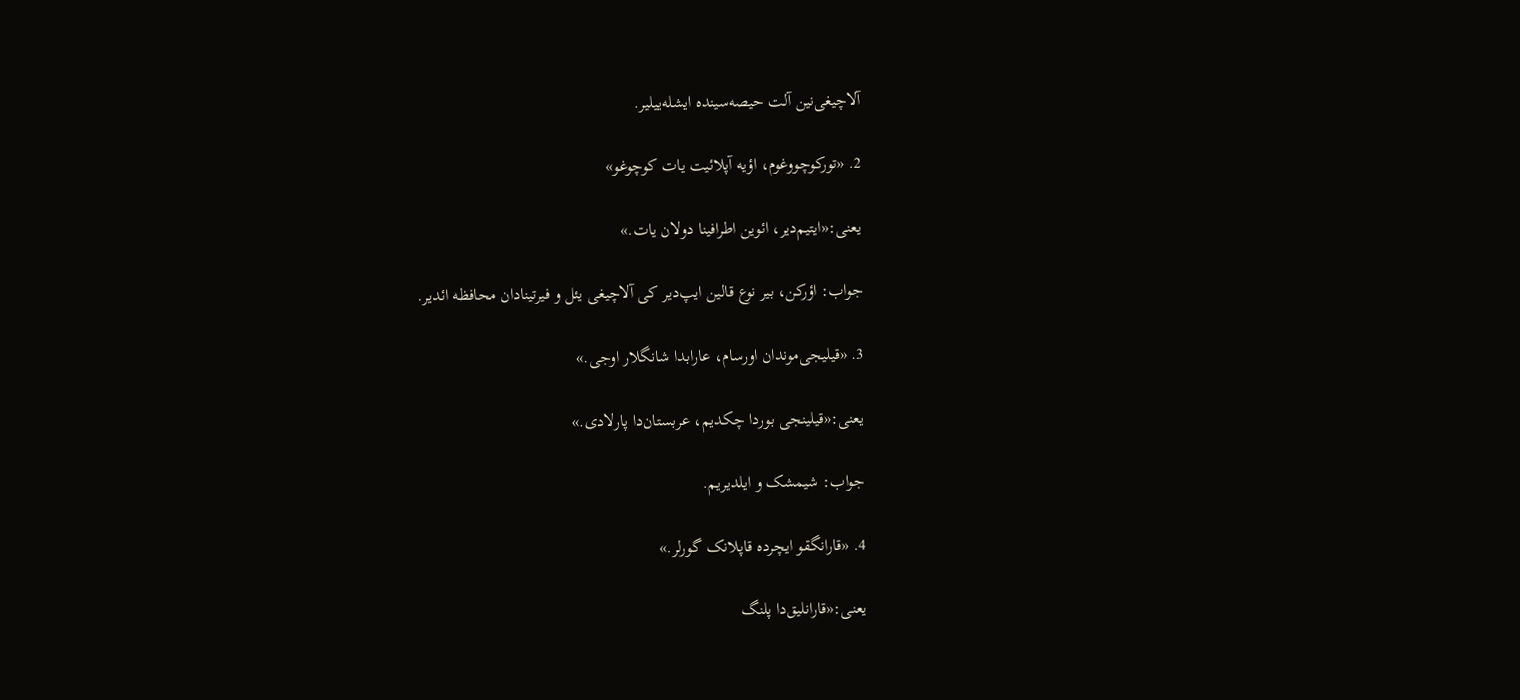آلاچیغی‌نین آلت حیصه‌سینده ایشله‌ییلیر.

2. «تورکوچووغوم، اؤیه آپلائیت یات کوچوغو»

یعنی:«ایتیم‌دیر، ائوین اطرافینا دولان یات.»

جواب: اؤرکن، بیر نوع قالین ایپ‌دیر کی آلاچیغی یئل و فیرتینادان محافظه ائدیر.

3. «قیلیجی‌موندان اورسام، عارابدا شانگلار اوجی.»

یعنی:«قیلینجی بوردا چکدیم، عربستان‌دا پارلادی.»

جواب: شیمشک و ایلدیریم.

4. «قارانگقو ایچرده قاپلانک گورلر.»

یعنی:«قارانلیق‌دا پلنگ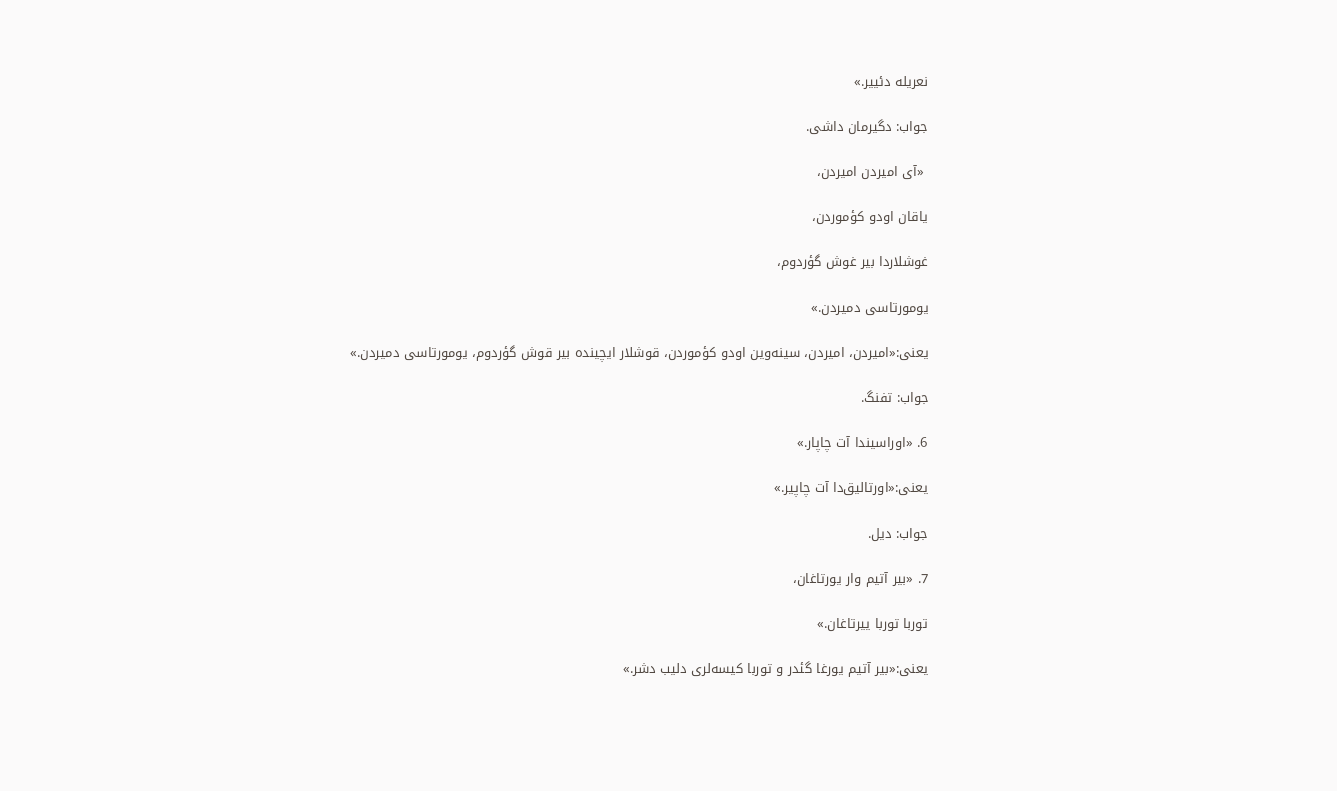نعریله‌ دئییر.»

جواب: دگیرمان داشی.

 «آی امیردن امیردن،

یاقان اودو کؤموردن،

غوشلاردا بیر غوش گؤردوم،

یومورتاسی دمیردن.»

یعنی:«امیردن، امیردن، سینه‌وین اودو کؤموردن، قوشلار ایچینده بیر قوش گؤردوم، یومورتاسی دمیردن.»

جواب: تفنگ.

6. «اوراسیندا آت چاپار.»

یعنی:«اورتالیق‌دا آت چاپیر.»

جواب: دیل.

7. «بیر آتیم وار یورتاغان،

توربا توربا ییرتاغان.»

یعنی:«بیر آتیم یورغا گئدر و توربا کیسه‌لری دلیب دشر.»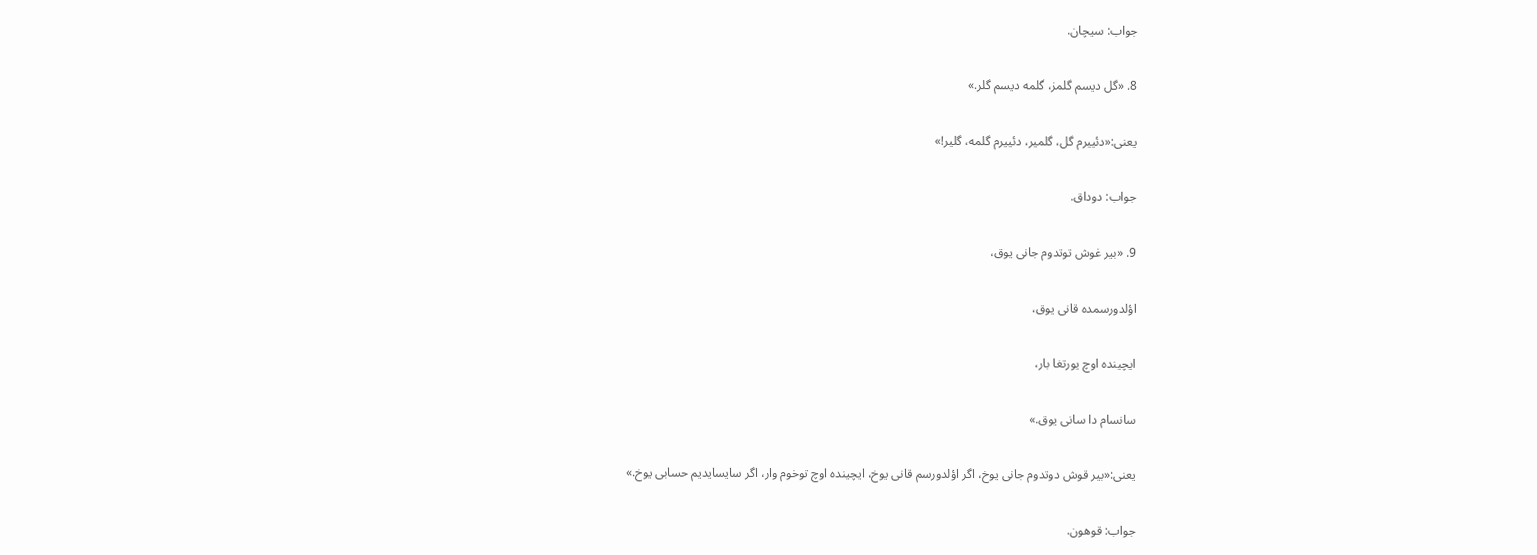جواب: سیچان.

8. «گل دیسم گلمز، گلمه دیسم گلر.»

یعنی:«دئییرم گل، گلمیر، دئییرم گلمه، گلیر!»

جواب: دوداق.

9. «بیر غوش توتدوم جانی یوق،

اؤلدورسمده قانی یوق،

ایچینده اوچ یورتغا بار،

سانسام دا سانی یوق.»

یعنی:«بیر قوش دوتدوم جانی یوخ، اگر اؤلدورسم قانی یوخ، ایچینده اوچ توخوم وار، اگر سایسایدیم حسابی یوخ.»

جواب: قوهون.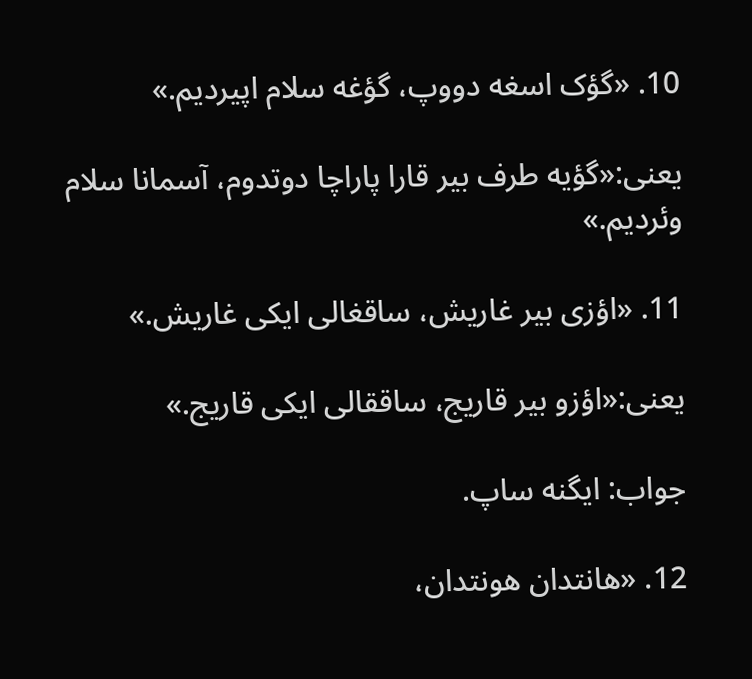10. «گؤک اسغه دووپ، گؤغه سلام اپیردیم.»

یعنی:«گؤیه طرف بیر قارا پاراچا دوتدوم، آسمانا سلام وئردیم.»

11. «اؤزی بیر غاریش، ساقغالی ایکی غاریش.»

یعنی:«اؤزو بیر قاریج، ساققالی ایکی قاریج.»

جواب: ایگنه ساپ.

12. «هانتدان هونتدان،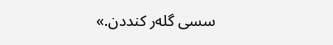سسی گله‌ر کنددن.»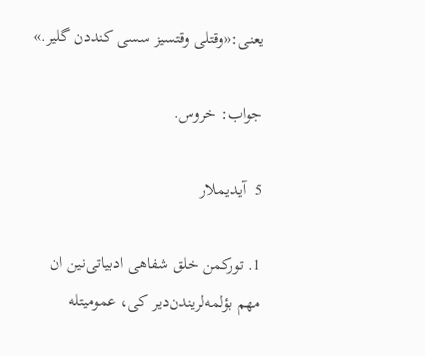یعنی:«وقتلی وقتسیز سسی کنددن گلیر.»

جواب: خروس.

5  آیدیملار

1. تورکمن خلق شفاهی ادبیاتی‌نین ان مهم بؤلمه‌لریندن‌دیر کی، عمومیتله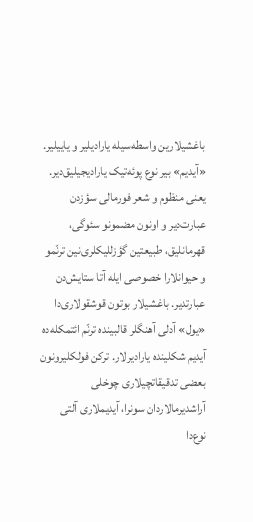باغشیلارین واسطه‌سیله یارادیلیر و یاییلیر. «آیدیم» بیر نوع پوئه‌تیک یارادیجیلیق‌دیر. یعنی منظوم و شعر فورمالی سؤزدن عبارت‌دیر و اونون مضمونو سئوگی، قهرمانلیق، طبیعتین گؤزللیکلری‌نین ترنّمو و حیوانلارا خصوصی ایله آتا ستایش‌دن عبارتدیر. باغشیلار بوتون قوشقولاری‌دا «یول» آدلی آهنگلر قالبینده ترنّم ائتمکله‌ده آیدیم شکلینده یارادیرلار. ترکن فولکلیرونون بعضی تدقیقاتچیلاری چوخلی آراشدیرمالاردان سونرا، آیدیملاری آلتی نوع‌دا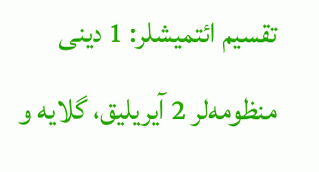تقسیم ائتمیشلر: 1 دینی منظومه‌لر 2 آیریلیق، گلایه و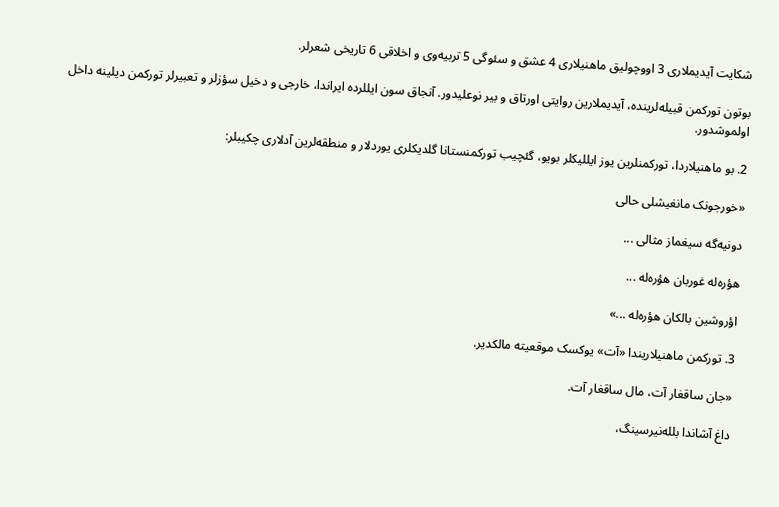شکایت آیدیملاری 3 اووچولیق ماهنیلاری 4 عشق و سئوگی 5 تربیه‌وی و اخلاقی 6 تاریخی شعرلر.

بوتون تورکمن قبیله‌لرینده، آیدیملارین روایتی اورتاق و بیر نوعلیدور. آنجاق سون ایللرده ایراندا، خارجی و دخیل سؤزلر و تعبیرلر تورکمن دیلینه داخل اولموشدور.

2. بو ماهنیلاردا، تورکمنلرین یوز ایللیکلر بویو، گئچیب تورکمنستانا گلدیکلری یوردلار و منطقه‌لرین آدلاری چکیبلر:

«خورجونک مانغیشلی حالی

دونیه‌گه سیغماز مثالی ...

هؤره‌له غوربان هؤره‌له ...

اؤروشین بالکان هؤره‌له ...»

3. تورکمن ماهنیلاریندا «آت» یوکسک موقعیته مالکدیر.

«جان ساقغار آت، مال ساقغار آت.

داغ آشاندا بلله‌نیرسینگ،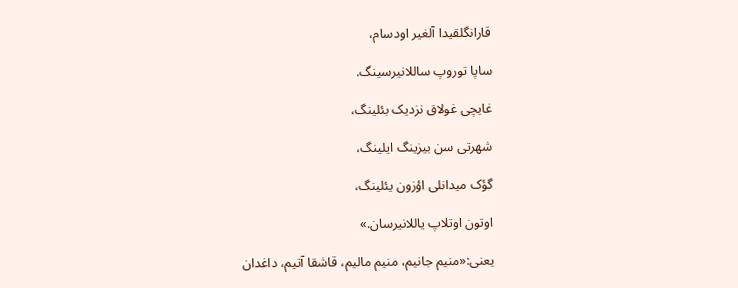قارانگلقیدا آلغیر اودسام،

ساپا توروپ ساللانیرسینگ.

غایچی غولاق نزدیک بئلینگ،

شهرتی سن بیزینگ ایلینگ،

گؤک میدانلی اؤزون یئلینگ،

اوتون اوتلاپ یاللانیرسان.»

یعنی:«منیم جانیم، منیم مالیم، قاشقا آتیم، داغدان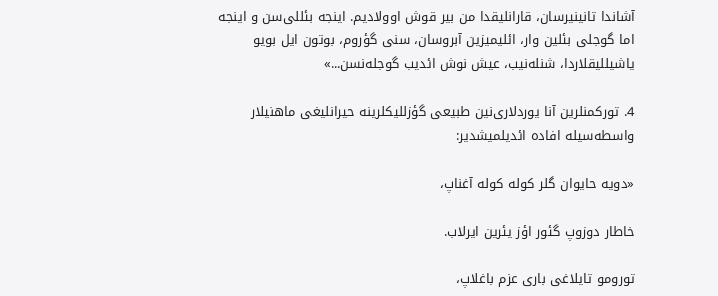آشاندا تانینیرسان، قارانلیقدا من بیر قوش اوولادیم. اینجه بئللی‌سن و اینجه اما گوجلی بئلین وار، ائلیمیزین آبروسان، سنی گؤروم، بوتون ایل بویو یاشیللیقلاردا، شنله‌نیب، عیش نوش ائدیب گوجله‌نسن...»

4. تورکمنلرین آنا یوردلاری‌نین طبیعی گؤزللیکلرینه حیرانلیغی ماهنیلار واسطه‌سیله افاده ائدیلمیشدیر:

«دویه حایوان گلر کوله کوله آغناپ،

خاطار دوزوپ گئور اؤز یئرین ایرلاب.

تورومو تایلاغی باری عزم باغلاپ،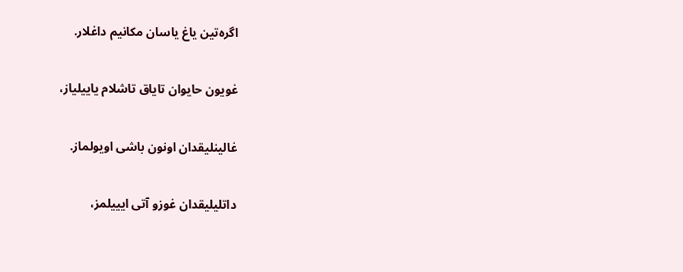اگره‌تین یاغ یاسان مکانیم داغلار.

غویون حایوان تایاق تاشلام یاییلیاز،

غالینلیقدان اونون باشی اویولماز.

داتلیلیقدان غوزو آتی ایییلمز،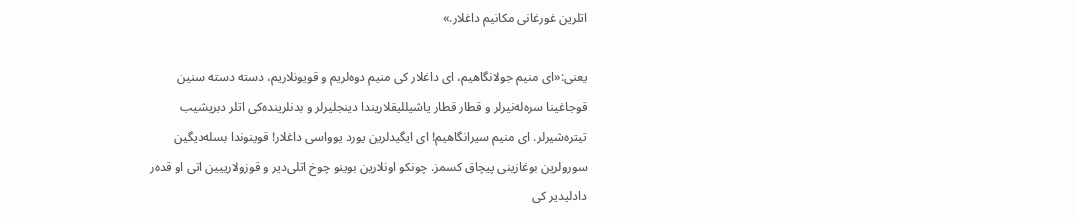اتلرین غورغانی مکانیم داغلار.»

یعنی:«ای منیم جولانگاهیم، ای داغلار کی منیم دوه‌لریم و قویونلاریم، دسته دسته سنین قوجاغینا سره‌له‌نیرلر و قطار قطار یاشیللیقلاریندا دینجلیرلر و بدنلرینده‌کی اتلر دبریشیب تیتره‌شیرلر. ای منیم سیرانگاهیم! ای ایگیدلرین یورد یوواسی داغلار! قوینوندا بسله‌دیگین سورولرین بوغازینی پیچاق کسمز. چونکو اونلارین بوینو چوخ اتلی‌دیر و قوزولارییین اتی او قده‌ر دادلیدیر کی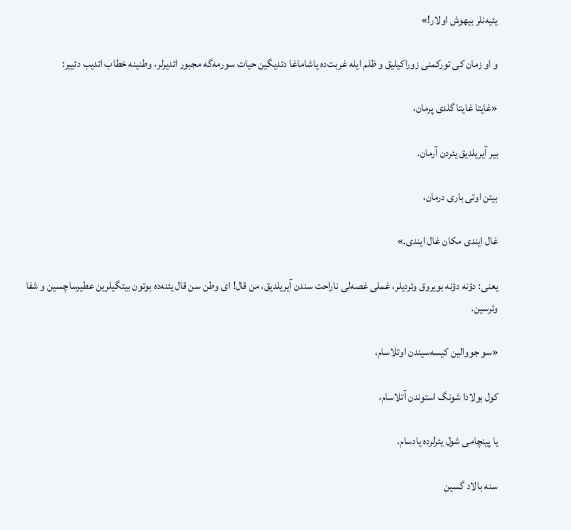یئیه‌نلر بیهوش اولار!»

و او زمان کی تورکمنی زوراکیلیق و ظلم ایله غربت‌ده یاشاماغا دئدیگین حیات سورمه‌گه مجبور ائدیرلر، وطنینه خطاب ائدیب دئییر:

«غایتا غایتا گلدی پرمان،

بیر آیریلدیق یئردن آرمان.

بیتن اوتی باری درمان،

غال ایندی مکان غال ایندی.»

یعنی: دؤنه دؤنه بویروق وئردیلر، غملی غصه‌لی ناراحت سندن آیریلدیق، من قال! ای وطن سن قال یئنه‌ده بوتون بیتگیلرین عطیرساچسین و شفا وئرسین.

«سو جووالین کیسه‌سیندن اوتلاسام،

کول بولادا شونگ استوندن آتلاسام،

یا پینچامی شول یئرلرده یادسام.

سنه بالاد گسین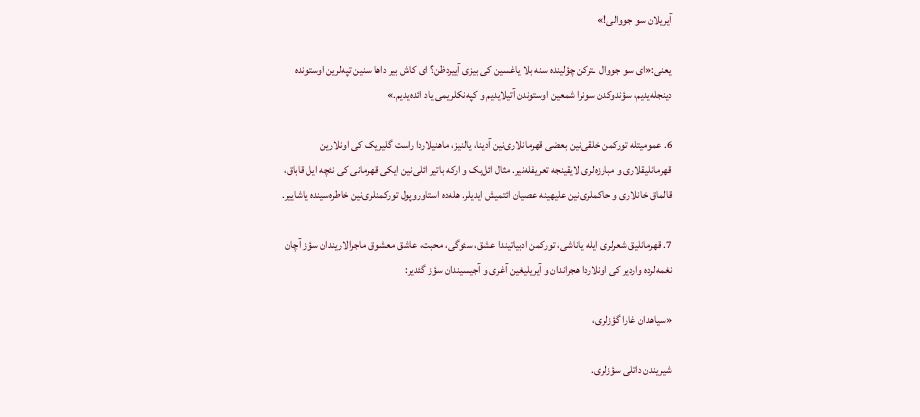آیریلان سو جووالی!»

یعنی:«ای سو جووال  ـترکن چؤلینده سنه بلا یاغسین کی بیزی آییردظن؟ ای کاش بیر داها سنین تپه‌لرین اوستونده دینجله‌یدیم، سؤندوکدن سونرا شمعین اوستوندن آتیلایدیم و کپه‌نکلریمی یاد ائده‌یدیم.»

6. عمومیتله تورکمن خلقی‌نین بعضی قهرمانلاری‌نین آدینا، یالنیز، ماهنیلاردا راست گلیریک کی اونلارین قهرمانلیقلاری و مبارزه‌لری لایقینجه تعریفله‌نیر. مثال ائل‌بک و ارکه باتیر ائلی‌نین ایکی قهرمانی کی نئچه ایل قاباق، قالماق خانلاری و حاکملری‌نین علیهینه عصیان ائتمیش ایدیلر. هله‌ده استاوروپول تورکمنلری‌نین خاطره‌سینده یاشاییر.

7. قهرمانلیق شعرلری ایله یاناشی، تورکمن ادبیاتیندا عشق، سئوگی، محبت، عاشق معشوق ماجرالاریندان سؤز آچان نغمه‌لرده واردیر کی اونلاردا هجراندان و آیریلیغین آغری و آجیسیندان سؤز گئدیر:

«سیاهدان غارا گؤزلری،

شیریندن داتلی سؤزلری.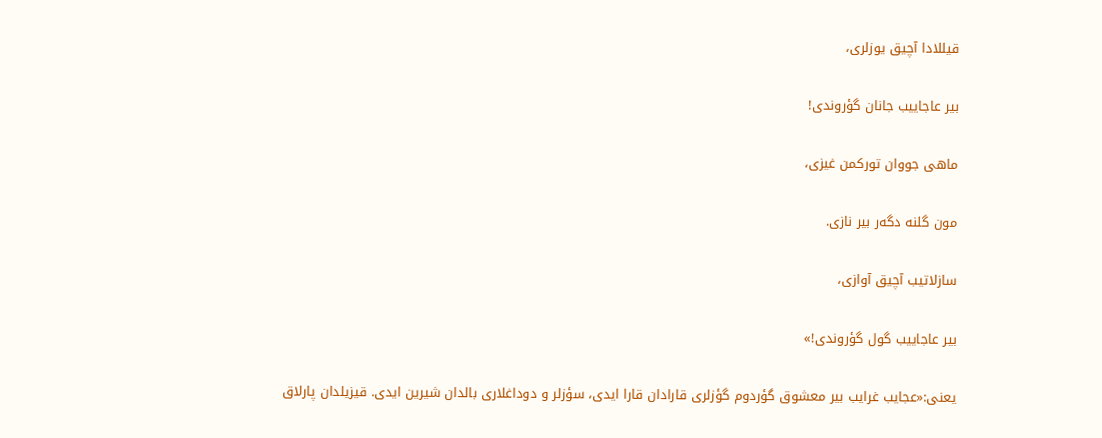قیللادا آچیق یوزلری،

بیر عاجاییب جانان گؤروندی!

ماهی جووان تورکمن غیزی،

مون گلنه دگه‌ر بیر نازی.

سازلاتیب آچیق آوازی،

بیر عاجاییب گول گؤروندی!»

یعنی:«عجایب غرایب بیر معشوق گؤردوم گؤزلری قارادان قارا ایدی، سؤزلر و دوداغلاری بالدان شیرین ایدی. قیزیلدان پارلاق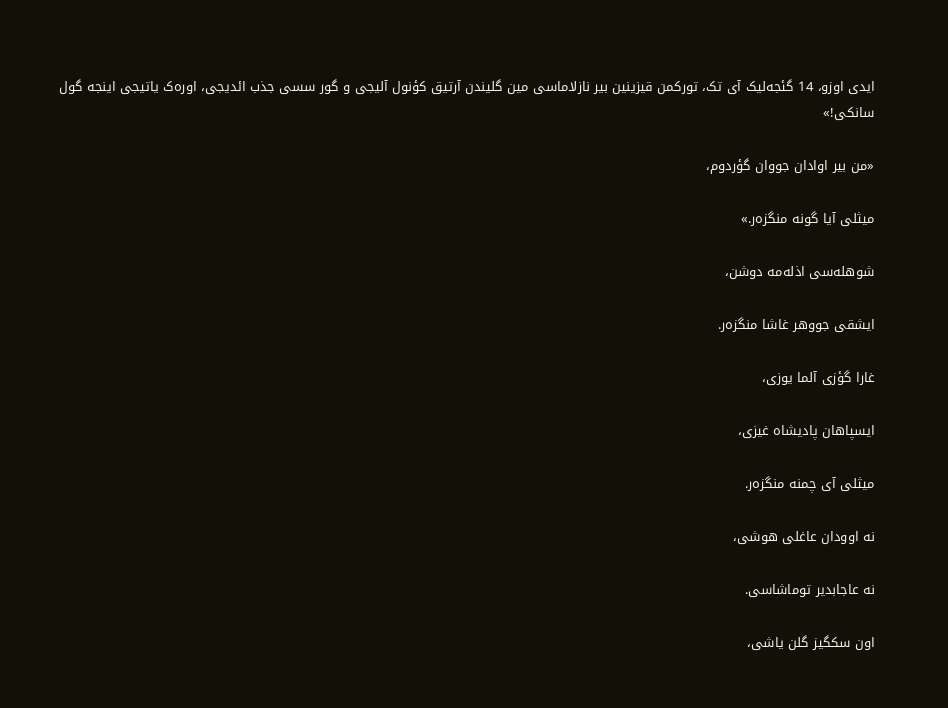ایدی اوزو، 14 گئجه‌لیک آی تک، تورکمن قیزینین بیر نازلاماسی مین گلیندن آرتیق کؤنول آلیجی و گور سسی جذب ائدیجی، اوره‌ک یاتیجی اینجه گول سانکی!»

«من بیر اوادان جووان گؤردوم،

میثلی آیا گونه منگزه‌ر.»

شوهله‌سی اذله‌مه دوشن،

ایشقی جووهر غاشا منگزه‌ر.

غارا گؤزی آلما یوزی،

ایسپاهان پادیشاه غیزی،

میثلی آی چمنه منگزه‌ر.

نه اوودان عاغلی هوشی،

نه عاجابدیر توماشاسی.

اون سکگیز گلن یاشی،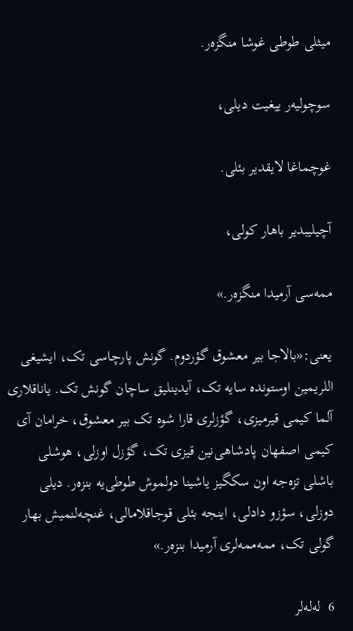میثلی طوطی غوشا منگزه‌ر.

سوچولیه‌ر ییغیت دیلی،

غوچماغا لایقدیر بئلی.

آچیلیبدیر باهار کولی،

ممه‌سی آرمیدا منگزه‌ر.»

یعنی:«بالاجا بیر معشوق گؤردوم. گونش پارچاسی تک، ایشیغی اللریمین اوستونده سایه تک، آیدینلیق ساچان گونش تک. یاناقلاری آلما کیمی قیرمیزی، گؤزلری قارا شوه تک بیر معشوق، خرامان آی کیمی اصفهان پادشاهی‌نین قیزی تک، گؤزل اوزلی، هوشلی باشلی تزه‌جه اون سکگیز یاشینا دولموش طوطی‌یه بنزه‌ر. دیلی دوزلی، سؤزو دادلی، اینجه بئلی قوجاقلامالی، غنچه‌لنمیش بهار گولی تک، ممه‌ممه‌لری آرمیدا بنزه‌ر.»

6  له‌له‌لر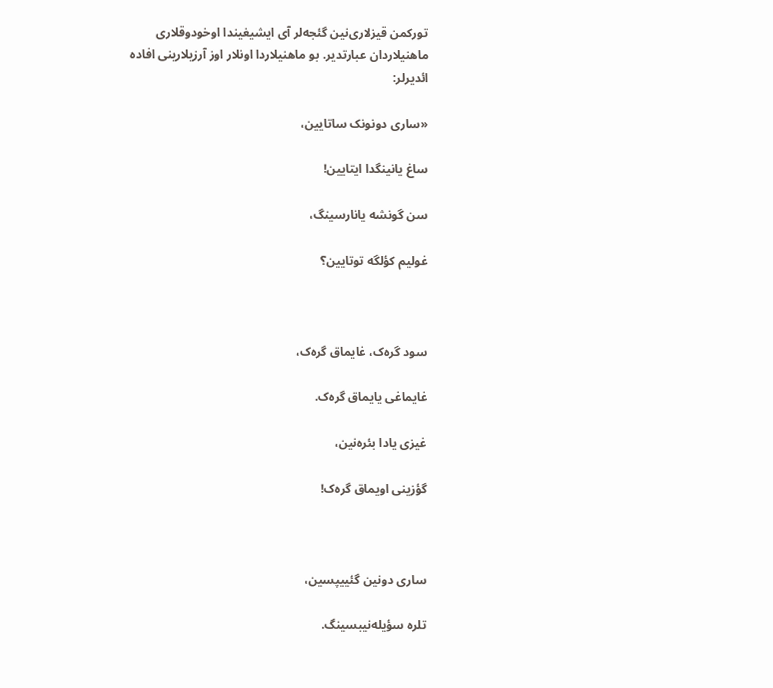تورکمن قیزلاری‌نین گئجه‌لر آی ایشیغیندا اوخودوقلاری ماهنیلاردان عبارتدیر. بو ماهنیلاردا اونلار اوز آرزیلارینی افاده ائدیرلر:

«ساری دونونک ساتایین،

ساغ یانینگدا ایتایین!

سن گونشه یانارسینگ،

غولیم کؤلگه توتایین؟



سود گره‌ک، غایماق گره‌ک،

غایماغی یایماق گره‌ک.

غیزی یادا بئره‌نین،

گؤزینی اویماق گره‌ک!



ساری دونین گئییپسین،

تلره سؤیله‌نیبسینگ.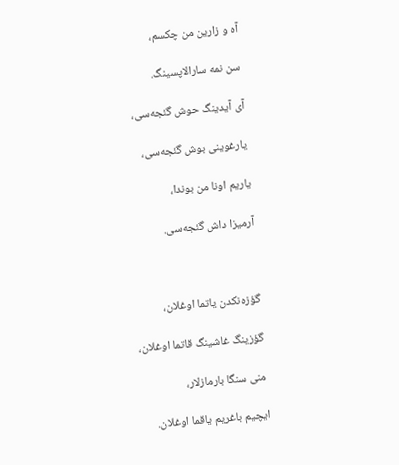آه و زارین من چکسم،

سن نمه سارالاپسینگ.

آی آیدینگ حوش گئجه‌سی،

یارغوینی بوش گئجه‌سی،

یاریم اونا من بوندا،

آرمیزا داش گئجه‌سی.



گؤزه‌نکدن یاتما اوغلان،

گؤزینگ غاشینگ قاتما اوغلان،

منی سنگا بارمازلار،

ایچیم باغریم یاقما اوغلان.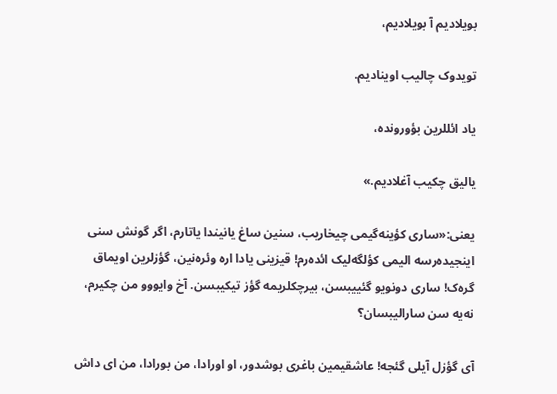بویلادیم آ بویلادیم،

تویدوک چالیب اوینادیم.

یاد ائللرین بؤورونده،

یالیق چکیب آغلادیم.»

یعنی:«ساری کؤینه‌گیمی چیخاریب، سنین ساغ یانیندا یاتارم، اگر گونش سنی اینجیده‌رسه الیمی کؤلگه‌لیک ائده‌رم! قیزینی یادا اره وئره‌نین، گؤزلرین اویماق گره‌ک! ساری دونویو گئییبسن، بیرچکلریمه گؤز تیکیبسن. آخ وایووو من چکیرم، نه‌یه سن سارالیبسان؟

آی گؤزل آیلی گئجه! عاشقیمین باغری بوشدور، او اورادا، من بورادا، من ای داش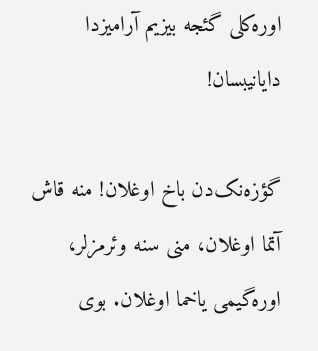اوره‌کلی گئجه بیزیم آرامیزدا دایانیبسان!

گؤزه‌نک‌دن باخ اوغلان! منه قاش آتما اوغلان، منی سنه وئرمزلر، اوره‌گیمی یاخما اوغلان. بوی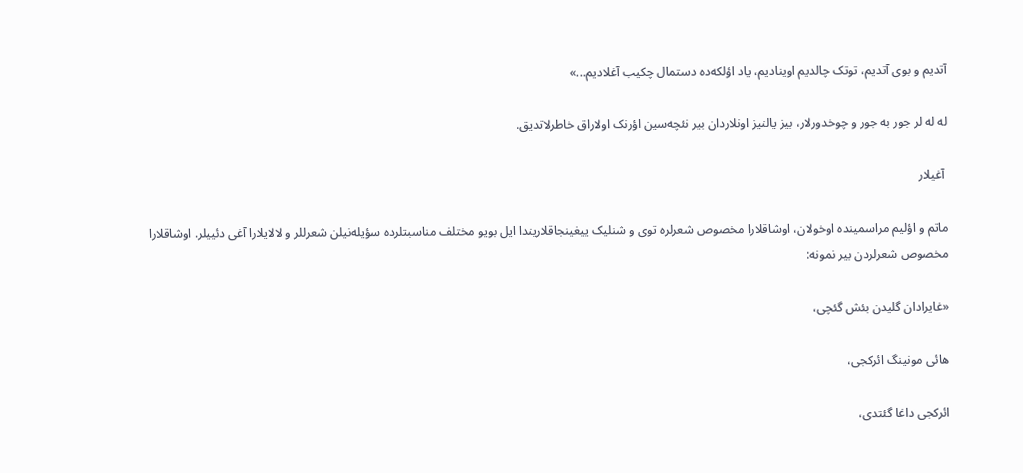آتدیم و بوی آتدیم، توتک چالدیم اوینادیم، یاد اؤلکه‌ده دستمال چکیب آغلادیم...»

له له ‌لر جور به جور و چوخدورلار، بیز یالنیز اونلاردان بیر نئچه‌سین اؤرنک اولاراق خاطرلاتدیق.

 آغیلار

ماتم و اؤلیم مراسمینده اوخولان، اوشاقلارا مخصوص شعرلره توی و شنلیک ییغینجاقلاریندا ایل بویو مختلف مناسبتلرده سؤیله‌نیلن شعرللر و لالایلارا آغی دئییلر. اوشاقلارا مخصوص شعرلردن بیر نمونه:

«غایرادان گلیدن بئش گئچی،

هائی مونینگ ائرکجی،

ائرکجی داغا گئتدی،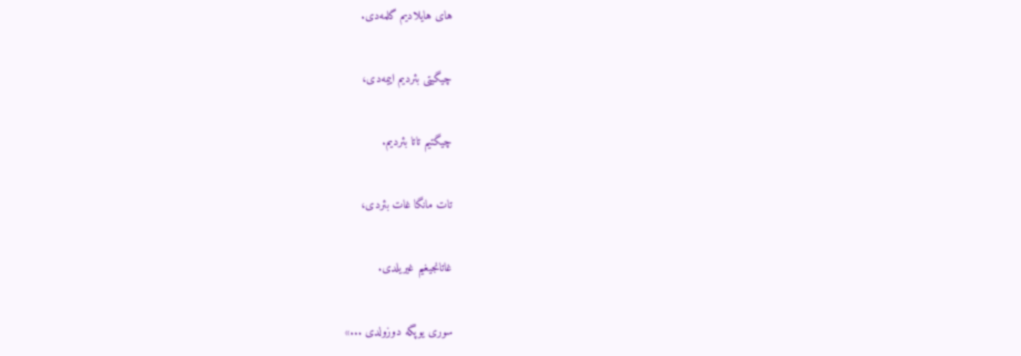های هایلادیم گلمه‌دی.

چیگیتی بئردیم اییمه‌دی،

چیگتیم تاتا بئردیم.

تات مانگا غات بئردی،

غاتانجیغیم غیریلدی.

سوری یوپگه دوزولدی ...»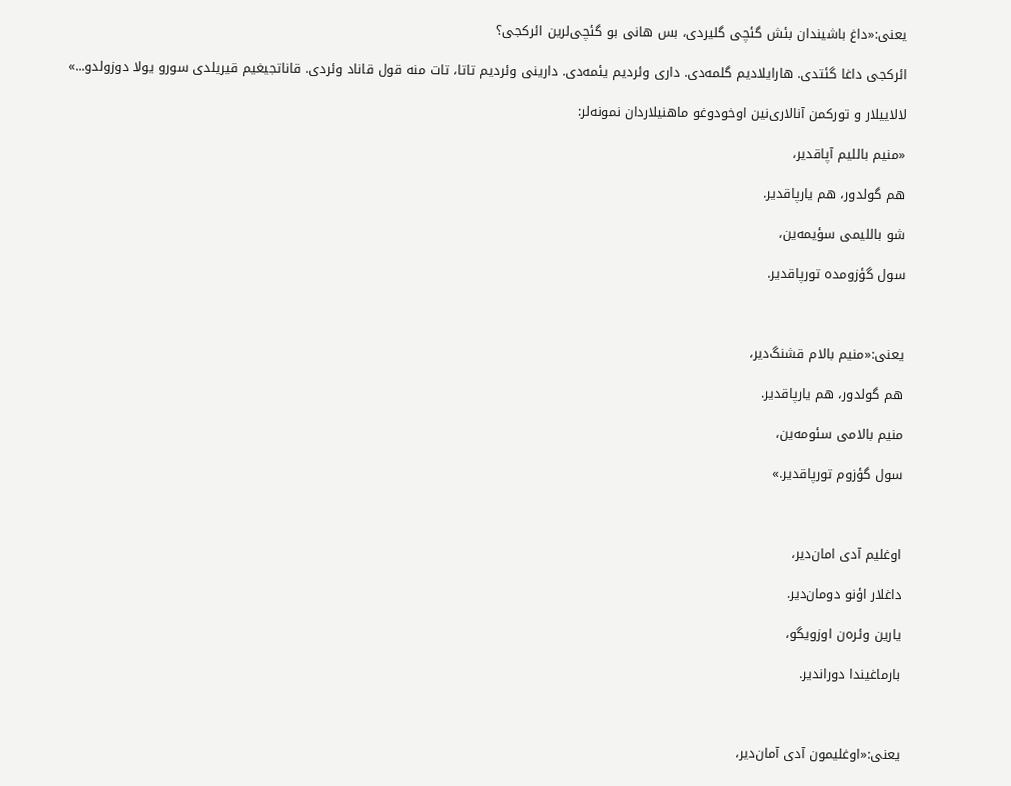یعنی:«داغ باشیندان بئش گئچی گلیردی، بس هانی بو گئچی‌لرین ائرکجی؟

ائرکجی داغا گئتدی. هارایلادیم گلمه‌دی. داری وئردیم یئمه‌دی. دارینی وئردیم تاتا، تات منه قول قاناد وئردی. قاناتجیغیم قیریلدی سورو یولا دوزولدو...»

لالاییلار و تورکمن آنالاری‌نین اوخودوغو ماهنیلاردان نمونه‌لر:

«منیم باللیم آپاقدیر،

هم گولدور، هم یارپاقدیر.

شو باللیمی سؤیمه‌ین،

سول گؤزومده تورپاقدیر.



یعنی:«منیم بالام قشنگ‌دیر،

هم گولدور، هم یارپاقدیر.

منیم بالامی سئومه‌ین،

سول گؤزوم تورپاقدیر.»



اوغلیم آدی امان‌دیر،

داغلار اؤنو دومان‌دیر.

یارین وئره‌ن اوزویگو،

بارماغیندا دوراندیر.



یعنی:«اوغلیمون آدی آمان‌دیر،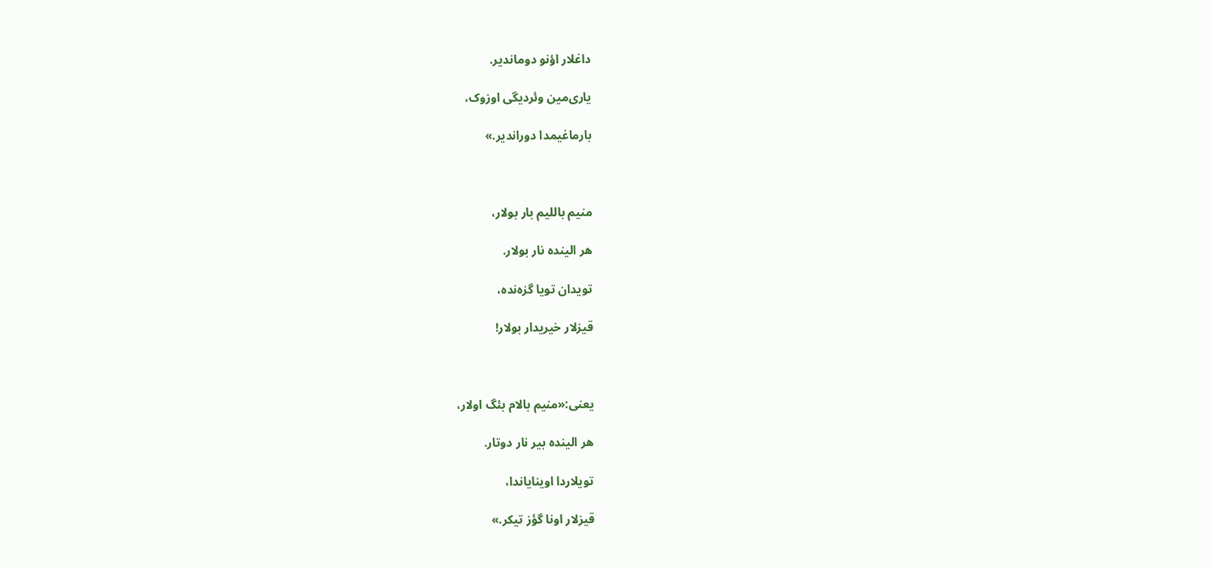داغلار اؤنو دوماندیر.

یاری‌مین وئردیگی اوزوک،

بارماغیمدا دوراندیر.»



منیم باللیم بار بولار،

هر الینده نار بولار.

تویدان تویا گزه‌نده،

قیزلار خیریدار بولار!



یعنی:«منیم بالام بئگ اولار،

هر الینده بیر نار دوتار.

تویلاردا اوینایاندا،

قیزلار اونا گؤز تیکر.»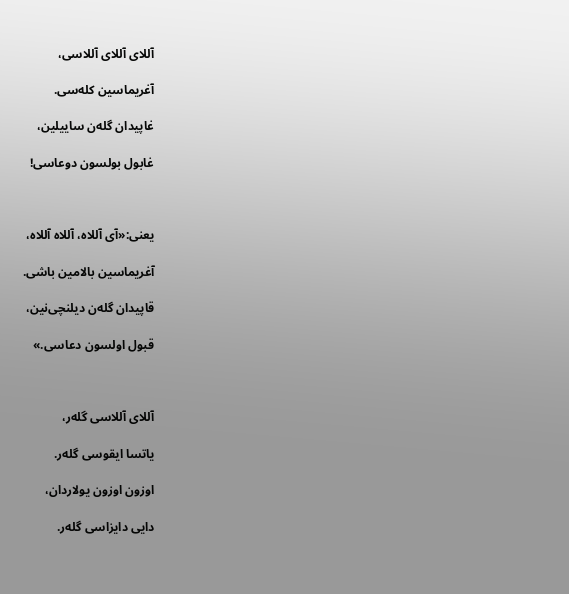آللای آللای آللاسی،

آغریماسین کله‌سی.

غاپیدان گله‌ن ساییلین،

غابول بولسون دوعاسی!



یعنی:«آی آللاه، آللاه آللاه،

آغریماسین بالامین باشی.

قاپیدان گله‌ن دیلنچی‌نین،

قبول اولسون دعاسی.»



آللای آللاسی گله‌ر،

یاتسا ایقوسی گله‌ر.

اوزون اوزون یولاردان،

دایی دایزاسی گله‌ر.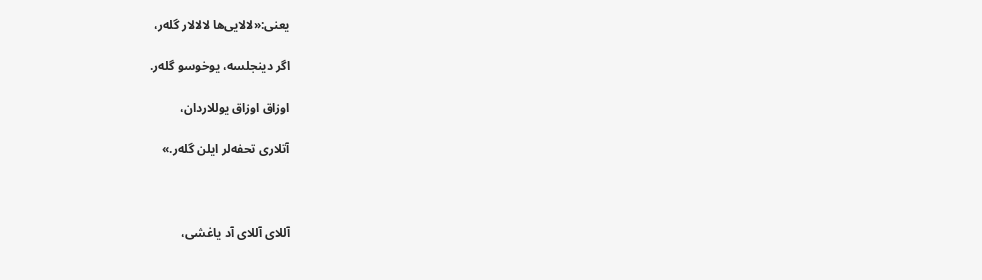یعنی:«لالایی‌ها لالالار گله‌ر،

اگر دینجلسه، یوخوسو گله‌ر.

اوزاق اوزاق یوللاردان،

آتلاری تحفه‌لر ایلن گله‌ر.»



آللای آللای آد یاغشی،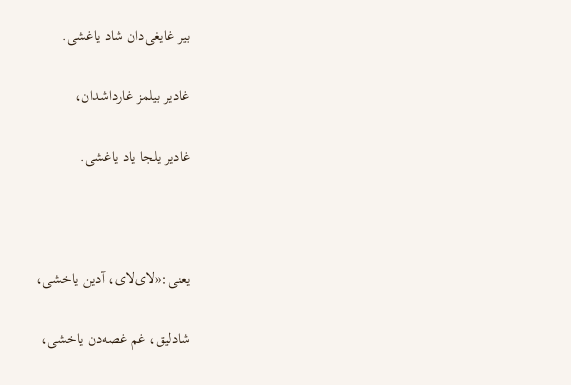بیر غایغی‌دان شاد یاغشی.

غادیر بیلمز غارداشدان،

غادیر یلجا یاد یاغشی.



یعنی:«لای‌لای، آدین یاخشی،

شادلیق، غم غصه‌دن یاخشی،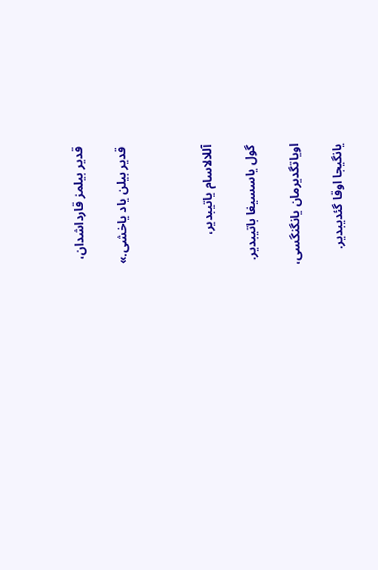قدیر بیلمز قارداشدان،

قدیر بیلن یاد یاخشی.»



آللالاسام یاتیبدیر،

گول یاسسیغا باتیبدیر.

اویاتگدیرمان یانگنگسی،

یانگیجا اوقا گئدیبدیر.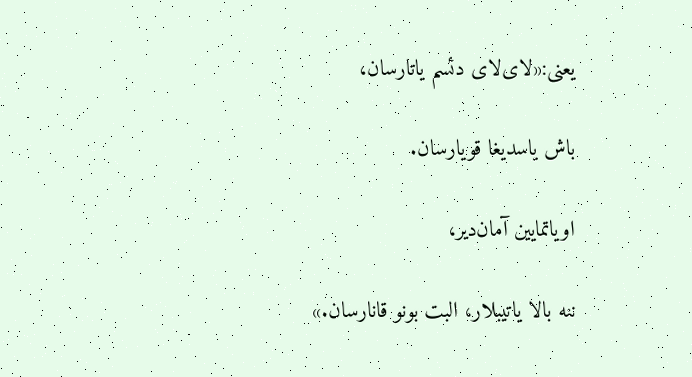یعنی:«لای‌لای دئسم یاتارسان،

باش یاسدیغا قویارسان.

اویاتمایین آمان‌دیر،

ننه ‌بالا یاتیبلار، البت بونو قانارسان.»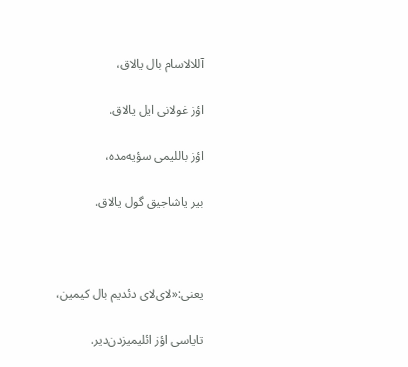آللالاسام بال یالاق،

اؤز غولانی ایل یالاق.

اؤز باللیمی سؤیه‌مده،

بیر یاشاجیق گول یالاق.



یعنی:«لای‌لای دئدیم بال کیمین،

تایاسی اؤز ائلیمیزدن‌دیر.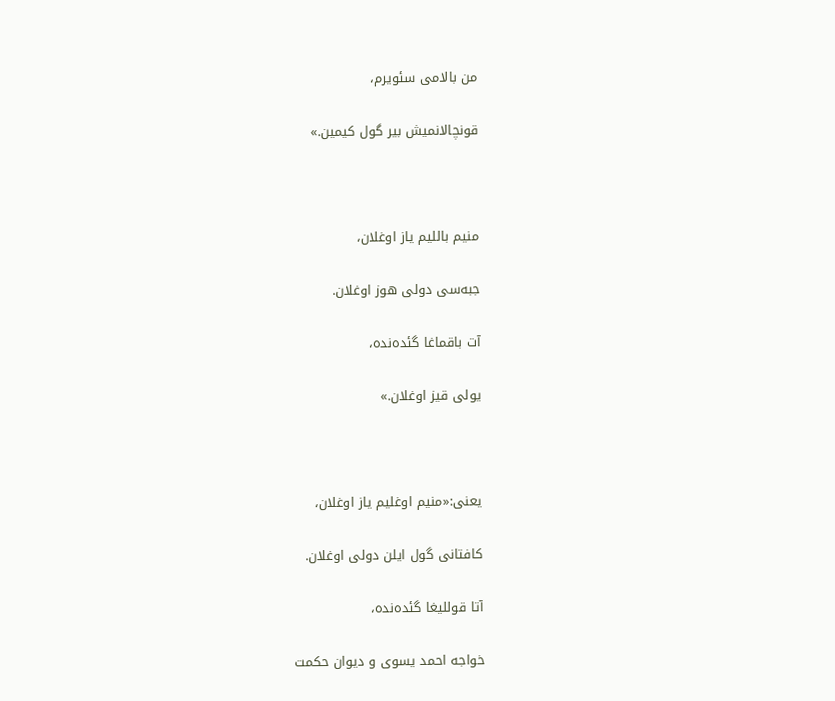من بالامی سئویرم،

قونچالانمیش بیر گول کیمین.»



منیم باللیم یاز اوغلان،

جبه‌سی دولی هوز اوغلان.

آت باقماغا گئده‌نده،

یولی قیز اوغلان.»



یعنی:«منیم اوغلیم یاز اوغلان،

کافتانی گول ایلن دولی اوغلان.

آتا قوللیغا گئده‌نده،

خواجه احمد یسوی و دیوان حکمت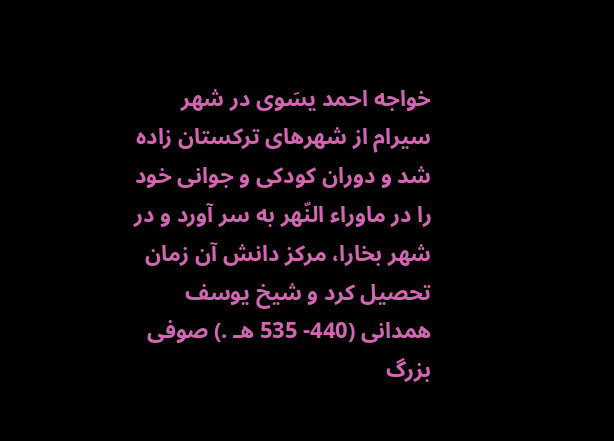خواجه احمد یسَوی در شهر سیرام از شهرهای تركستان زاده شد و دوران كودكی و جوانی خود را در ماوراء النّهر به سر آورد و در شهر بخارا، مركز دانش آن زمان تحصیل كرد و شیخ یوسف همدانی (440- 535 هـ .) صوفی بزرگ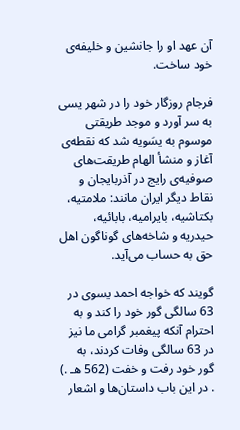آن عهد او را جانشین و خلیفه‌ی خود ساخت.

فرجام روزگار خود را در شهر یسی به سر آورد و موجد طریقتی موسوم به یسَویه شد كه نقطه‌ی آغاز و منشأ الهام طریقت‌های صوفیه‌ی رایج در آذربایجان و نقاط دیگر ایران مانند: ملامتیه، بكتاشیه، بایرامیه، بابائیه، حیدریه و شاخه‌های گوناگون اهل حق به حساب می‌آید.

گویند كه خواجه احمد یسوی در 63 سالگی گور خود را كند و به احترام آنكه پیغمبر گرامی ما نیز در 63 سالگی وفات كردند، به گور خود رفت و خفت (562 هـ .) . در این باب داستان‌ها و اشعار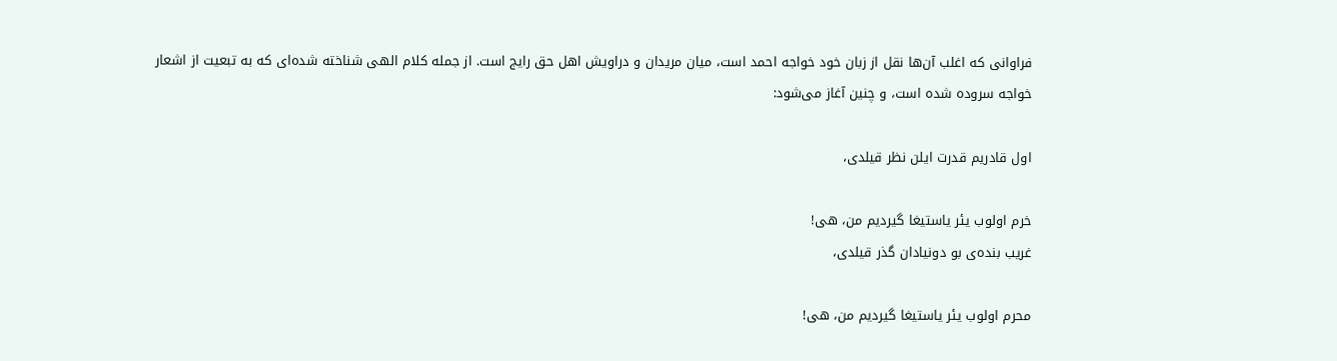فراوانی كه اغلب آن‌ها نقل از زبان خود خواجه احمد است، میان مریدان و دراویش اهل حق رایج است. از جمله كلام الهی شناخته شده‌ای كه به تبعیت از اشعار خواجه سروده شده است، و چنین آغاز می‌شود:

اول قادریم قدرت ایلن نظر قیلدی،

خرم اولوب یئر یاستیغا گیردیم من، هی!
غریب بنده‌ی بو دونیادان گذر قیلدی،

محرم اولوب یئر یاستیغا گیردیم من، هی!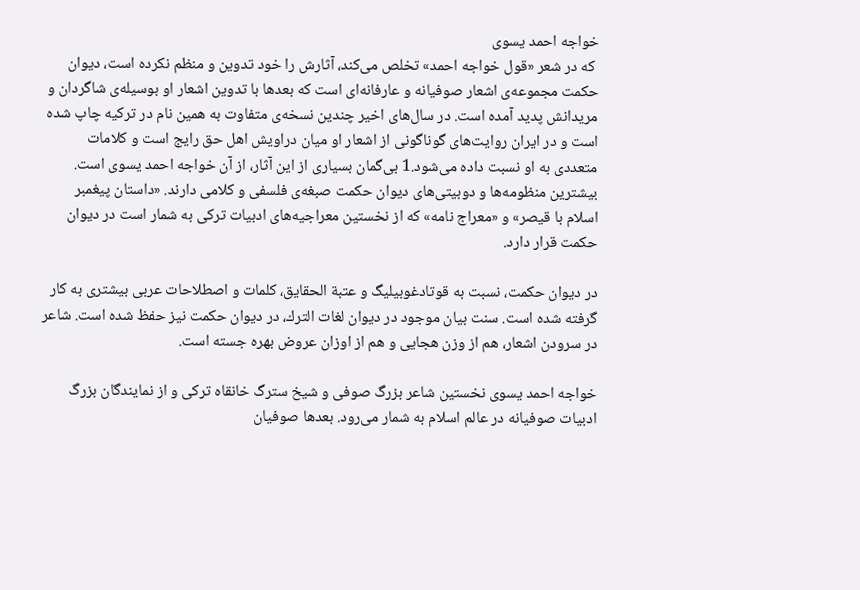خواجه احمد یسوی
 كه در شعر «قول خواجه احمد» تخلص می‌كند، آثارش را خود تدوین و منظم نكرده است، دیوان حكمت مجموعه‌ی اشعار صوفیانه و عارفانه‌ای است كه بعدها با تدوین اشعار او بوسیله‌ی شاگردان و مریدانش پدید آمده است. در سال‌های اخیر چندین نسخه‌ی متفاوت به همین نام در تركیه چاپ شده است و در ایران روایت‌های گوناگونی از اشعار او میان دراویش اهل حق رایج است و كلامات متعددی به او نسبت داده می‌شود.1 بی‌گمان بسیاری از این آثار، از آن خواجه احمد یسوی است. بیشترین منظومه‌ها و دوبیتی‌های دیوان حكمت صبغه‌ی فلسفی و كلامی دارند. «داستان پیغمبر اسلام با قیصر» و «معراج نامه» كه از نخستین معراجیه‌های ادبیات تركی به شمار است در دیوان حكمت قرار دارد.

در دیوان حكمت، نسبت به قوتادغوبیلیگ و عتبة الحقایق، كلمات و اصطلاحات عربی بیشتری به كار گرفته شده است. سنت بیان موجود در دیوان لغات الترك، در دیوان حكمت نیز حفظ شده است. شاعر در سرودن اشعار، هم از وزن هجایی و هم از اوزان عروض بهره جسته است.

خواجه احمد یسوی نخستین شاعر بزرگ صوفی و شیخ سترگ خانقاه تركی و از نمایندگان بزرگ ادبیات صوفیانه در عالم اسلام به شمار می‌رود. بعدها صوفیان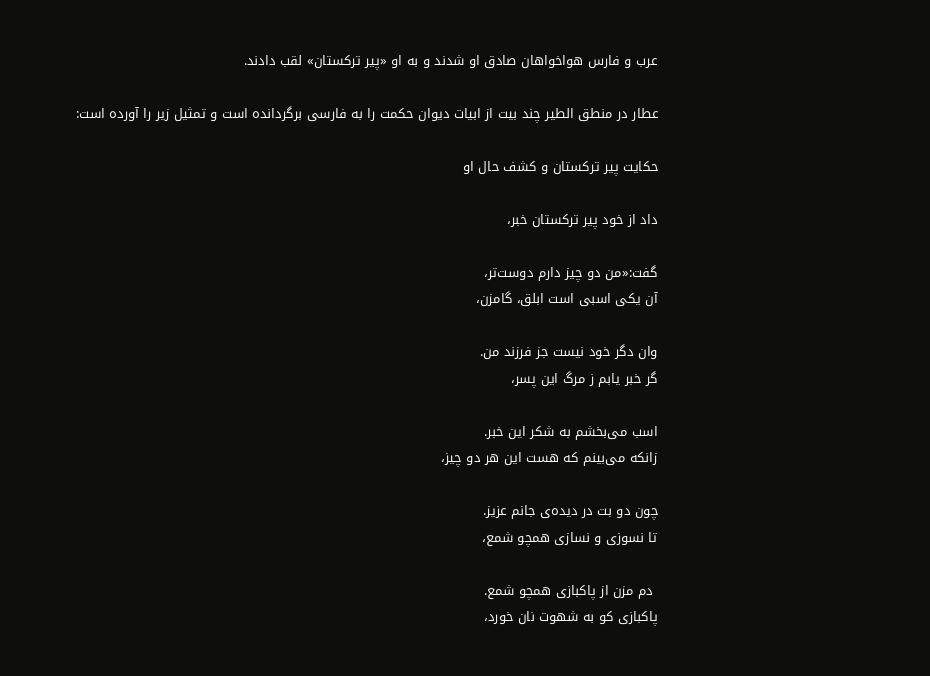عرب و فارس هواخواهان صادق او شدند و به او «پیر تركستان» لقب دادند.

عطار در منطق الطیر چند بیت از ابیات دیوان حكمت را به فارسی برگردانده است و تمثیل زیر را آورده است:

حكایت پیر تركستان و كشف حال او

داد از خود پیر تركستان خبر،

گفت:«من دو چیز دارم دوست‌تر،
آن یكی اسبی است ابلق، گامزن،

وان دگر خود نیست جز فرزند من.
گر خبر یابم ز مرگ این پسر،

اسب می‌بخشم به شكر این خبر.
زانكه می‌بینم كه هست این هر دو چیز،

چون دو بت در دیده‌ی جانم عزیز.
تا نسوزی و نسازی همچو شمع،

 دم مزن از پاكبازی همچو شمع.
پاكبازی كو به شهوت نان خورد،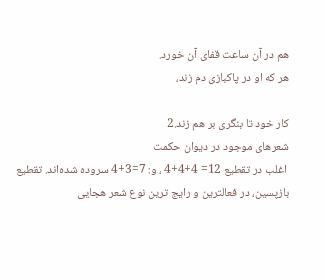هم در آن ساعت قفای آن خورد.
هر كه او در پاكبازی دم زند،

كار خود تا بنگری بر هم زند.2
شعرهای موجود در دیوان حكمت
 اغلب در تقطیع 12= 4+4+4 ، و: 7=3+4 سروده شده‌اند. تقطیع بازپسین، در فعالترین و رایج ترین نوع شعر هجایی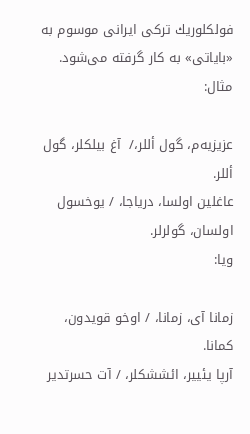فولكلوریك تركی ایرانی موسوم به «بایاتی» به كار گرفته می‌شود. مثال:

عزیزیه‌م، گول أللر،/  آغ بیلكلر، گول أللر.
عاغلین اولسا، دریاجا، / یوخسول اولسان، گولرلر.
ویا:

زمانا آی، زمانا، / اوخو قویدون، كمانا.
آرپا یئییر، ائششكلر، / آت حسرتدیر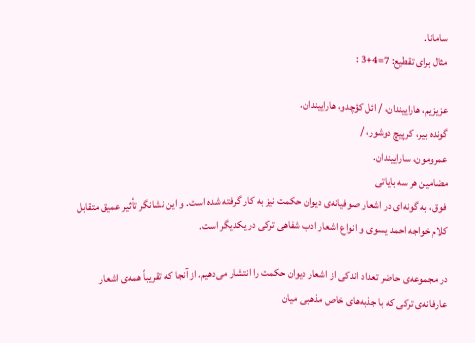سامانا.
مثال برای تقطیع: 7=4+3 :

عزیزیم،‌ هاراییندان، / ائل كؤچدو، هاراییندان.
گونده بیر، كرپیچ دوشور، /
عمرومون، ساراییندان.
مضامین هر سه بایاتی
 فوق، به گونه‌ای در اشعار صوفیانه‌ی دیوان حكمت نیز به كار گرفته شده است. و این نشانگر تأثیر عمیق متقابل كلام خواجه احمد یسوی و انواع اشعار ادب شفاهی تركی در یكدیگر است.

در مجموعه‌ی حاضر تعداد اندكی از اشعار دیوان حكمت را انتشار می‌دهیم. از آنجا كه تقریباً همه‌ی اشعار عارفانه‌ی تركی كه با جذبه‌های خاص مذهبی میان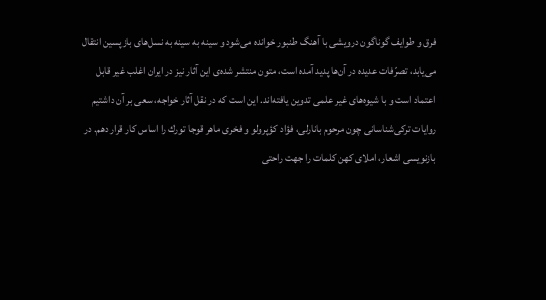فرق و طوایف گوناگون درویشی با آهنگ طنبور خوانده می‌شود و سینه به سینه به نسل‌های بازپسین انتقال می‌یابد، تصرّفات عدیده در آن‌ها پدید آمده است، متون منتشر شده‌ی این آثار نیز در ایران اغلب غیر قابل اعتماد است و با شیوه‌های غیر علمی تدوین یافته‌اند. این است كه در نقل آثار خواجه، سعی بر آن داشتیم روایات تركی‌شناسانی چون مرحوم بانارلی، فؤاد كؤپرولو و فخری ماهر قوجا تورك را اساس كار قرار دهم. در بازنویسی اشعار، املای كهن كلمات را جهت راحتی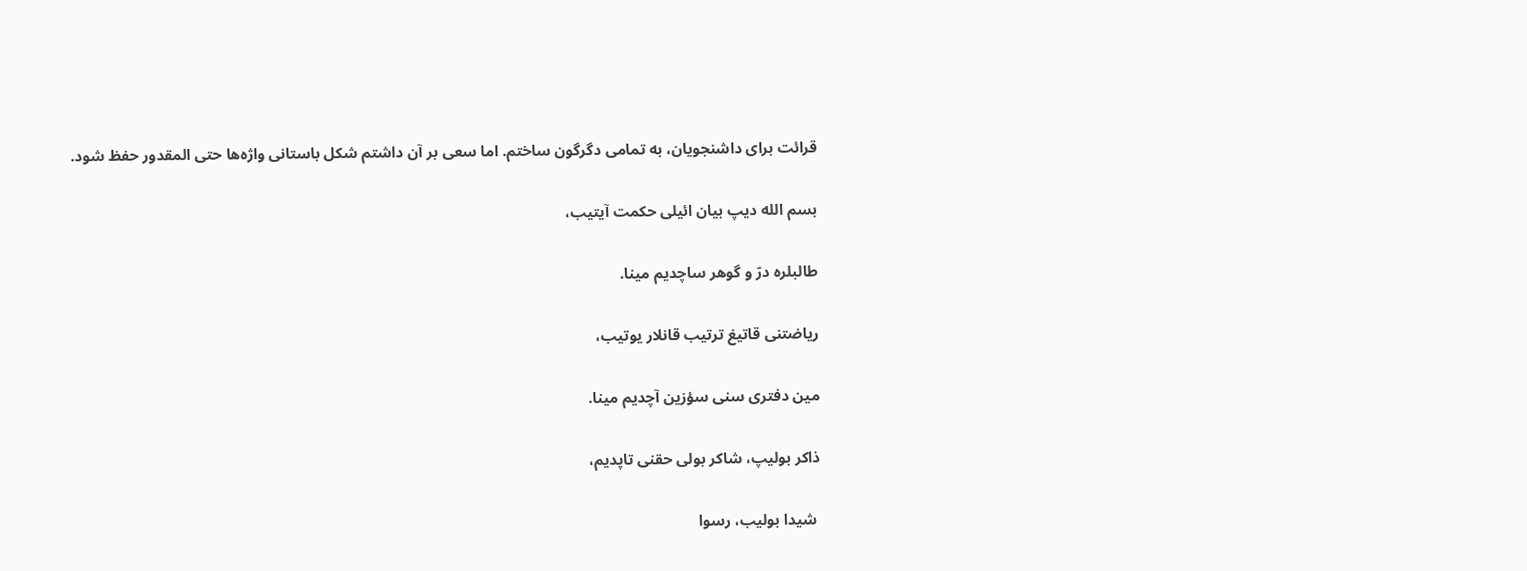قرائت برای داشنجویان، به تمامی دگرگون ساختم. اما سعی بر آن داشتم شكل باستانی واژه‌ها حتی المقدور حفظ شود.

بسم الله دیپ بیان ائیلی حكمت آیتیب،

طالبلره درّ و گوهر ساچدیم مینا.

ریاضتنی قاتیغ ترتیب قانلار یوتیب،

مین دفتری سنی سؤزین آچدیم مینا.

ذاكر بولیپ، شاكر بولی حقنی تاپدیم،

 شیدا بولیب، رسوا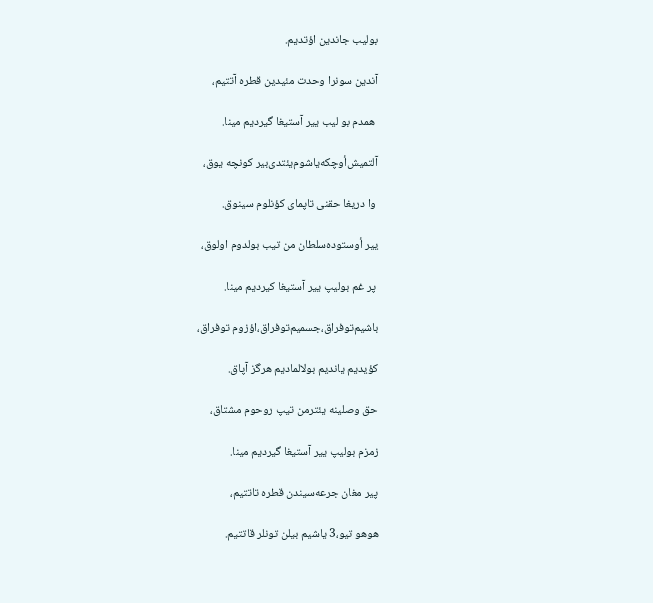بولیب جاندین اؤتدیم.

آندین سونرا وحدت مئیدین قطره آتتیم،

 همدم بو لیب ییر آستیغا گیردیم مینا.

آلتمیش‌أوچكه‌یاشوم‌یئتدی‌بیر كونچه یوق،

 وا دریغا حقنی تاپمای كؤنلوم سینوق.

ییر أوستوده‌سلطان من تیب بولدوم اولوق،

 پر غم بولیپ ییر آستیغا كیردیم مینا.

باشیم‌توفراق،‌جسمیم‌توفراق،‌اؤزوم توفراق،

كؤیدیم یاندیم بولالمادیم هرگز آپاق.

حق وصلینه یئترمن تیپ روحوم مشتاق،

زمزم بولیپ ییر آستیغا گیردیم مینا.

پیر مغان جرعه‌سیندن قطره تاتتیم،

هوهو تیو،3 یاشیم بیلن تونلر قاتتیم.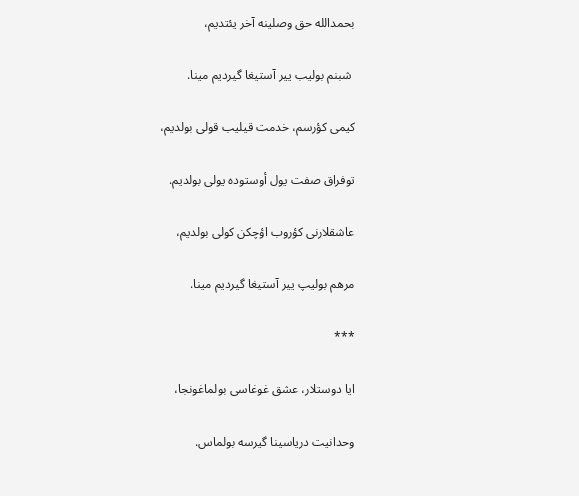بحمدالله حق وصلینه آخر یئتدیم،

 شبنم بولیب ییر آستیغا گیردیم مینا.

كیمی كؤرسم، خدمت قیلیب قولی بولدیم،

توفراق صفت یول أوستوده یولی بولدیم.

عاشقلارنی كؤروب اؤچكن كولی بولدیم،

مرهم بولیپ ییر آستیغا گیردیم مینا.

***

ایا دوستلار، عشق غوغاسی بولماغونجا،

وحدانیت دریاسینا گیرسه بولماس.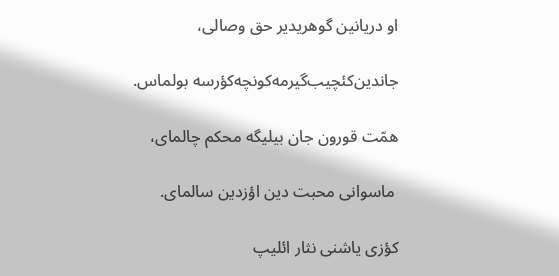او دریانین گوهریدیر حق وصالی،

جاندین‌كئچیب‌گیرمه‌كونچه‌كؤرسه بولماس.

همّت قورون جان بیلیگه محكم چالمای،

 ماسوانی محبت دین اؤزدین سالمای.

كؤزی یاشنی نثار ائلیپ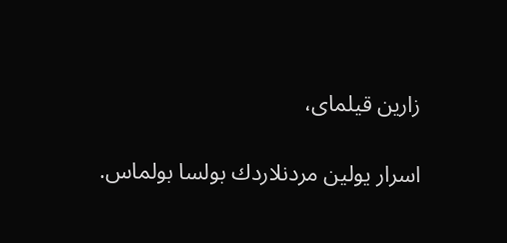زارین قیلمای،

اسرار یولین مردنلاردك بولسا بولماس.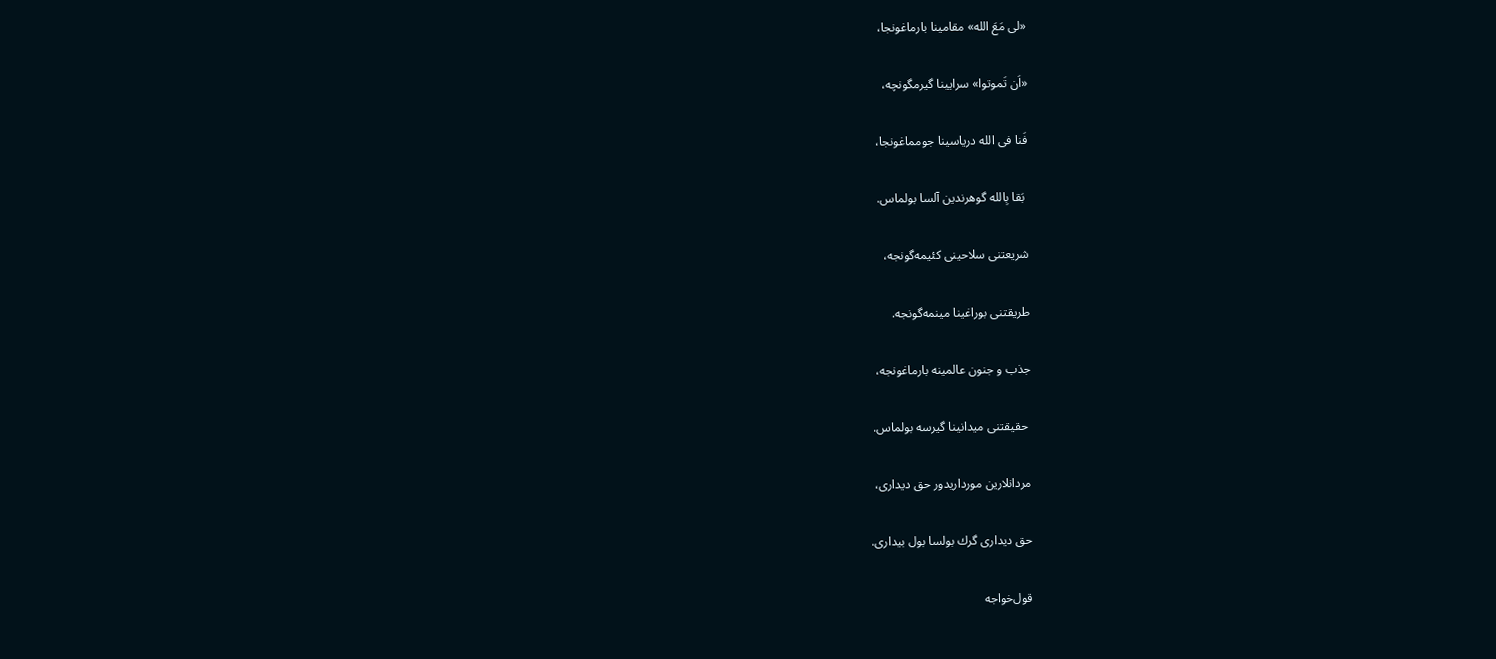«لی مَعَ الله» مقامینا بارماغونجا،

«اَن تَموتوا» سرایینا گیرمگونچه،

فَنا فی الله دریاسینا جومماغونجا،

 بَقا بِالله گوهرندین آلسا بولماس.

شریعتنی سلاحینی كئیمه‌گونجه،

طریقتنی بوراغینا مینمه‌گونجه.

جذب و جنون عالمینه بارماغونجه،

 حقیقتنی میدانینا گیرسه بولماس.

مردانلارین مورداریدور حق دیداری،

حق دیداری گرك بولسا بول بیداری.

قول‌خواجه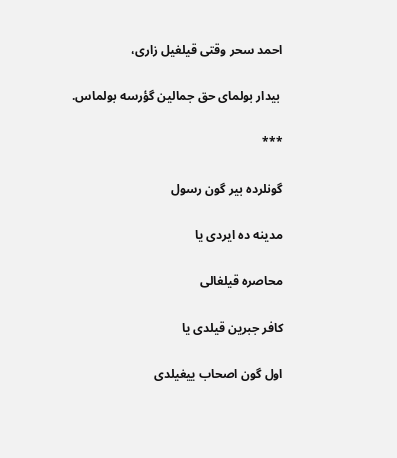احمد سحر وقتی قیلغیل زاری،

 بیدار بولمای حق جمالین گؤرسه بولماس.

***

گونلرده بیر گون رسول

مدینه ده ایردی یا

محاصره قیلغالی

كافر جبرین قیلدی یا

اول گون اصحاب ییغیلدی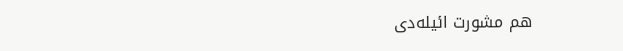هم مشورت ائیله‌دی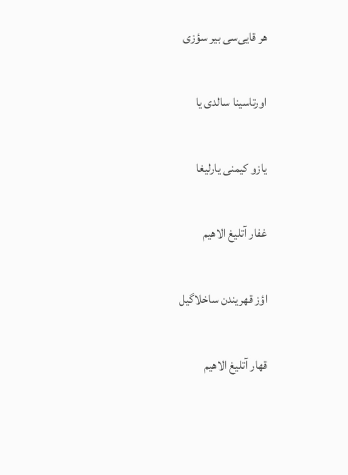هر قایی‌سی بیر سؤزی

اورتاسینا سالدی یا

یازو كیمنی یارلیغا

غفار آتلیغ الاهیم

اؤز قهریندن ساخلاگیل

قهار آتلیغ الاهیم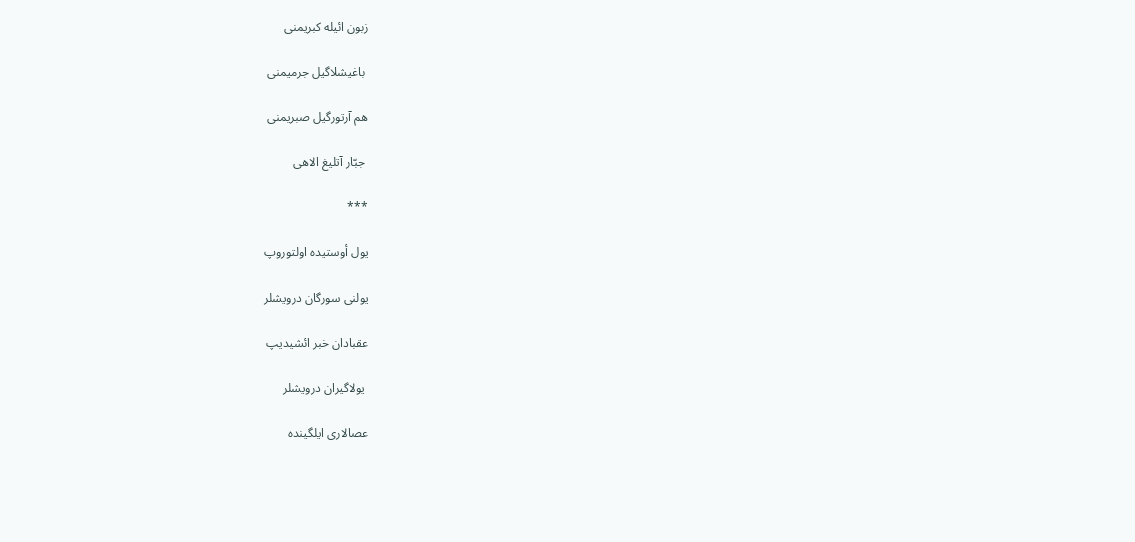زبون ائیله كبریمنی

 باغیشلاگیل جرمیمنی

هم آرتورگیل صبریمنی

 جبّار آتلیغ الاهی

***

یول أوستیده اولتوروپ

یولنی سورگان درویشلر

عقبادان خبر ائشیدیپ

 یولاگیران درویشلر

عصالاری ایلگینده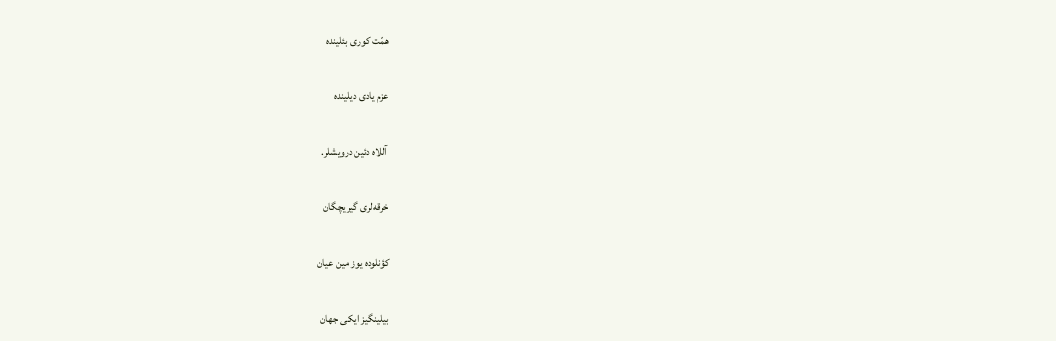همّت كوری بئلینده

عزم یادی دیلینده

 آللاه دئین درویشلر.

خرقه‌لری گیریچگان

كؤنلوده یوز مین عیان

بیلینگیز ایكی جهان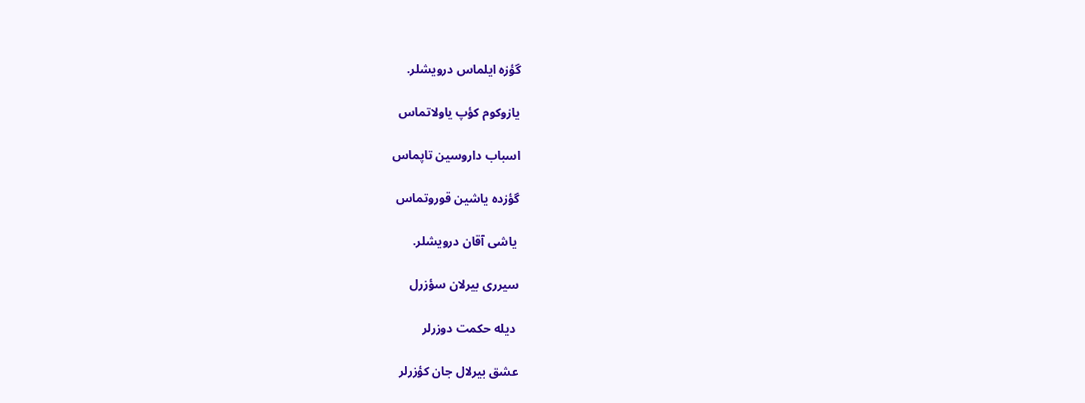گؤزه ایلماس درویشلر.

یازوكوم كؤپ یاولاتماس

اسباب داروسین تاپماس

گؤزده یاشین قوروتماس

 یاشی آقان درویشلر.

سیرری بیرلان سؤزرل

 دیله حكمت دوزرلر

عشق بیرلال جان كؤزرلر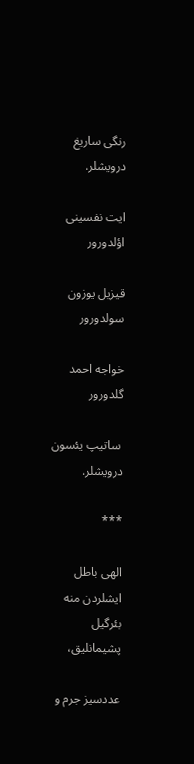رنگی ساریغ درویشلر.

ایت نفسینی اؤلدورور

قیزیل یوزون سولدورور

خواجه احمد گلدورور

 ساتیپ یئسون درویشلر.

***

الهی باطل ایشلردن منه بئرگیل پشیمانلیق،

عددسیز‌ جرم‌ و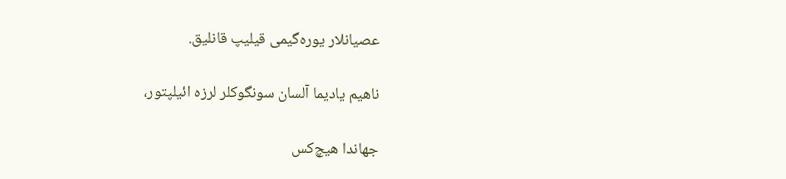عصیانلار یوره‌گیمی قیلیپ قانلیق.

ناهیم یادیما آلسان سونگوكلر لرزه ائیلپتور،

جهاندا هیچ‌كس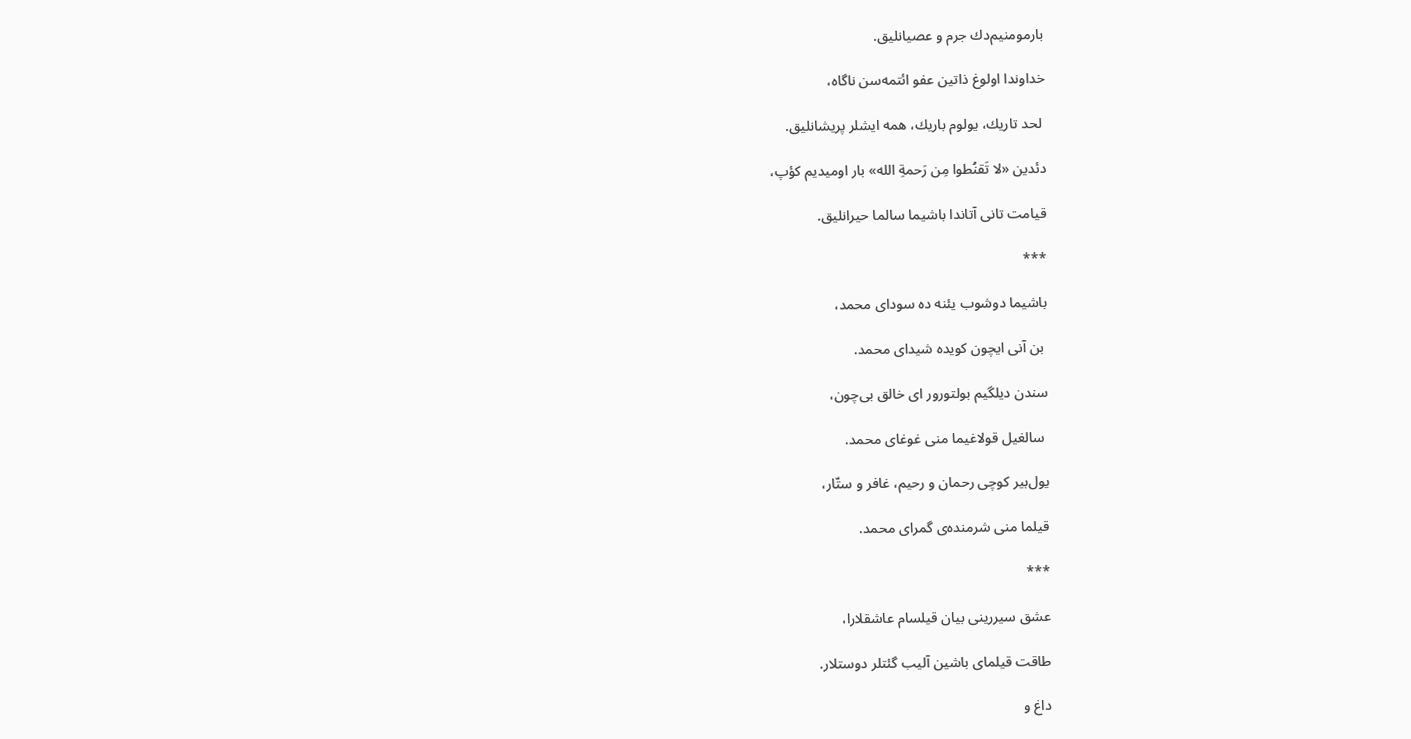بارمومنیم‌دك جرم و عصیانلیق.

خداوندا اولوغ ذاتین عفو ائتمه‌سن ناگاه،

 لحد‌ تاریك،‌ یولوم باریك، همه ایشلر پریشانلیق.

دئدین‌ «لا تَقنُطوا مِن رَحمةِ الله» بار‌ اومیدیم كؤپ،

قیامت تانی آتاندا باشیما سالما حیرانلیق.

***

باشیما دوشوب یئنه ده سودای محمد،

 بن آنی ایچون كویده شیدای محمد.

سندن دیلگیم بولتورور ای خالق بی‌چون،

 سالغیل قولاغیما منی غوغای محمد.

یول‌بیر كوچی رحمان و رحیم، غافر و ستّار،

قیلما منی شرمنده‌ی گمرای محمد.

***

عشق سیررینی بیان قیلسام عاشقلارا،

طاقت قیلمای باشین آلیب گئتلر دوستلار.

داغ و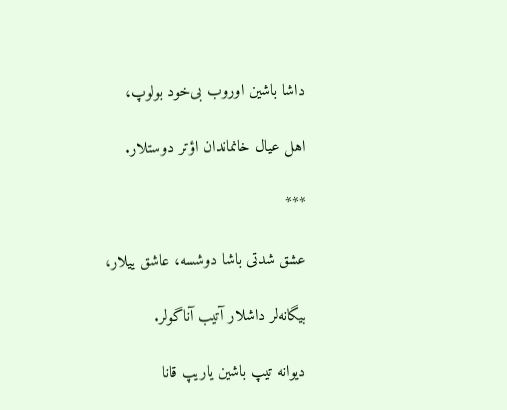داشا باشین اوروب بی‌خود بولوپ،

اهل عیال خانماندان اؤتر دوستلار.

***

عشق شدتی باشا دوشسه، عاشق ییلار،

بیگانه‌لر داشلار آتیب آناگولر.

دیوانه تیپ باشین یاریپ قانا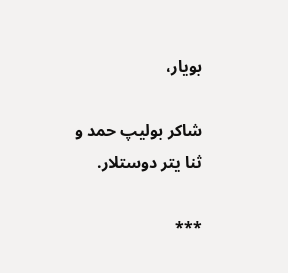بویار،

شاكر بولیپ حمد و ثنا یتر دوستلار.

***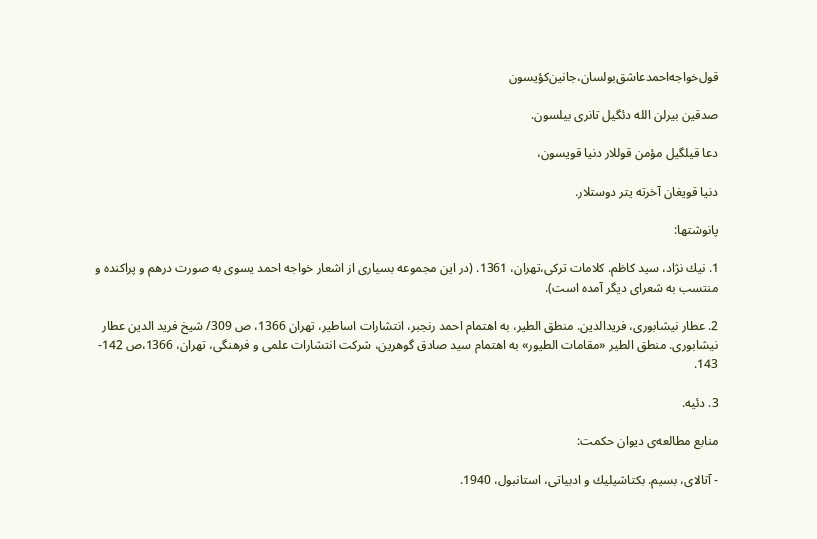قول‌خواجه‌احمد‌عاشق‌بولسان،‌جانین‌كؤیسون

صدقین بیرلن الله دئگیل تانری بیلسون.

دعا قیلگیل مؤمن قوللار دنیا قویسون،

دنیا قویغان آخرته یتر دوستلار.

پانوشتها:

1. نیك نژاد، سید كاظم. كلامات تركی،‌تهران، 1361. (در این مجموعه‌ بسیاری از اشعار خواجه احمد یسوی به صورت درهم و پراكنده و منتسب به شعرای دیگر آمده است).

2. عطار نیشابوری، فریدالدین. منطق الطیر، به اهتمام احمد رنجبر، انتشارات اساطیر، تهران 1366، ص 309/ شیخ فرید الدین عطار نیشابوری. منطق الطیر «مقامات الطیور» به اهتمام سید صادق گوهرین، شركت انتشارات علمی و فرهنگی، تهران، 1366،‌ص 142- 143.

3. دئیه.

منابع مطالعه‌ی دیوان حكمت:

- آتالای، بسیم. بكتاشیلیك و ادبیاتی، استانبول، 1940.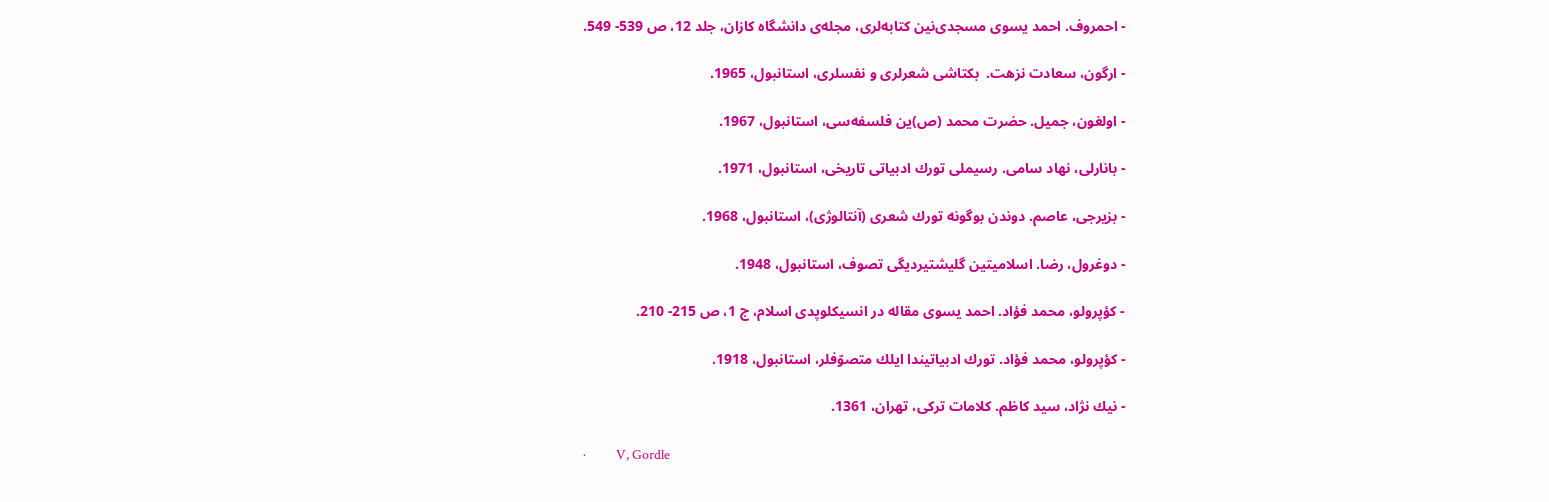- احمروف. احمد یسوی مسجدی‌نین كتابه‌لری، مجله‌ی دانشگاه كازان، جلد 12، ص 539- 549.

- ارگون، سعادت نزهت.  بكتاشی شعرلری و نفسلری، استانبول، 1965.

- اولغون، جمیل. حضرت محمد (ص)ین فلسفه‌سی، استانبول، 1967.

- بانارلی، نهاد سامی. رسیملی تورك ادبیاتی تاریخی، استانبول، 1971.

- بزیرجی، عاصم. دوندن بوگونه تورك شعری (آنتالوژی)، استانبول، 1968.

- دوغرول، رضا. اسلامیتین گلیشتیردیگی تصوف، استانبول، 1948.

- كؤپرولو، محمد فؤاد. احمد یسوی مقاله در انسیكلوپدی اسلام، ج 1، ص 215- 210.

- كؤپرولو، محمد فؤاد. تورك ادبیاتیندا ایلك متصوّفلر، استانبول، 1918.

- نیك نژاد، سید كاظم. كلامات تركی، تهران، 1361.

·          V, Gordle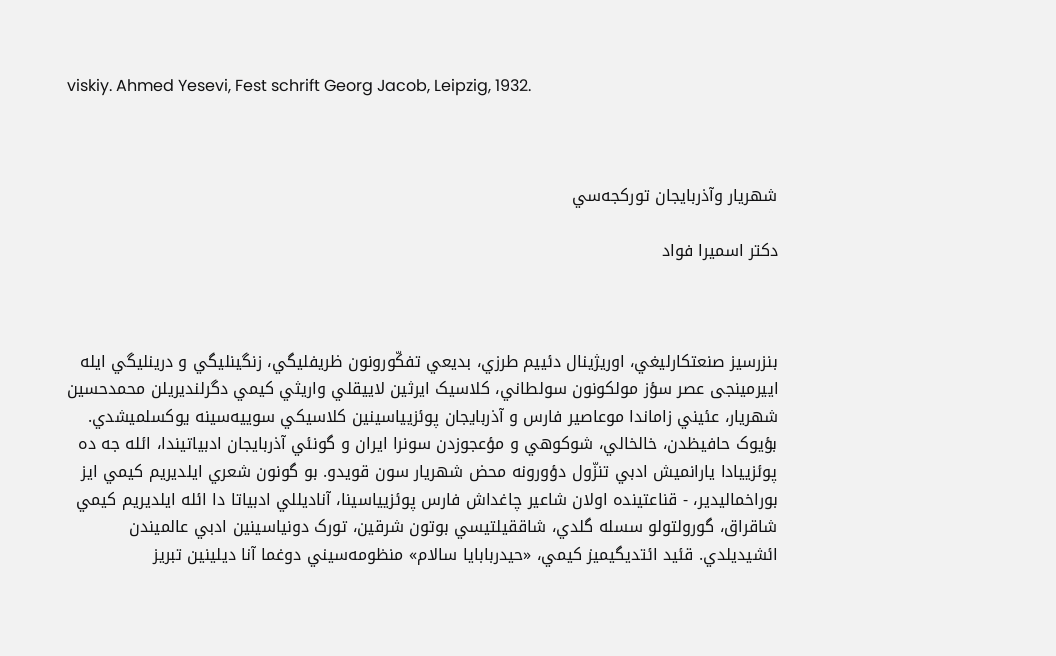viskiy. Ahmed Yesevi, Fest schrift Georg Jacob, Leipzig, 1932.



شهریار وآذربايجان تورکجه‌سي

دکتر اسمیرا فواد



بنزرسيز صنعتکارليغي، اوريژينال دئييم طرزي، بديعي تفکّورونون ظريفليگي، زنگينليگي و درينليگي ايله اييرمينجی عصر سؤز مولکونون سولطاني، کلاسیک ايرثين لاييقلي واريثي کيمي دگرلنديريلن محمدحسین شهریار، عئيني زاماندا موعاصير فارس و آذربايجان پوئزيياسينين کلاسیکي سوييه‌سينه يوکسلميشدي. بؤيوک حافیظدن، خالخالي، شوکوهي و مؤعجوزدن سونرا ايران و گونئي آذربايجان ادبياتيندا، ائله جه ده پوئزييادا يارانميش ادبي تنزّول دؤورونه محض شهریار سون قويدو. بو گونون شعري ايلديريم کيمي ايز بوراخماليدير، - قناعتينده اولان شاعير چاغداش فارس پوئزيياسينا، آناديللي ادبياتا دا ائله ايلديريم کيمي شاقراق، گورولتولو سسله گلدي، شاققيلتيسي بوتون شرقين، تورک دونياسينين ادبي عالميندن ائشيديلدي. قئيد ائتديگيميز کيمي، «حیدربابايا سالام» منظومه‌سيني دوغما آنا ديلينين تبريز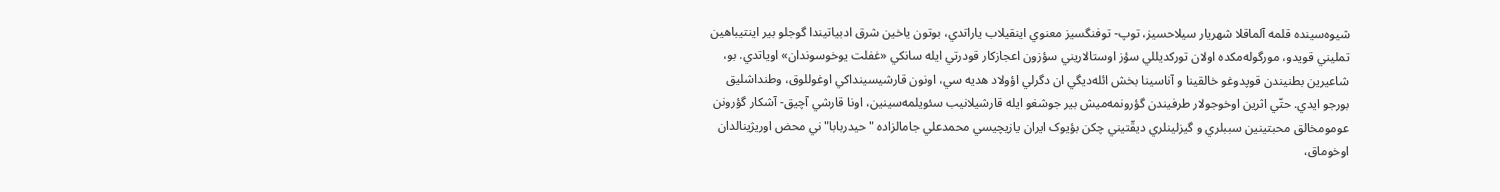شيوه‌سينده قلمه آلماقلا شهریار سيلاحسيز، توپ- توفنگسيز معنوي اينقيلاب ياراتدي، بوتون ياخين شرق ادبياتيندا گوجلو بير اينتيباهين تمليني قويدو، مورگوله‌مکده اولان تورکديللي سؤز اوستالاريني سؤزون اعجازکار قودرتي ايله سانکي «غفلت يوخوسوندان» اوياتدي. بو، شاعيرين بطنيندن قوپدوغو خالقينا و آناسينا بخش ائله‌ديگي ان دگرلي اؤولاد هديه سي، اونون قارشيسينداکي اوغوللوق، وطنداشليق بورجو ايدي. حتّي اثرين اوخوجولار طرفيندن گؤرونمه‌ميش بير جوشغو ايله قارشيلانيب سئويلمه‌سينين، اونا قارشي آچيق- آشکار گؤرونن عومومخالق محبتينين سببلري و گيزلينلري ديقّتيني چکن بؤيوک ايران يازيچيسي محمدعلي جامالزاده "حیدربابا"ني محض اوريژينالدان اوخوماق،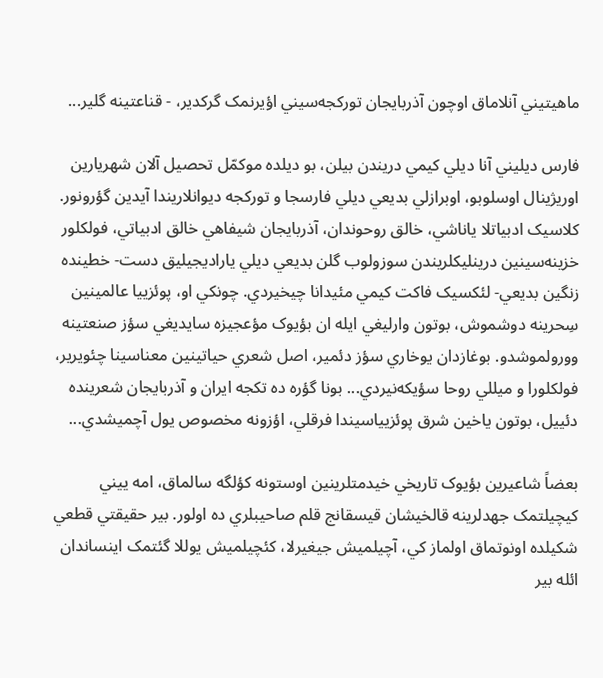ماهيتيني آنلاماق اوچون آذربايجان تورکجه‌سيني اؤيرنمک گرکدير، - قناعتينه گلير...

فارس ديليني آنا ديلي کيمي دريندن بيلن، بو ديلده موکمّل تحصيل آلان شهریارين اوريژينال اوسلوبو، اوبرازلي بديعي ديلي فارسجا و تورکجه ديوانلاريندا آيدين گؤرونور. کلاسیک ادبياتلا ياناشي، خالق روحوندان، آذربايجان شيفاهي خالق ادبياتي، فولکلور خزينه‌سينين درينليکلريندن سوزولوب گلن بديعي ديلي ياراديجيليق دست- خطينده زنگين بديعي- لئکسيک فاکت کيمي مئيدانا چيخيردي. چونکي او، پوئزييا عالمينين سِحرينه دوشموش، بوتون وارليغي ايله ان بؤيوک مؤعجيزه سايديغي سؤز صنعتينه وورولموشدو. بوغازدان يوخاري سؤز دئمير، اصل شعري حياتينين معناسينا چئويرير، فولکلورا و ميللي روحا سؤيکه‌نيردي... بونا گؤره ده تکجه ايران و آذربايجان شعرينده دئييل، بوتون ياخين شرق پوئزيياسيندا فرقلي، اؤزونه مخصوص يول آچميشدي...

بعضاً شاعيرين بؤيوک تاريخي خيدمتلرينين اوستونه کؤلگه سالماق، امه ییني کيچيلتمک جهدلرينه قالخيشان قيسقانج قلم صاحيبلري ده اولور. بير حقيقتي قطعي شکيلده اونوتماق اولماز کي، آچيلميش جيغيرلا، کئچيلميش يوللا گئتمک اينساندان ائله بير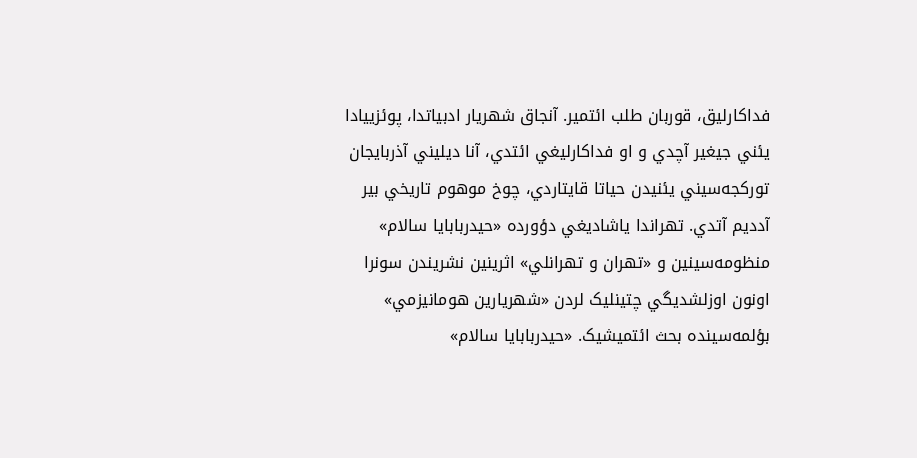فداکارليق، قوربان طلب ائتمير. آنجاق شهریار ادبياتدا، پوئزييادا يئني جيغير آچدي و او فداکارليغي ائتدي، آنا ديليني آذربايجان تورکجه‌سيني يئنيدن حياتا قايتاردي، چوخ موهوم تاريخي بير آدديم آتدي. تهراندا ياشاديغي دؤورده «حیدربابايا سالام» منظومه‌سينين و «تهران و تهرانلي» اثرينين نشريندن سونرا اونون اوزلشديگي چتينليک لردن «شهریارين هومانيزمي» بؤلمه‌سينده بحث ائتميشيک. «حیدربابايا سالام»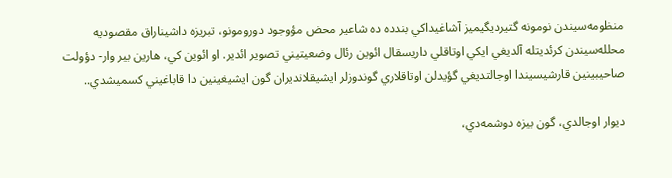منظومه‌سيندن نومونه گتيرديگيميز آشاغيداکي بندده ده شاعير محض مؤوجود دورومونو، تبريزه داشيناراق مقصوديه محلله‌سيندن کرئديتله آلديغي ايکي اوتاقلي داريسقال ائوين رئال وضعيتيني تصوير ائدير. او ائوين کي، هارين بير وار- دؤولت صاحيبينين قارشيسيندا اوجالتديغي گؤيدلن اوتاقلاري گوندوزلر ايشيقلانديران گون ايشيغينين دا قاباغيني کسميشدي..

ديوار اوجالدي، گون بيزه دوشمه‌دي،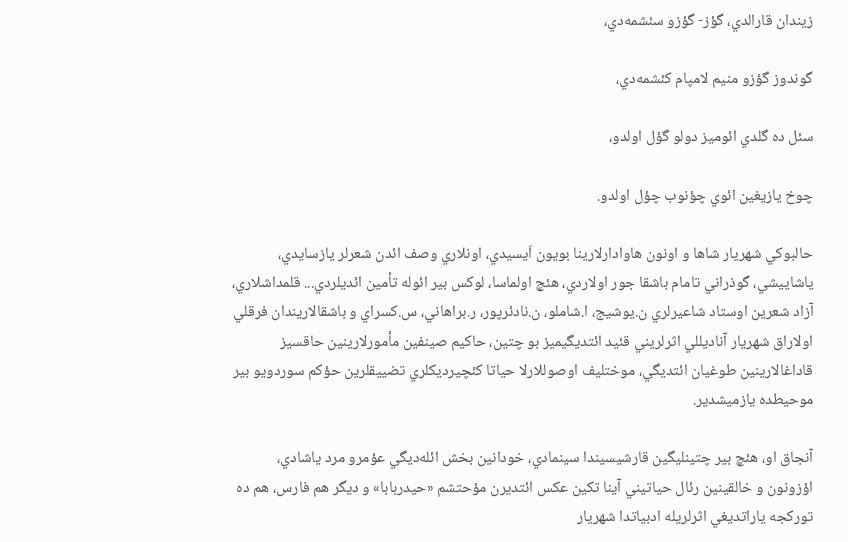زيندان قارالدي، گؤز- گؤزو سئشمه‌دي،

گوندوز گؤزو منيم لامپام کئشمه‌دي،

سئل ده گلدي ائوميز دولو گؤل اولدو،

چوخ يازيغين ائوي چؤنوب چؤل اولدو.

حالبوکي شهریار شاها و اونون هاوادارلارينا بويون اَيسيدي، اونلاري وصف ائدن شعرلر يازسايدي، ياشاييشي، گوذراني تامام باشقا جور اولاردي، هئچ اولماسا، لوکس بير ائوله تأمين ائديلردي... قلمداشلاري، آزاد شعرين اوستاد شاعيرلري ن.يوشيج، ا.شاملو، ن.نادئرپور، ر.براهاني، س.کسراي و باشقالاريندان فرقلي اولاراق شهریار آناديللي اثرلريني قئيد ائتديگيميز بو چتين، حاکيم صينفين مأمورلارينين حاقسيز قاداغالارينين طوغيان ائتديگي، موختليف اوصوللارلا حياتا کئچيرديکلري تضييقلرين حؤکم سوردويو بير موحيطده يازميشدير.

آنجاق او، هئچ بير چتينليگين قارشيسيندا سينمادي، خودانين بخش ائله‌ديگي عؤمرو مرد ياشادي، اؤزونون و خالقينين رئال حياتيني آينا تکين عکس ائتديرن مؤحتشم «حیدربابا» و ديگر هم فارس، هم ده تورکجه ياراتديغي اثرلريله ادبياتدا شهریار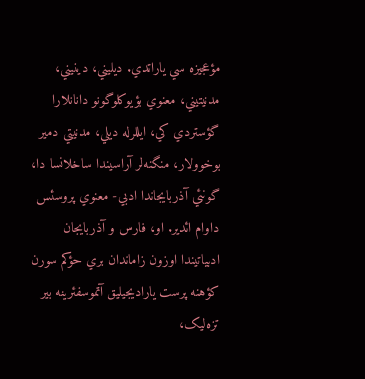مؤعجيزه سي ياراتدي. ديليني، دينيني، مدنيتيني، معنوي بؤيوکلوگونو دانانلارا گؤستردي کي، ايللرله ديلي، مدنيتي دمير بوخوولار، منگنه‌لر آراسيندا ساخلانسا دا، گونئي آذربايجاندا ادبي- معنوي پروسئس داوام ائدير. او، فارس و آذربايجان ادبياتيندا اوزون زاماندان بري حؤکم سورن کؤهنه پرست ياراديجيليق آتموسفئرينه بير تزه‌ليک،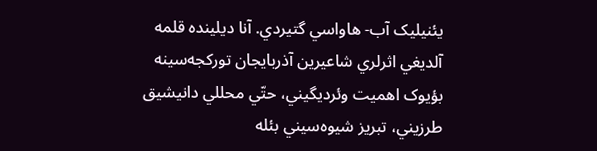يئنيليک آب- هاواسي گتيردي. آنا ديلينده قلمه آلديغي اثرلري شاعيرين آذربايجان تورکجه‌سينه بؤيوک اهميت وئرديگيني، حتّي محللي دانيشيق طرزيني، تبريز شيوه‌سيني بئله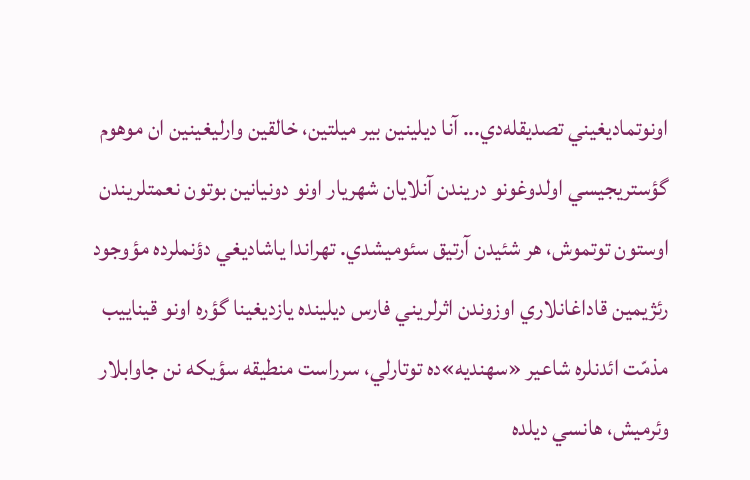اونوتماديغيني تصديقله‌دي... آنا ديلينين بير ميلتين، خالقين وارليغينين ان موهوم گؤستريجيسي اولدوغونو دريندن آنلايان شهریار اونو دونيانين بوتون نعمتلريندن اوستون توتموش، هر شئيدن آرتيق سئوميشدي. تهراندا ياشاديغي دؤنملرده مؤوجود رئژيمين قاداغانلاري اوزوندن اثرلريني فارس ديلينده يازديغينا گؤره اونو قيناييب مذمّت ائدنلره شاعير «سهندیه»ده توتارلي، سرراست منطيقه سؤيکه نن جاوابلار وئرميش، هانسي ديلده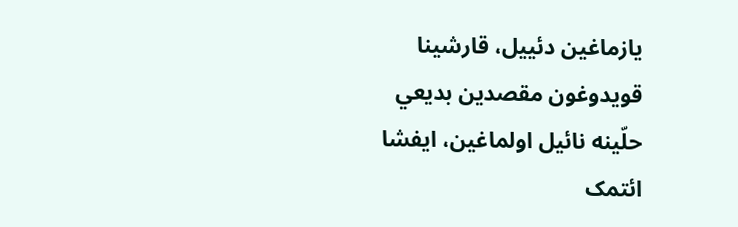يازماغين دئييل، قارشينا قويدوغون مقصدين بديعي حلّينه نائیل اولماغين، ايفشا ائتمک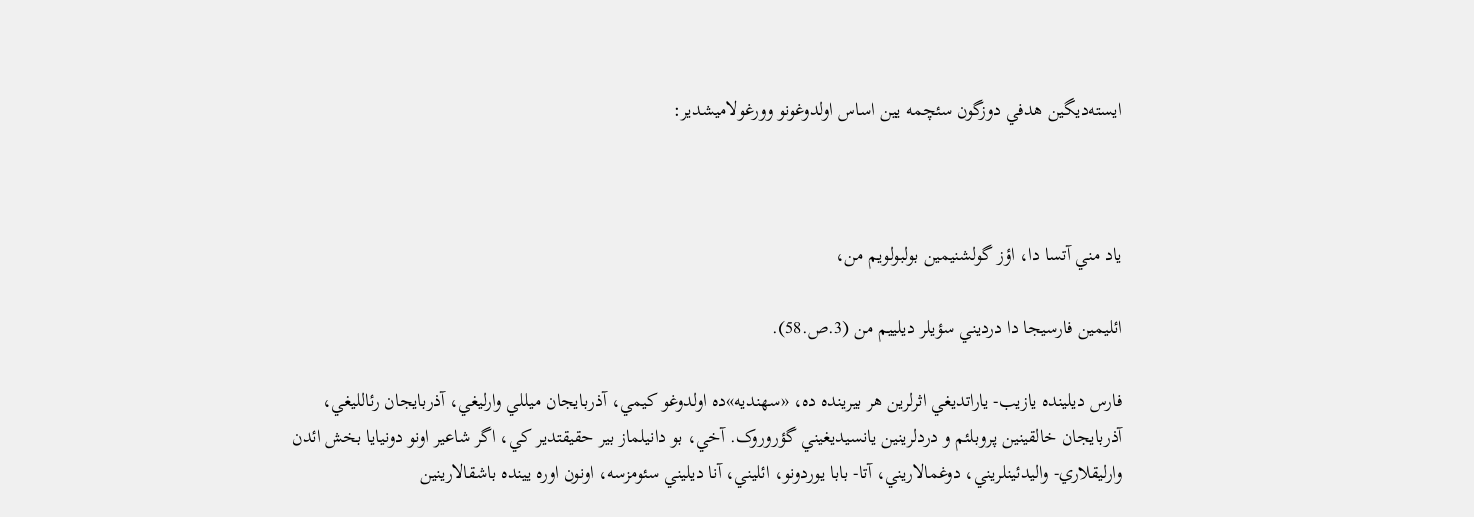ايسته‌ديگين هدفي دوزگون سئچمه یين اساس اولدوغونو وورغولاميشدير:



ياد مني آتسا دا، اؤز گولشنيمين بولبولويم من،

ائليمين فارسيجا دا درديني سؤيلر ديلييم من (3.ص.58).

فارس ديلينده يازيب- ياراتديغي اثرلرين هر بيرينده ده، «سهندیه»ده اولدوغو کيمي، آذربايجان ميللي وارليغي، آذربايجان رئالليغي، آذربايجان خالقينين پروبلئم و دردلرينين يانسيديغيني گؤروروک. آخي، بو دانيلماز بير حقيقتدير کي، اگر شاعير اونو دونيايا بخش ائدن وارليقلاري- واليدئينلريني، دوغمالاريني، آتا- بابا يوردونو، ائليني، آنا ديليني سئومزسه، اونون اوره یینده باشقالارينين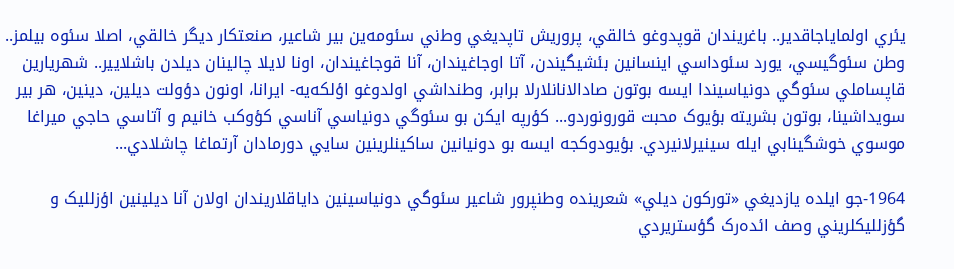يئري اولماياجاقدير.. باغريندان قوپدوغو خالقي، پروريش تاپديغي وط‌ني سئومه‌ين بير شاعير، صنعتکار ديگر خالقي، اصلا سئوه بيلمز.. وطن سئوگيسي، يورد سئوداسي اينسانين بئشيگيندن، آتا اوجاغيندان، آنا قوجاغيندان، اونا لايلا چالينان ديلدن باشلايير.. شهریارين قاپساملي سئوگي دونياسيندا ايسه بوتون صادالانانلارلا برابر، وطنداشي اولدوغو اؤلکه‌يه- ايرانا، اونون دؤولت ديلين، دينين، هر بير سويداشينا، بوتون بشريته بؤيوک محبت قورونوردو... کؤرپه ايکن بو سئوگي دونياسي آناسي کؤوکب خانيم و آتاسي حاجي ميراغا موسوي خوشگينابي ايله سينيرلانيردي. بؤيودوکجه ايسه بو دونيانين ساکينلرينين سايي دورمادان آرتماغا چاشلادي...

1964-جو ايلده يازديغي «تورکون ديلي» شعرينده وطنپرور شاعير سئوگي دونياسينين داياقلاريندان اولان آنا ديلينين اؤزلليک و گؤزلليکلريني وصف ائده‌رک گؤستريردي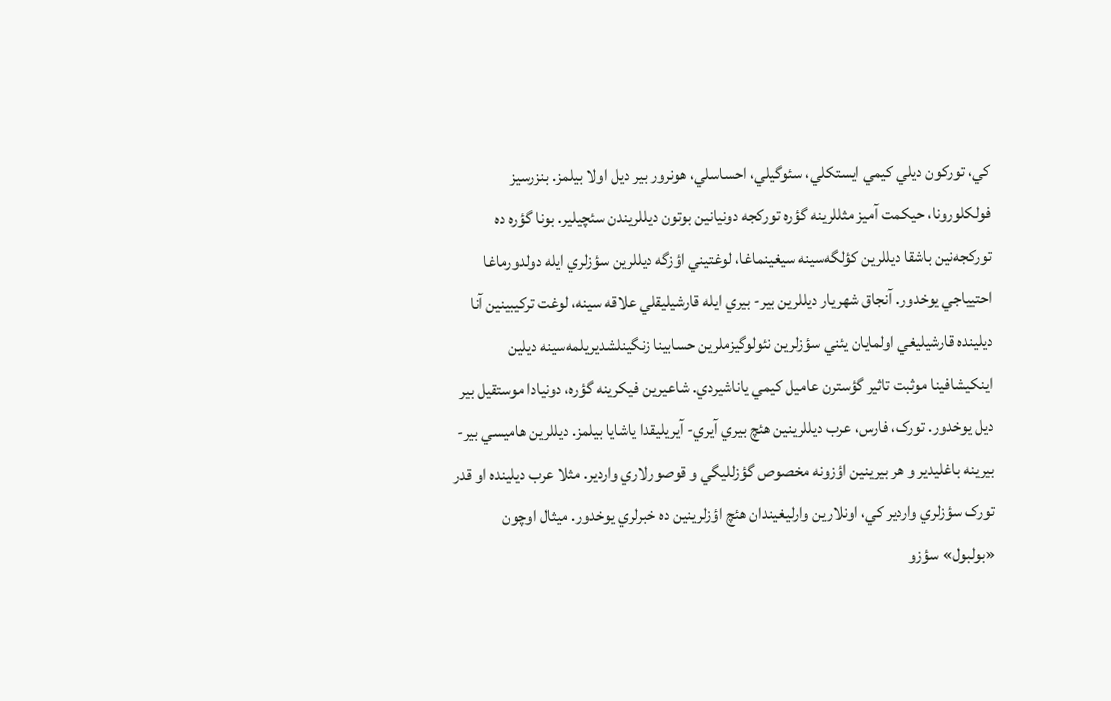کي، تورکون ديلي کيمي ايستکلي، سئوگيلي، احساسلي، هونرور بير ديل اولا بيلمز. بنزرسيز فولکلورونا، حيکمت آميز مثللرينه گؤره تورکجه دونيانين بوتون ديللريندن سئچيلير. بونا گؤره ده تورکجه‌نين باشقا ديللرين کؤلگه‌سينه سيغينماغا، لوغتيني اؤزگه ديللرين سؤزلري ايله دولدورماغا احتيياجي يوخدور. آنجاق شهریار ديللرين بير- بيري ايله قارشيليقلي علاقه سينه، لوغت ترکيبينين آنا ديلينده قارشيليغي اولمايان يئني سؤزلرين نئولوگيزملرين حسابينا زنگينلشديريلمه‌سينه ديلين اينکيشافينا موثبت تاثير گؤسترن عاميل کيمي ياناشيردي. شاعيرين فيکرينه گؤره، دونيادا موستقيل بير ديل يوخدور. تورک، فارس، عرب ديللرينين هئچ بيري آيري- آيريليقدا ياشايا بيلمز. ديللرين هاميسي بير- بيرينه باغليدير و هر بيرينين اؤزونه مخصوص گؤزلليگي و قوصورلاري واردير. مثلا عرب ديلينده او قدر تورک سؤزلري واردير کي، اونلارين وارليغيندان هئچ اؤزلرينين ده خبرلري يوخدور. ميثال اوچون «بولبول» سؤزو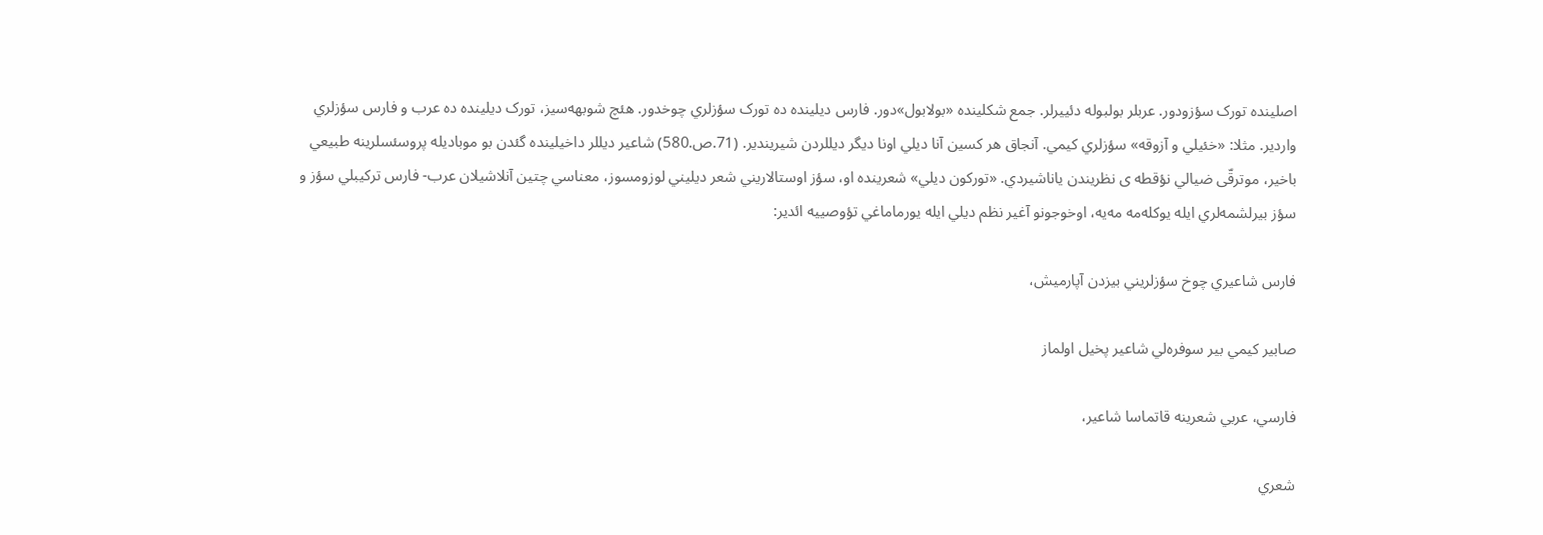اصلينده تورک سؤزودور. عربلر بولبوله دئييرلر. جمع شکلينده «بولابول»دور. فارس ديلينده ده تورک سؤزلري چوخدور. هئچ شوبهه‌سيز، تورک ديلينده ده عرب و فارس سؤزلري واردير. مثلا: «خئيلي و آزوقه» سؤزلري کيمي. آنجاق هر کسين آنا ديلي اونا ديگر ديللردن شيريندير. (71.ص.580) شاعير ديللر داخيلينده گئدن بو موباديله پروسئسلرينه طبيعي باخير، موترقّی ضيالي نؤقطه ی نظريندن ياناشيردي. «تورکون ديلي» شعرينده او، سؤز اوستالاريني شعر ديليني لوزومسوز، معناسي چتين آنلاشيلان عرب- فارس ترکيبلي سؤز و سؤز بيرلشمه‌لري ايله يوکله‌مه مه‌يه، اوخوجونو آغير نظم ديلي ايله يورماماغي تؤوصييه ائدير:

فارس شاعيري چوخ سؤزلريني بيزدن آپارميش،

صابیر کيمي بير سوفره‌لي شاعير پخيل اولماز

فارسي، عربي شعرينه قاتماسا شاعير،

شعري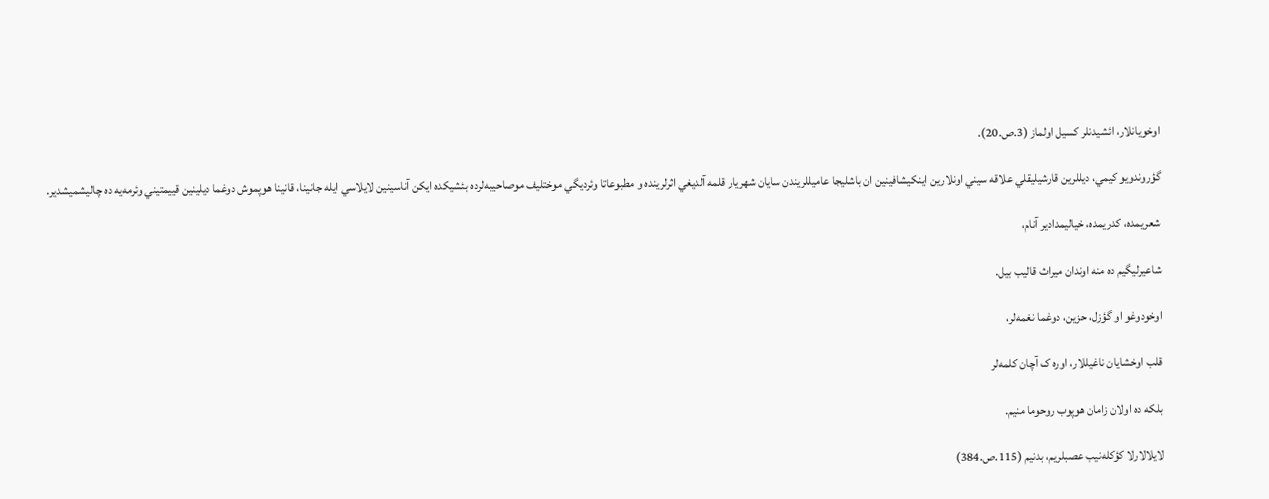اوخويانلار، ائشيدنلر کسيل اولماز (3.ص.20).

گؤروندويو کيمي، ديللرين قارشيليقلي علاقه سيني اونلارين اينکيشافينين ان باشليجا عاميللريندن سايان شهریار قلمه آلديغي اثرلرينده و مطبوعاتا وئرديگي موختليف موصاحيبه‌لرده بئشيکده ايکن آناسينين لايلاسي ايله جانينا، قانينا هوپموش دوغما ديلينين قييمتيني وئرمه‌يه ده چاليشميشدير.

شعريمده، کدريمده، خياليمدادير آنام،

شاعيرليگيم ده منه اوندان ميراث قاليب بيل.

اوخودوغو او گؤزل، حزين، دوغما نغمه‌لر،

قلب اوخشايان ناغيللار، اوره ک آچان کلمه‌لر

بلکه ده اولان زامان هوپوب روحوما منيم.

لايلالارلا کؤکله‌نيب عصبلريم، بدنيم (115.ص.384)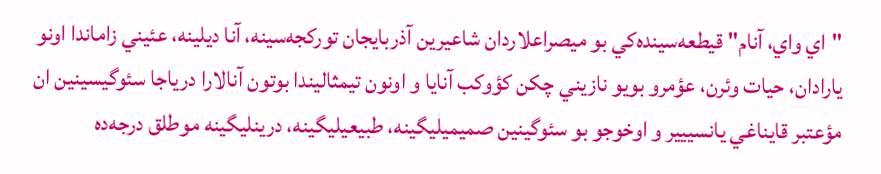"اي واي، آنام" قیطعه‌سينده‌کي بو ميصراعلاردان شاعيرين آذربايجان تورکجه‌سينه، آنا ديلينه، عئيني زاماندا اونو يارادان، حيات وئرن، عؤمرو بويو نازيني چکن کؤوکب آنايا و اونون تيمثاليندا بوتون آنالارا درياجا سئوگيسينين ان مؤعتبر قايناغي يانسييير و اوخوجو بو سئوگينين صميميليگينه، طبيعيليگينه، درينليگينه موطلق درجه‌ده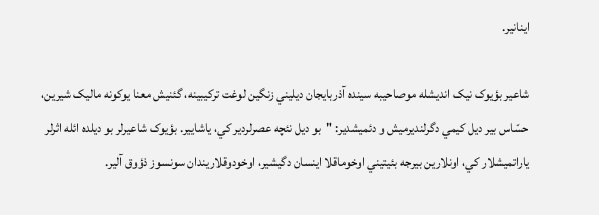اينانير.

شاعير بؤيوک نيک انديشله موصاحيبه سينده آذربايجان ديليني زنگين لوغت ترکيبينه، گئنيش معنا يوکونه ماليک شيرين، حسّاس بير ديل کيمي دگرلنديرميش و دئميشدير: "بو ديل نئچه عصرلردير کي، ياشايير. بؤيوک شاعيرلر بو ديلده ائله اثرلر ياراتميشلار کي، اونلارين بيرجه بئيتيني اوخوماقلا اينسان دگيشير، اوخودوقلاريندان سونسوز ذؤوق آلير.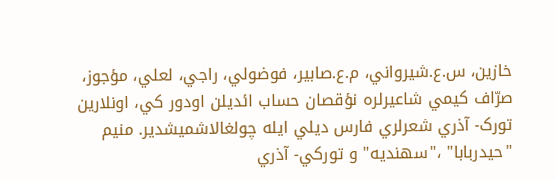خازين، س.ع.شيرواني، م.ع.صابیر، فوضولي، راجي، لعلي، مؤجوز، صرّاف کيمي شاعيرلره نؤقصان حساب ائديلن اودور کي، اونلارين تورک- آذري شعرلري فارس ديلي ايله چولغالاشميشدير. منيم "حیدربابا" ،"سهندیه" و تورکي- آذري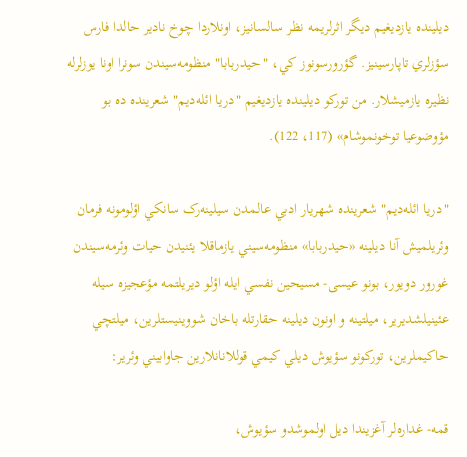ديلينده يازديغيم ديگر اثرلريمه نظر سالسانيز، اونلاردا چوخ نادير حالدا فارس سؤزلري تاپارسينيز. گؤرورسونوز کي، "حیدربابا" منظومه‌سيندن سونرا اونا يوزلرله نظیره يازميشلار. من تورکو ديلينده يازديغيم "دريا ائله‌ديم" شعرينده ده بو مؤوضوعيا توخونموشام» (117، 122).

"دريا ائله‌ديم" شعرينده شهریار ادبي عالمدن سيلينه‌رک سانکي اؤلومونه فرمان وئريلميش آنا ديلينه «حیدربابا» منظومه‌سيني يازماقلا يئنيدن حيات وئرمه‌سيندن غورور دويور، بونو عيسی- مسيحين نفسي ايله اؤلو ديريلتمه مؤعجيزه سيله عئينيلشديرير، ميلتينه و اونون ديلينه حقارتله باخان شووينيستلرين، ميلتچي حاکيملرين، تورکونو سؤيوش ديلي کيمي قوللانانلارين جاوابيني وئرير:

قمه- غداره‌لر آغزيندا ديل اولموشدو سؤيوش،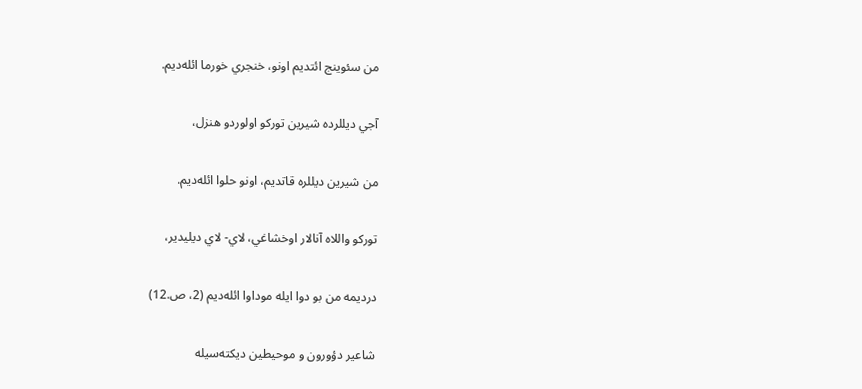من سئوينج ائتديم اونو، خنجري خورما ائله‌ديم.

آجي ديللرده شيرين تورکو اولوردو هنزل،

من شيرين ديللره قاتديم، اونو حلوا ائله‌ديم.

تورکو واللاه آنالار اوخشاغي، لاي- لاي ديليدير،

درديمه من بو دوا ايله موداوا ائله‌ديم (2، ص.12)

شاعير دؤورون و موحيطين ديکته‌سيله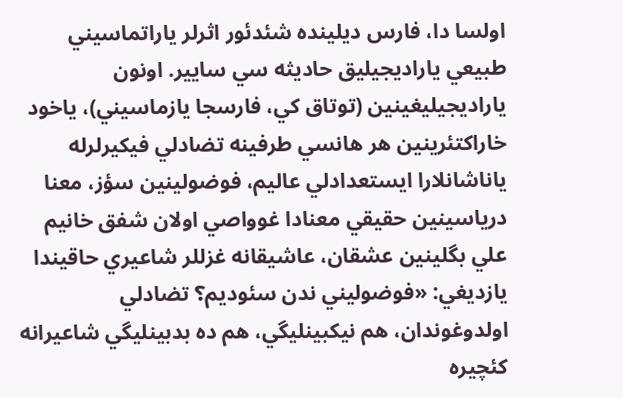اولسا دا، فارس ديلينده شئدئور اثرلر ياراتماسيني طبيعي ياراديجيليق حاديثه سي سايير. اونون ياراديجيليغينين (توتاق کي، فارسجا يازماسيني)، ياخود خاراکتئرينين هر هانسي طرفينه تضادلي فيکيرلرله ياناشانلارا ايستعدادلي عاليم، فوضولينين سؤز، معنا درياسينين حقيقي معنادا غوواصي اولان شفق خانيم علي بگلينين عشقان، عاشيقانه غزللر شاعيري حاقيندا يازديغي: «فوضوليني ندن سئوديم؟ تضادلي اولدوغوندان، هم نيکبينليگي، هم ده بدبينليگي شاعيرانه کئچيره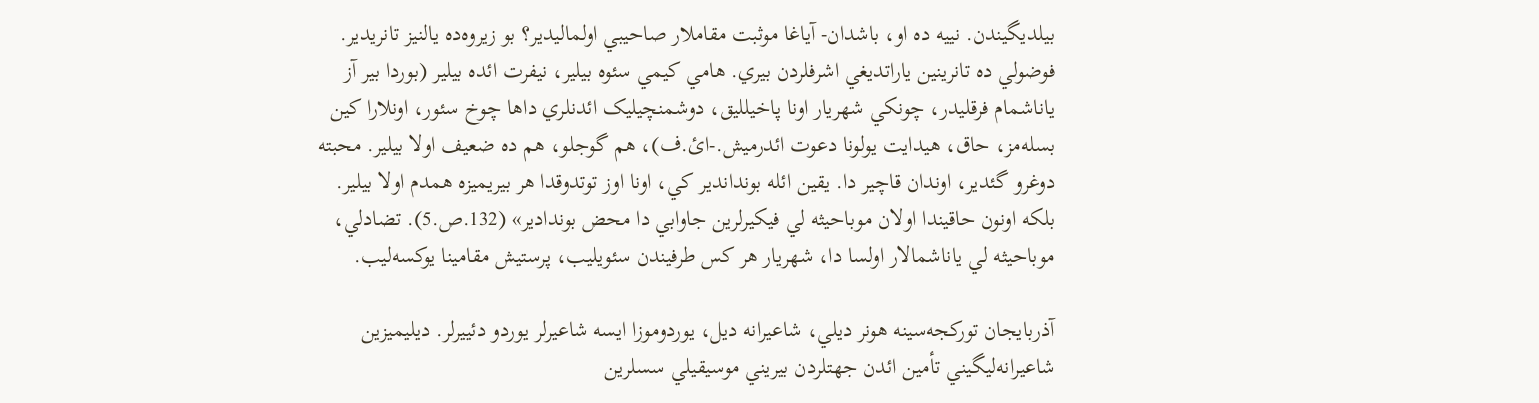بيلديگيندن. نييه ده او، باشدان- آياغا موثبت مقاملار صاحيبي اولماليدير؟ بو زيروه‌ده يالنيز تانريدير. فوضولي ده تانرينين ياراتديغي اشرفلردن بيري. هامي کيمي سئوه بيلير، نيفرت ائده بيلير (بوردا بير آز ياناشمام فرقليدر، چونکي شهریار اونا پاخيلليق، دوشمنچيليک ائدنلري داها چوخ سئور، اونلارا کين بسله‌مز، حاق، هيدايت يولونا دعوت ائدرميش.-ائ.ف)، هم گوجلو، هم ده ضعيف اولا بيلير. محبته دوغرو گئدير، اوندان قاچير دا. يقين ائله بونداندير کي، اونا اوز توتدوقدا هر بيريميزه همدم اولا بيلير. بلکه اونون حاقيندا اولان موباحيثه لي فيکيرلرين جاوابي دا محض بوندادير» (132.ص.5). تضادلي، موباحيثه لي ياناشمالار اولسا دا، شهریار هر کس طرفيندن سئويليب، پرستيش مقامينا يوکسه‌ليب.

آذربايجان تورکجه‌سينه هونر ديلي، شاعيرانه ديل، يوردوموزا ايسه شاعيرلر يوردو دئييرلر. ديليميزين شاعيرانه‌ليگيني تأمين ائدن جهتلردن بيريني موسيقيلي سسلرين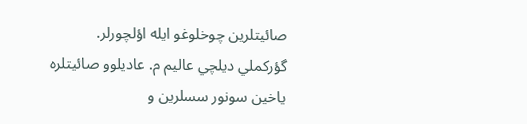صائيتلرين چوخلوغو ايله اؤلچورلر. گؤرکملي ديلچي عاليم م. عاديلوو صائیتلره ياخين سونور سسلرين و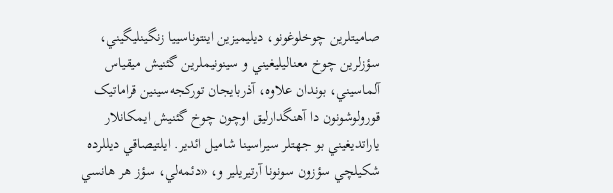صاميتلرين چوخلوغونو، ديليميزين اينتوناسييا زنگينليگيني، سؤزلرين چوخ معناليليغيني و سينونيملرين گئنيش ميقياس آلماسيني، بوندان علاوه، آذربايجان تورکجه‌سينين قراماتيک قورولوشونون دا آهنگدارليق اوچون چوخ گئنيش ايمکانلار ياراتديغيني بو جهتلر سيراسينا شاميل ائدير. ايلتيصاقي ديللرده شکيلچي سؤزون سونونا آرتيريلير و، «دئمه‌لي، سؤز هر هانسي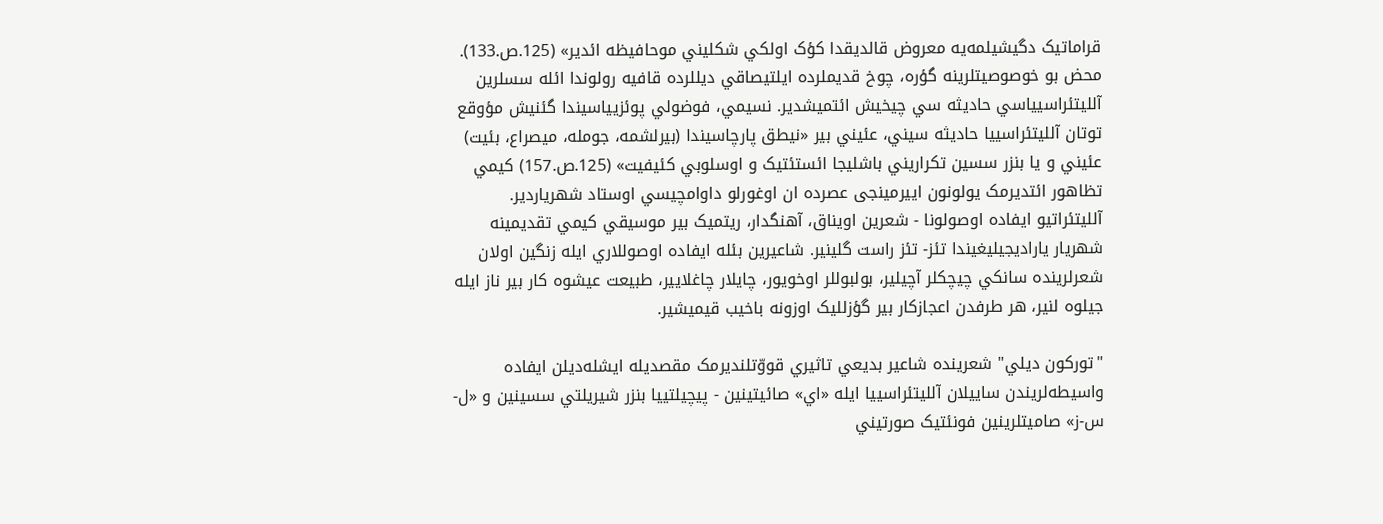قراماتيک دگيشيلمه‌يه معروض قالديقدا کؤک اولکي شکليني موحافيظه ائدير» (125.ص.133). محض بو خوصوصيتلرينه گؤره، چوخ قديملرده ايلتيصاقي ديللرده قافيه رولوندا ائله سسلرين آلليتئراسيياسي حاديثه سي چيخيش ائتميشدير. نسيمي، فوضولي پوئزيياسيندا گئنيش مؤوقع توتان آلليتئراسييا حاديثه سيني، عئيني بير «نيطق پارچاسيندا (بيرلشمه، جومله، ميصراع، بئيت) عئيني و يا بنزر سسين تکراريني باشليجا ائستئتيک و اوسلوبي کئيفيت» (125.ص.157) کيمي تظاهور ائتديرمک يولونون اييرمينجی عصرده ان اوغورلو داوامچيسي اوستاد شهریاردير. آلليتئراتيو ايفاده اوصولونا - شعرين اويناق، آهنگدار، ريتميک بير موسيقي کيمي تقديمينه شهریار ياراديجيليغيندا تئز- تئز راست گلينير. شاعيرين بئله ايفاده اوصوللاري ايله زنگين اولان شعرلرينده سانکي چيچکلر آچيلير، بولبوللر اوخويور، چايلار چاغلايير، طبيعت عيشوه کار بير ناز ايله جيلوه لنير، هر طرفدن اعجازکار بير گؤزلليک اوزونه باخيب قيميشير.

"تورکون ديلي" شعرينده شاعير بديعي تاثيري قووّتلنديرمک مقصديله ايشله‌ديلن ايفاده واسيطه‌لريندن ساييلان آلليتئراسييا ايله «اي» صائيتينين - پيچيلتييا بنزر شيريلتي سسينين و «ل-س-ز» صاميتلرينين فونئتيک صورتيني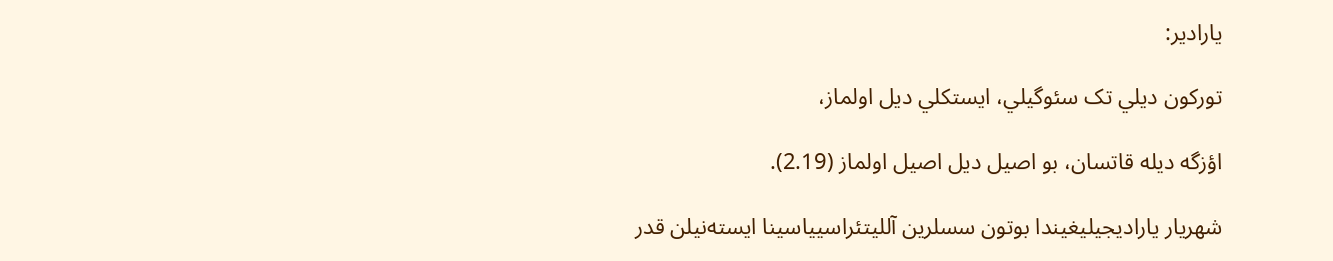يارادير:

تورکون ديلي تک سئوگيلي، ايستکلي ديل اولماز،

اؤزگه ديله قاتسان، بو اصيل ديل اصيل اولماز (2.19).

شهریار ياراديجيليغيندا بوتون سسلرين آلليتئراسيياسينا ايسته‌نيلن قدر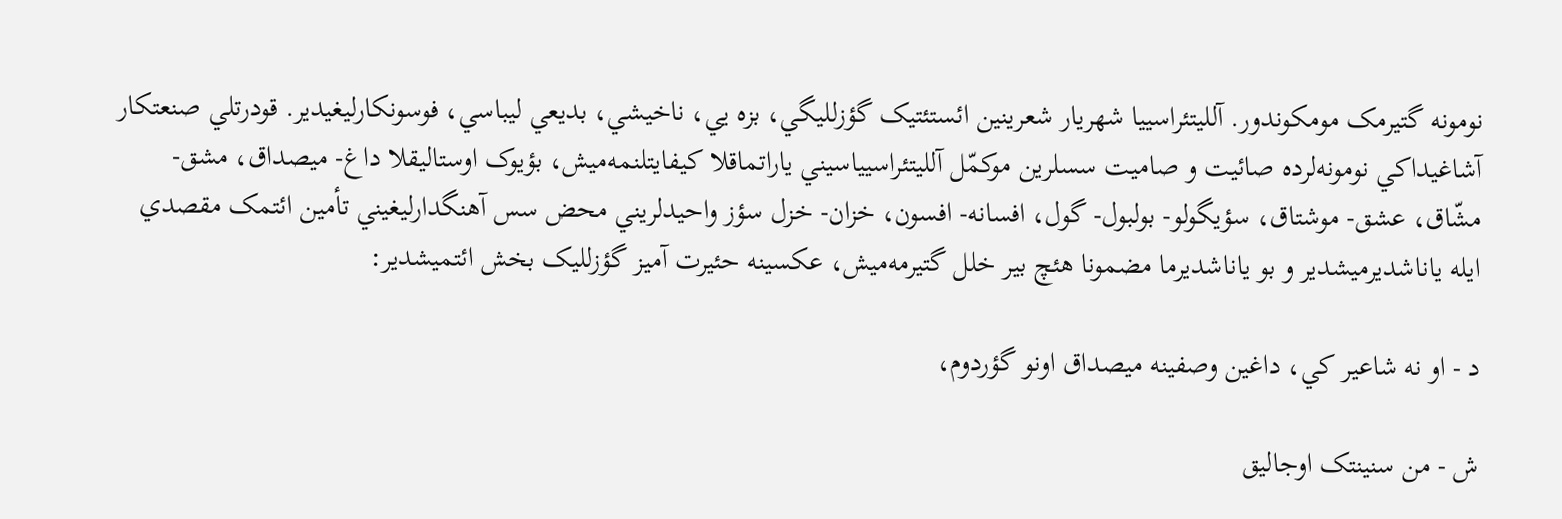نومونه گتيرمک مومکوندور. آلليتئراسييا شهریار شعرينين ائستئتيک گؤزلليگي، بزه یي، ناخيشي، بديعي ليباسي، فوسونکارليغيدير. قودرتلي صنعتکار آشاغيداکي نومونه‌لرده صائيت و صاميت سسلرين موکمّل آلليتئراسيياسيني ياراتماقلا کيفايتلنمه‌ميش، بؤيوک اوستاليقلا داغ- ميصداق، مشق- مشّاق، عشق- موشتاق، سؤيگولو- بولبول- گول، افسانه- افسون، خزان- خزل سؤز واحيدلريني محض سس آهنگدارليغيني تأمين ائتمک مقصدي ايله ياناشديرميشدير و بو ياناشديرما مضمونا هئچ بير خلل گتيرمه‌ميش، عکسينه حئيرت آميز گؤزلليک بخش ائتميشدير:

د - او نه شاعير کي، داغين وصفينه ميصداق اونو گؤردوم،

ش - من سنينتک اوجاليق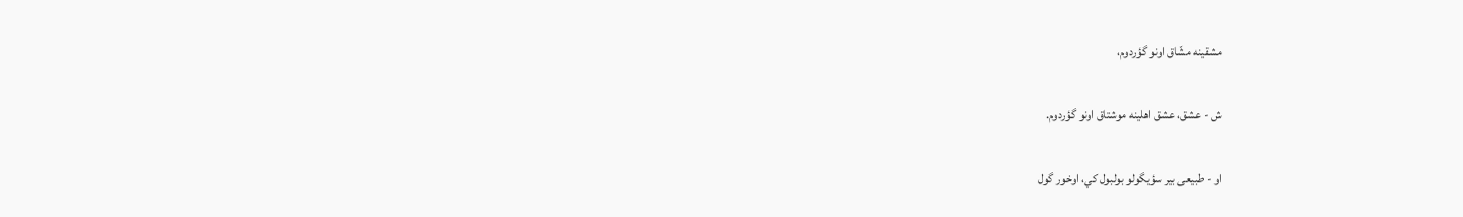مشقينه مشّاق اونو گؤردوم،

ش - عشق، عشق اهلينه موشتاق اونو گؤردوم.

او - طبیعی بير سؤيگولو بولبول کي، اوخور گول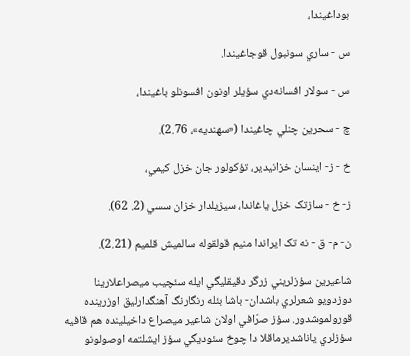بوداغيندا،

س - ساري سونبول قوجاغيندا.

س - سولار افسانه‌دي سؤيلر اونون افسونلو باغيندا،

چ - سحرين چنلي چاغيندا («سهندیه»، 2.76).

خ - ز- اينسان خزانيدير، تؤکولور جان خزل کيمي،

ز- خ - سازتک خزل ياغاندا، سيزيلدار خزان سسي (2. 62).

ن- م- ق - نه تک ايراندا منيم قولقوله سالميش قلميم (2.21).

شاعيرين سؤزلريني زرگر دقيقليگي ايله سئچيب ميصراعلارينا دوزدويو شعرلري باشدان- باشا بئله رنگارنگ آهنگدارليق اوزرينده قورولموشدور. سؤز صرّافي اولان شاعير ميصراع داخيلينده هم قافيه سؤزلري ياناشديرماقلا دا چوخ سئوديگي سؤز ايشلتمه اوصولونو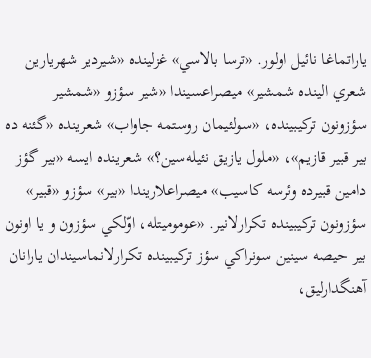ياراتماغا نائیل اولور. «ترسا بالاسي» غزلینده «شيردير شهریارين شعري الينده شمشير» ميصراعسيندا «شير سؤزو «شمشير سؤزونون ترکيبينده، «سولئيمان روستمه جاواب» شعرينده «گئنه ده بير قبير قازيم»، «ملول يازيق نئيله‌سين؟» شعرينده ايسه «بير گؤز دامين قبيرده وئرسه کاسيب» ميصراعلاريندا «بير» سؤزو «قبير» سؤزونون ترکيبينده تکرارلانير. «عوموميتله، اوّلکي سؤزون و يا اونون بير حيصه سينين سونراکي سؤز ترکيبينده تکرارلانماسيندان يارانان آهنگدارليق،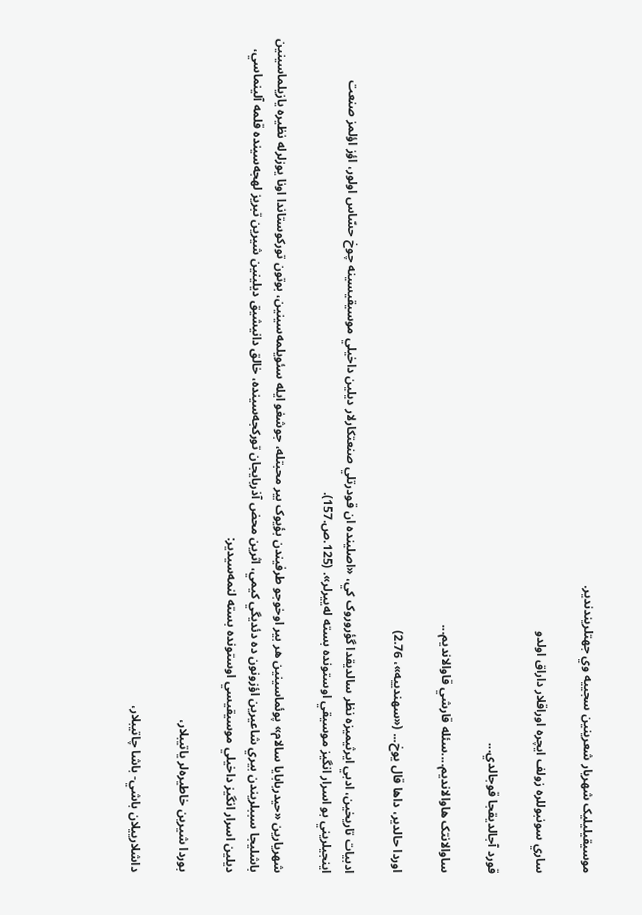موسيقيليليک شهریار شعرينين سجييه وي جهتلريندندير.

ساري سونبوللره زولف ايچره اوراقلار داراق اولدو

قورد آجالديقجا قوجالدي...

ساوالانتک هاوالانديم....سئله قارشي قاوالانديم...

اوردا حالدير، داها قال يوخ... («سهندییه»، 2.76)

ادبيات تاريخين، ادبي ايرثيميزه نظر سالديقدا گؤروروک کي، «اصلينده ان قودرتلي صنعتکارلار ديلين داخيلي موسيقيسينه چوخ حسّاس اولور، اؤز اؤلمز صنعت اينجيلريني بو اسرار انگيز موسيقي اوستونده بسته له‌ييرلر». (125.ص.157).

شهریارين «حیدربابايا سالام» پوئماسينين هر بير اوخوجو طرفيندن بؤيوک بير محبتله، جوشغو ايله سئويلمه‌سينين، بوتون تورکوستاندا اونا يوزلرله نظیره يازيلماسينين باشليجا سببلريندن بيري شاعيرين اؤزونون ده دئديگي کيمي، اثرين محض آذربايجان تورکجه‌سينده، خالق دانيشيق ديلينين شيرين تبريز لهجه‌سينده قلمه آلينماسي، ديلين اسرار انگيز داخيلي موسيقيسي اوستونده بسته لنمه‌سيدير:

بوردا شيرين خاطيره‌لر ياتيبلار،

داشلارييلان باشي- باشا چاتيبلار،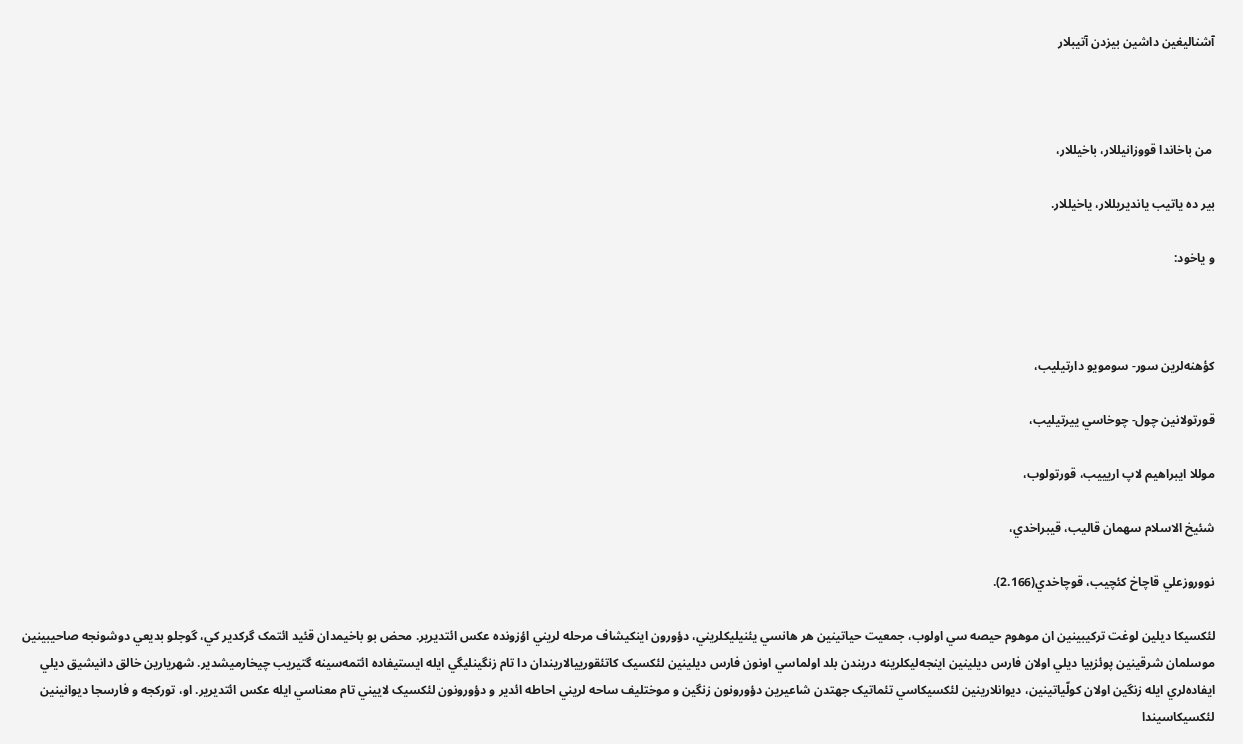آشناليغين داشين بيزدن آتيبلار



 من باخاندا قووزانيللار، باخيللار،

بير ده ياتيب يانديريللار، ياخيللار.

و ياخود:



کؤهنه‌لرين سور- سومويو دارتيليب،

قورتولانين چول- چوخاسي ييرتيليب،

موللا ايبراهيم لاپ اريیيب، قورتولوب،

شئيخ الاسلام سهمان قاليب، قيبراخدي،

نووروزعلي قاچاخ کئچيب، قوچاخدي(2.166).

لئکسيکا ديلين لوغت ترکيبينين ان موهوم حيصه سي اولوب، جمعيت حياتينين هر هانسي يئنيليکلريني، دؤورون اينکيشاف مرحله لريني اؤزونده عکس ائتديرير. محض بو باخيمدان قئيد ائتمک گرکدير کي، گوجلو بديعي دوشونجه صاحيبينين موسلمان شرقينين پوئزييا ديلي اولان فارس ديلينين اينجه‌ليکلرينه دريندن بلد اولماسي اونون فارس ديلينين لئکسيک کاتئقورييالاريندان دا تام زنگينليگي ايله ايستيفاده ائتمه‌سينه گتيريب چيخارميشدير. شهریارين خالق دانيشيق ديلي ايفاده‌لري ايله زنگين اولان کولّیاتینين، ديوانلارينين لئکسيکاسي تئماتيک جهتدن شاعيرين دؤورونون زنگين و موختليف ساحه لريني احاطه ائدير و دؤورونون لئکسيک لاييني تام معناسي ايله عکس ائتديرير. او، تورکجه و فارسجا ديوانينين لئکسيکاسيندا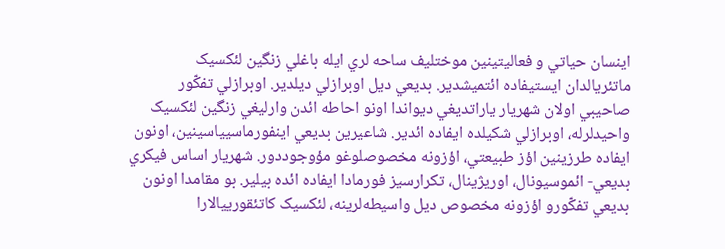اينسان حياتي و فعاليتينين موختليف ساحه لري ايله باغلي زنگين لئکسيک ماتئريالدان ايستيفاده ائتميشدير. بديعي ديل اوبرازلي ديلدير. اوبرازلي تفکّور صاحيبي اولان شهریار ياراتديغي ديواندا اونو احاطه ائدن وارليغي زنگين لئکسيک واحيدلرله، اوبرازلي شکيلده ايفاده ائدير. شاعيرين بديعي اينفورماسيياسينين، اونون ايفاده طرزينين اؤز طبيعتي، اؤزونه مخصوصلوغو مؤوجوددور. شهریار اساس فيکري بديعي- ائموسيونال، اوريژينال، تکرارسيز فورمادا ايفاده ائده بيلير. بو مقامدا اونون بديعي تفکّورو اؤزونه مخصوص ديل واسيطه‌لرينه، لئکسيک کاتئقورييالارا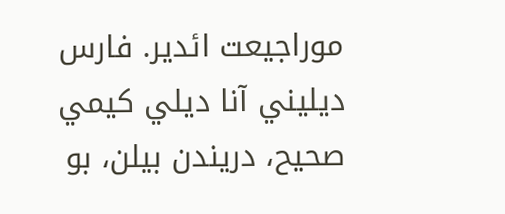موراجيعت ائدير. فارس ديليني آنا ديلي کيمي صحيح، دريندن بيلن، بو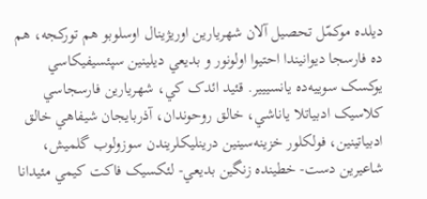ديلده موکمّل تحصيل آلان شهریارين اوريژينال اوسلوبو هم تورکجه، هم ده فارسجا ديوانيندا احتيوا اولونور و بديعي ديلينين سپئسيفيکاسي يوکسک سوييه‌ده يانسييير. قئيد ائدک کي، شهریارين فارسجاسي کلاسیک ادبياتلا ياناشي، خالق روحوندان، آذربايجان شيفاهي خالق ادبياتينين، فولکلور خزينه‌سينين درينليکلريندن سوزولوب گلميش، شاعيرين دست- خطينده زنگين بديعي- لئکسيک فاکت کيمي مئيدانا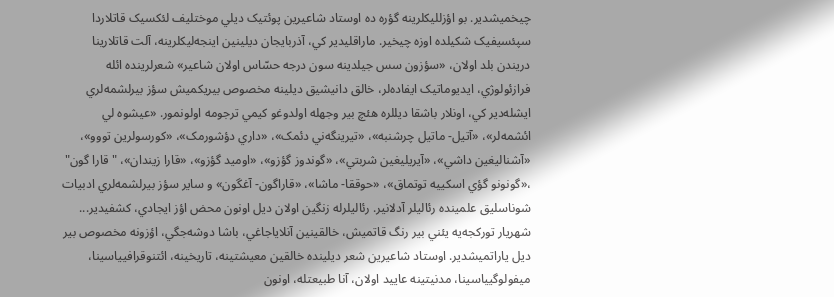چيخميشدير. بو اؤزلليکلرينه گؤره ده اوستاد شاعيرين پوئتيک ديلي موختليف لئکسيک قاتلاردا سپئسيفيک شکيلده اوزه چيخير. ماراقليدير کي، آذربايجان ديلينين اينجه‌ليکلرينه، آلت قاتلارينا دريندن بلد اولان، «سؤزون سس جيلدينه سون درجه حسّاس اولان شاعير» شعرلرينده ائله فرازئولوژي، ايديوماتيک ايفاده‌لر، خالق دانيشيق ديلينه مخصوص بيريکميش سؤز بيرلشمه‌لري ايشله‌دير کي، اونلار باشقا ديللره هئچ بير وجهله اولدوغو کيمي ترجومه اولونمور. «عيشوه لي ائشمه‌لر»، «آتيل- ماتيل چرشنبه»، «تيرينگه‌ني دئمک»، «داري دؤشورمک»، «کورسولرين تووو»، «آشناليغين داشي»، «آيريليغين شربتي»، «گوندوز گؤزو»، «اوميد گؤزو»، «قارا زيندان»، "قارا گون" ،«گونونو گؤي اسکييه توتماق»، «حوققا- ماشا»، «قاراگون- آغگون» و سایر سؤز بيرلشمه‌لري ادبيات شوناسليق علمينده رئاليلر آدلانير. رئاليلرله زنگين اولان ديل اونون محض اؤز ايجادي، کشفيدير... شهریار تورکجه‌يه يئني بير رنگ قاتميش، خالقينين آنلاياجاغي، باشا دوشه‌جگي، اؤزونه مخصوص بير ديل ياراتميشدير. اوستاد شاعيرين شعر ديلينده خالقين معيشتينه، تاريخينه، ائتنوقرافيياسينا، ميفولوگيياسينا، مدنيتينه عاييد اولان، آنا طبيعتله، اونون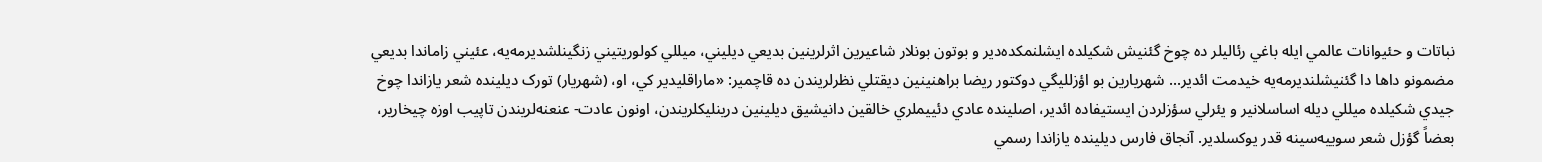نباتات و حئیوانات عالمي ايله باغي رئاليلر ده چوخ گئنيش شکيلده ايشلنمکده‌دير و بوتون بونلار شاعيرين اثرلرينين بديعي ديليني، ميللي کولوريتيني زنگينلشديرمه‌يه، عئيني زاماندا بديعي مضمونو داها دا گئنيشلنديرمه‌يه خيدمت ائدير... شهریارين بو اؤزلليگي دوکتور ريضا براهنينين ديقتلي نظرلريندن ده قاچمير: «ماراقليدير کي، او، (شهریار) تورک ديلينده شعر يازاندا چوخ جيدي شکيلده ميللي ديله اساسلانير و يئرلي سؤزلردن ايستيفاده ائدير، اصلينده عادي دئييملري خالقين دانيشيق ديلينين درينليکلريندن، اونون عادت- عنعنه‌لريندن تاپيب اوزه چيخارير، بعضاً گؤزل شعر سوييه‌سينه قدر يوکسلدير. آنجاق فارس ديلينده يازاندا رسمي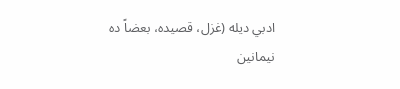ادبي ديله (غزل، قصيده، بعضاً ده نيمانين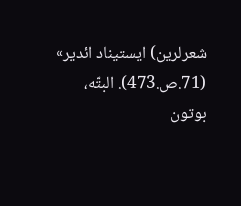شعرلرين) ايستيناد ائدير» (71.ص.473). البتّه، بوتون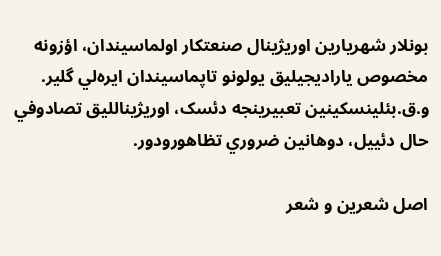بونلار شهریارين اوريژينال صنعتکار اولماسيندان، اؤزونه مخصوص ياراديجيليق يولونو تاپماسيندان ايره‌لي گلير. و.ق.بئلينسکينين تعبيرينجه دئسک، اوريژينالليق تصادوفي حال دئييل، دوهانين ضروري تظاهورودور.

اصل شعرين و شعر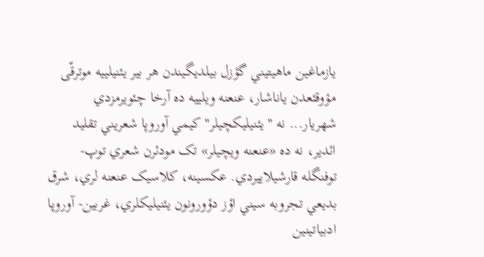يازماغين ماهيتيني گؤزل بيلديگيندن هر بير يئنيلييه موترقّی مؤوقئعدن ياناشار، عنعنه ويلييه ده آرخا چئويرمزدي شهریار... نه "يئنيليکچيلر" کيمي آوروپا شعريني تقليد ائدير، نه ده «عنعنه ويچيلر» تک مودئرن شعري توپ- توفنگله قارشيلاييردي. عکسينه، کلاسیک عنعنه لري، شرق بديعي تجروبه سيني اؤز دؤورونون يئنيليکلري، غربين- آوروپا ادبياتينين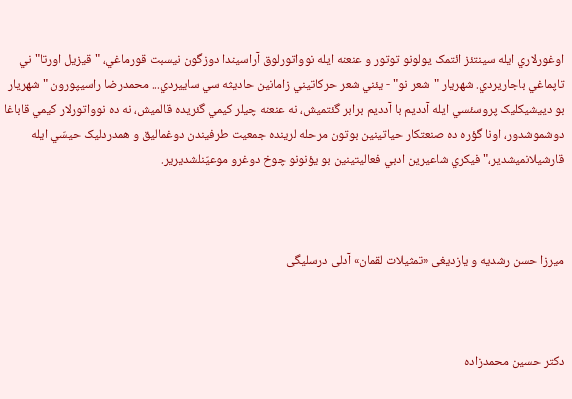اوغورلاري ايله سينتئز ائتمک يولونو توتور و عنعنه ايله نوواتورلوق آراسيندا دوزگون نيسبت قورماغي، "قيزيل اورتا"ني تاپماغي باجاريردي. شهریار "شعر نو" - يئني شعر حرکاتيني زامانين حاديثه سي ساييردي... محمدرضا راسيپورون "شهریار بو دييشيکليک پروسئسي ايله آدديم با آدديم برابر گئتميش، نه عنعنه چيلر کيمي گئريده قالميش، نه ده نوواتورلار کيمي قاباغا دوشموشدور، اونا گؤره ده صنعتکار حياتينين بوتون مرحله لرينده جمعيت طرفيندن دوغماليق و همدردليک حيسّي ايله قارشيلانميشدير،" فيکري شاعيرين ادبي فعاليتينين بو يؤنونو چوخ دوغرو موعيّنلشديرير.



میرزا حسن رشدیه و یازدیغی «تمثیلات لقمان» آدلی درسلیگی



دکتر حسین محمدزاده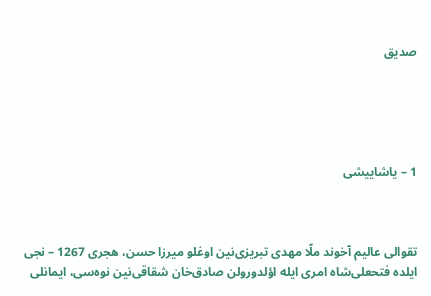صدیق





1 – یاشاییشی



تقوالی عالیم آخوند ملّا مهدی تبریزی‌نین اوغلو میرزا حسن، هجری 1267 – نجی ایلده فتحعلی‌شاه امری ایله اؤلدورولن صادق‌خان شقاقی‌نین نوه‌سی، ایمانلی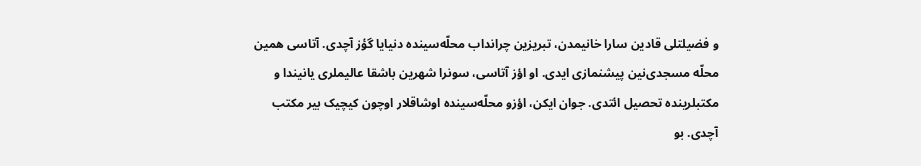و فضیلتلی قادین سارا خانیمدن، تبریزین چرانداب محلّه‌سینده دنیایا گؤز آچدی. آتاسی همین محلّه مسجدی‌نین پیشنمازی ایدی. او اؤز آتاسی، سونرا شهرین باشقا عالیملری یانیندا و مکتبلرینده تحصیل ائتدی. جوان ایکن، اؤزو محلّه‌سینده اوشاقلار اوچون کیچیک بیر مکتب آچدی. بو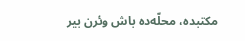مکتبده، محلّه‌ده باش وئرن بیر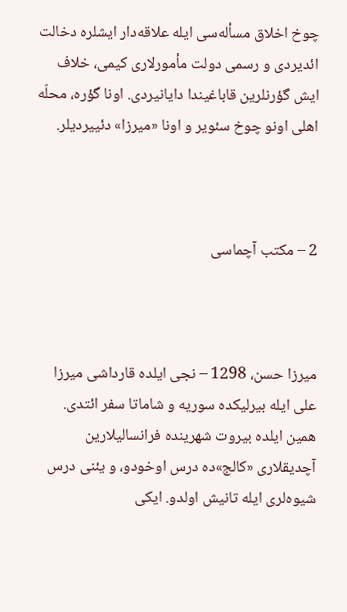چوخ اخلاق مسأله‌سی ایله علاقه‌دار ایشلره دخالت ائدیردی و رسمی دولت مأمورلاری کیمی، خلاف ایش گؤرنلرین قاباغیندا دایانیردی. اونا گؤره، محلّه اهلی اونو چوخ سئویر و اونا «میرزا» دئییردیلر.



2 – مکتب آچماسی



میرزا حسن، 1298 – نجی ایلده قارداشی میرزا علی ایله بیرلیکده سوریه و شاماتا سفر ائتدی. همین ایلده بیروت شهرینده فرانسالیلارین آچدیقلاری «کالج»ده درس اوخودو، و یئنی درس شیوه‌لری ایله تانیش اولدو. ایکی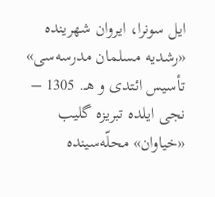ایل سونرا، ایروان شهرینده «رشدیه مسلمان مدرسه‌سی» تأسیس ائتدی و هـ. 1305 – نجی ایلده تبریزه گلیب «خیاوان» محلّه‌سینده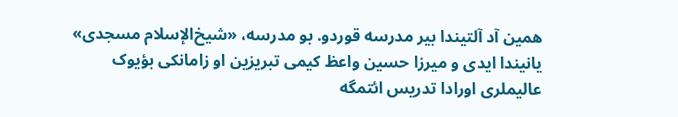همین آد آلتیندا بیر مدرسه قوردو. بو مدرسه، «شیخ‌الإسلام مسجدی» یانیندا ایدی و میرزا حسین واعظ کیمی تبریزین او زامانکی بؤیوک عالیملری اورادا تدریس ائتمگه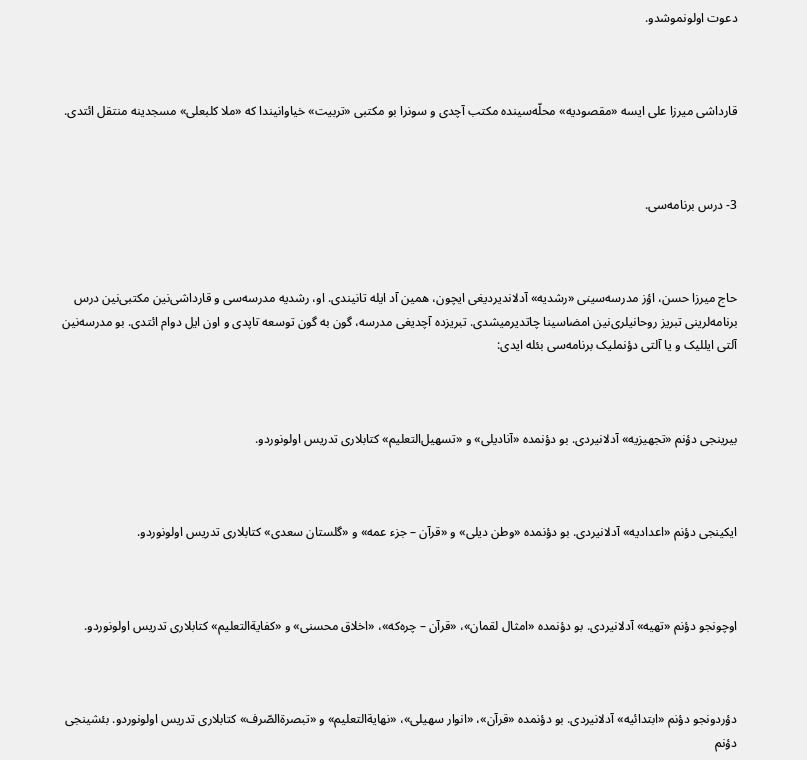دعوت اولونموشدو.



قارداشی میرزا علی ایسه «مقصودیه» محلّه‌سینده مکتب آچدی و سونرا بو مکتبی «تربیت» خیاوانیندا که «ملا کلبعلی» مسجدینه منتقل ائتدی.



3- درس برنامه‌سی.



حاج میرزا حسن، اؤز مدرسه‌سینی «رشدیه» آدلاندیردیغی ایچون، همین آد ایله تانیندی. او، رشدیه مدرسه‌سی و قارداشی‌نین مکتبی‌نین درس برنامه‌لرینی تبریز روحانیلری‌نین امضاسینا چاتدیرمیشدی. تبریزده آچدیغی مدرسه، گون به گون توسعه تاپدی و اون ایل دوام ائتدی. بو مدرسه‌نین آلتی ایللیک و یا آلتی دؤنملیک برنامه‌سی بئله ایدی:



بیرینجی دؤنم «تجهیزیه» آدلانیردی. بو دؤنمده «آنادیلی» و «تسهیل‌التعلیم» کتابلاری تدریس اولونوردو.



ایکینجی دؤنم «اعدادیه» آدلانیردی. بو دؤنمده «وطن دیلی» و «قرآن – جزء عمه» و «گلستان سعدی» کتابلاری تدریس اولونوردو.



اوچونجو دؤنم «تهیه» آدلانیردی. بو دؤنمده «امثال لقمان»، «قرآن – چره‌که»، «اخلاق محسنی» و «کفایةالتعلیم» کتابلاری تدریس اولونوردو.



دؤردونجو دؤنم «ابتدائیه» آدلانیردی. بو دؤنمده «قرآن»، «انوار سهیلی»، «نهایةالتعلیم» و «تبصرةالصّرف» کتابلاری تدریس اولونوردو. بئشینجی دؤنم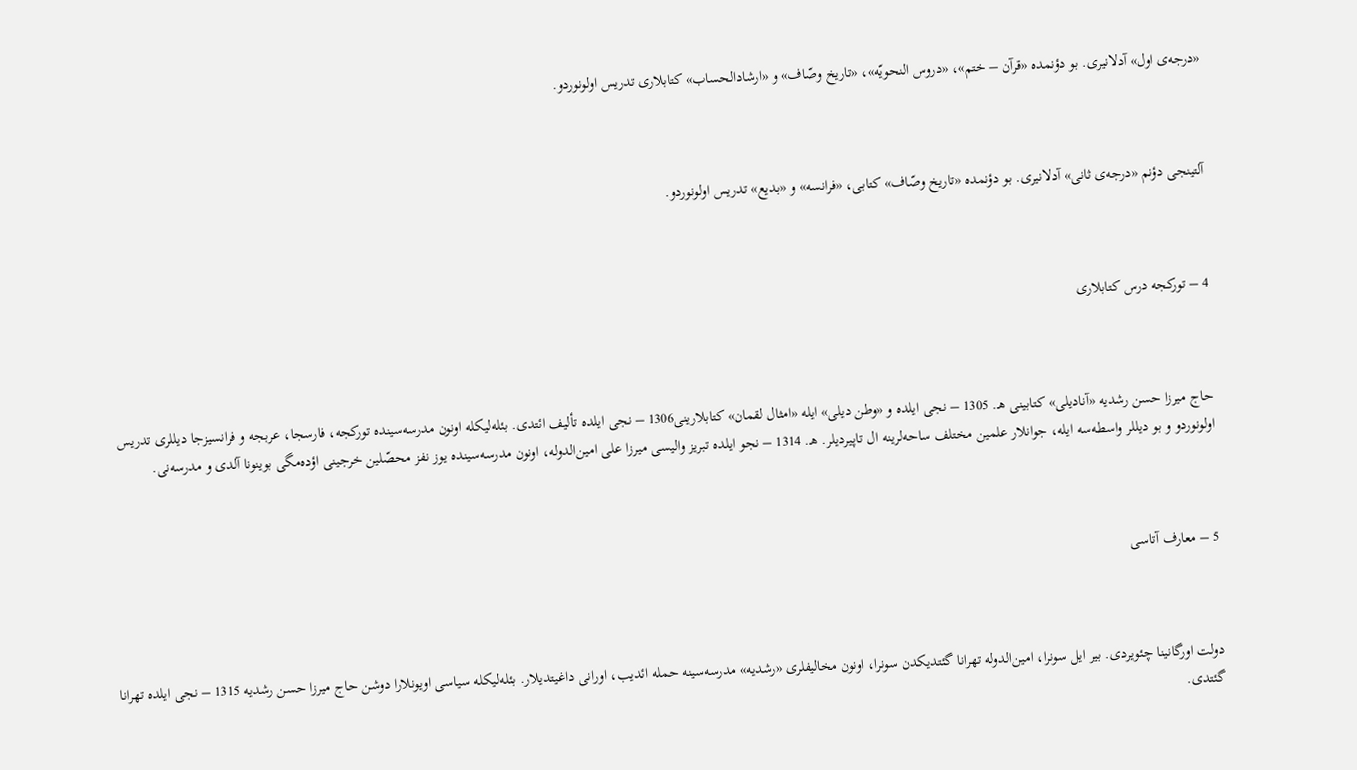«درجه‌ی اول» آدلانیری. بو دؤنمده «قرآن – ختم»، «دروس النحویّه»، «تاریخ وصّاف» و «ارشادالحساب» کتابلاری تدریس اولونوردو.



آلتینجی دؤنم «درجه‌ی ثانی» آدلانیری. بو دؤنمده «تاریخ وصّاف» کتابی، «فرانسه» و «بدیع» تدریس اولونوردو.



4 – تورکجه درس کتابلاری



حاج میرزا حسن رشدیه «آنادیلی» کتابینی هـ. 1305 – نجی ایلده و «وطن دیلی» ایله «امثال لقمان» کتابلارینی1306 – نجی ایلده تألیف ائتدی. بئله‌لیکله اونون مدرسه‌سینده تورکجه، فارسجا، عربجه و فرانسیزجا دیللری تدریس اولونوردو و بو دیللر واسطه‌سه ایله، جوانلار علمین مختلف ساحه‌لرینه ال تاپیردیلر. هـ. 1314 – نجو ایلده تبریز والیسی میرزا علی امین‌الدوله، اونون مدرسه‌سینده یوز نفز محصّلین خرجینی اؤده‌مگی بوینونا آلدی و مدرسه‌نی.



5 – معارف آتاسی



دولت اورگانینا چئویردی. بیر ایل سونرا، امین‌الدوله تهرانا گئتدیکدن سونرا، اونون مخالیفلری «رشدیه» مدرسه‌سینه حمله ائدیب، اورانی داغیتدیلار. بئله‌لیکله سیاسی اویونلارا دوشن حاج میرزا حسن رشدیه 1315 – نجی ایلده تهرانا گئتدی.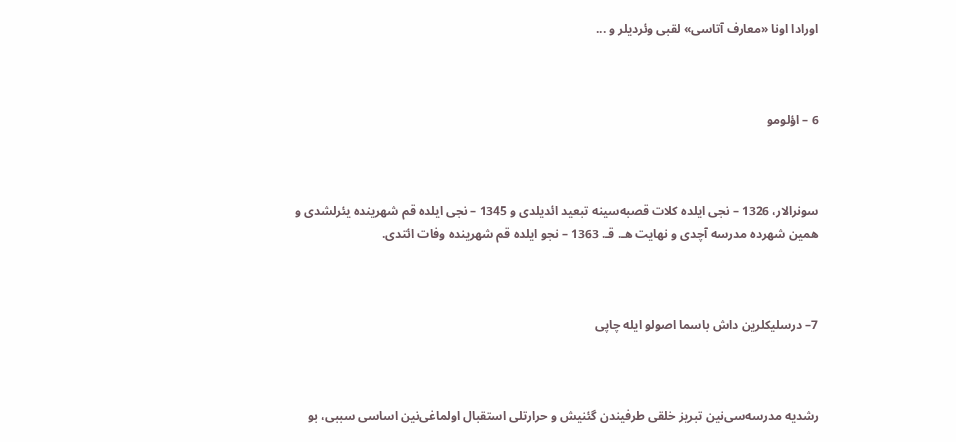اورادا اونا «معارف آتاسی» لقبی وئردیلر و ...



6 – اؤلومو



سونرالار، 1326 – نجی ایلده کلات قصبه‌سینه تبعید ائدیلدی و 1345 – نجی ایلده قم شهرینده یئرلشدی و همین شهرده مدرسه آچدی و نهایت هـ. قـ. 1363 – نجو ایلده قم شهرینده وفات ائتدی.



7– درسلیکلرین داش باسما اصولو ایله چاپی



رشدیه مدرسه‌سی‌نین تبریز خلقی طرفیندن گئنیش و حرارتلی استقبال اولماغی‌نین اساسی سببی، بو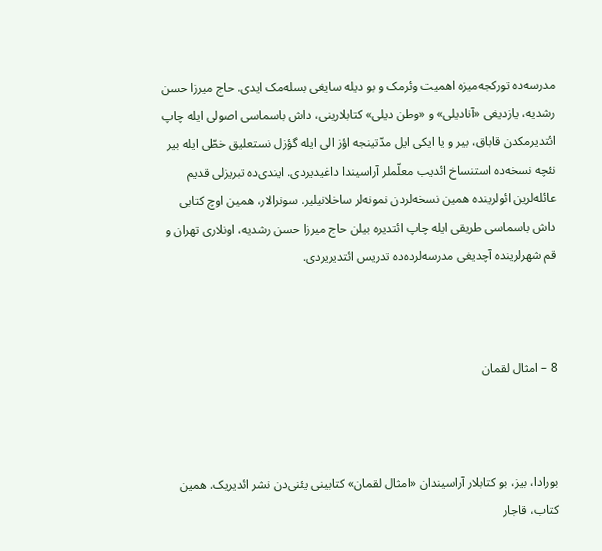مدرسه‌ده تورکجه‌میزه اهمیت وئرمک و بو دیله سایغی بسله‌مک ایدی. حاج میرزا حسن رشدیه، یازدیغی «آنادیلی» و «وطن دیلی» کتابلارینی، داش باسماسی اصولی ایله چاپ ائتدیرمکدن قاباق، بیر و یا ایکی ایل مدّتینجه اؤز الی ایله گؤزل نستعلیق خطّی ایله بیر نئچه نسخه‌ده استنساخ ائدیب معلّملر آراسیندا داغیدیردی. ایندی‌ده تبریز‌لی قدیم عائله‌لرین ائولرینده همین نسخه‌لردن نمونه‌لر ساخلانیلیر. سونرالار، همین اوچ کتابی داش باسماسی طریقی ایله چاپ ائتدیره بیلن حاج میرزا حسن رشدیه، اونلاری تهران و قم شهرلرینده آچدیغی مدرسه‌لرده‌ده تدریس ائتدیریردی.



8 – امثال لقمان



بورادا، بیز، بو کتابلار آراسیندان «امثال لقمان» کتابینی یئنی‌دن نشر ائدیریک. همین کتاب، قاجار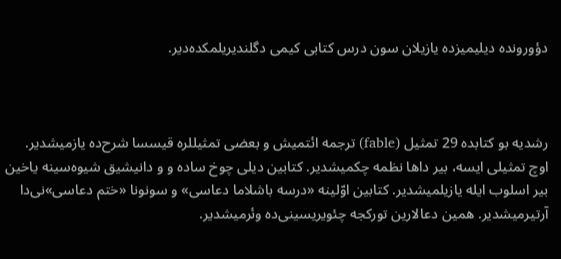دؤورونده دیلیمیزده یازیلان سون درس کتابی کیمی دگلندیریلمکده‌دیر.



رشدیه بو کتابده 29 تمثیل (fable) ترجمه ائتمیش و بعضی تمثیللره قیسسا شرح‌ده یازمیشدیر. اوچ تمثیلی ایسه، بیر داها نظمه چکمیشدیر. کتابین دیلی چوخ ساده و و دانیشیق شیوه‌سینه یاخین بیر اسلوب ایله یازیلمیشدیر. کتابین اوّلینه «درسه باشلاما دعاسی» و سونونا «ختم دعاسی»نی‌دا آرتیرمیشدیر. همین دعالارین تورکجه چئویریسینی‌ده وئرمیشدیر.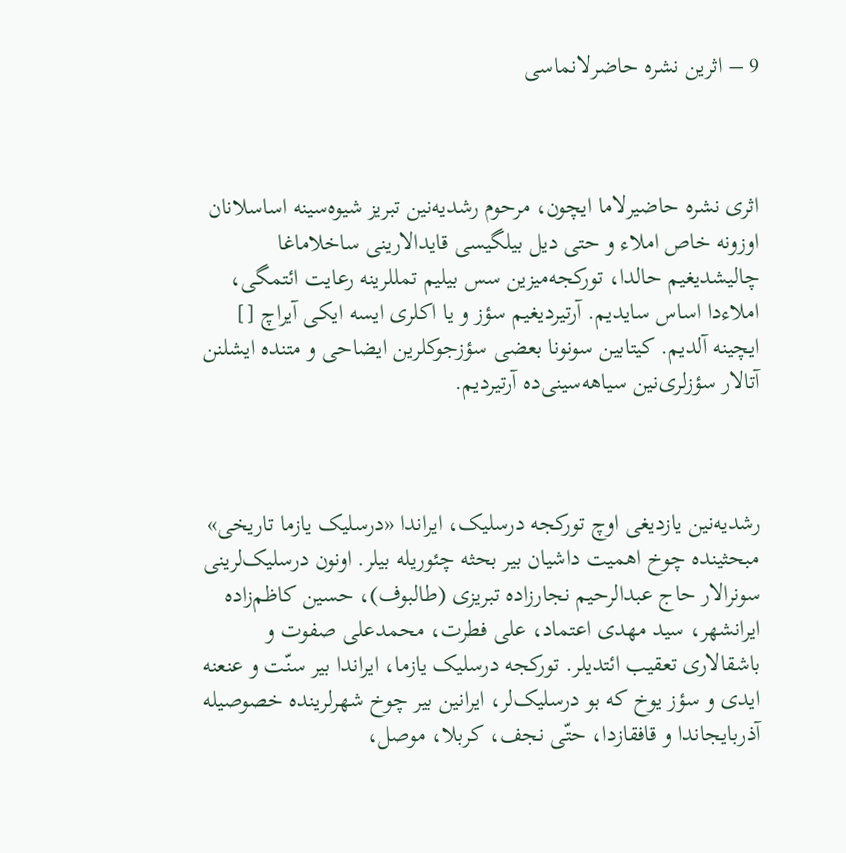9 – اثرین نشره حاضرلانماسی



اثری نشره حاضیرلاما ایچون، مرحوم رشدیه‌نین تبریز شیوه‌سینه اساسلانان اوزونه خاص املاء و حتی دیل بیلگیسی قایدالارینی ساخلاماغا چالیشدیغیم حالدا، تورکجه‌میزین سس بیلیم تمللرینه رعایت ائتمگی، املاءدا اساس سایدیم. آرتیردیغیم سؤز و یا اکلری ایسه ایکی آیراچ [] ایچینه آلدیم. کیتابین سونونا بعضی سؤزجوکلرین ایضاحی و متنده ایشلنن آتالار سؤزلری‌نین سیاهه‌سینی‌ده آرتیردیم.



رشدیه‌نین یازدیغی اوچ تورکجه درسلیک، ایراندا «درسلیک یازما تاریخی» مبحثینده چوخ اهمیت داشیان بیر بحثه چئوریله بیلر. اونون درسلیک‌لرینی سونرالار حاج عبدالرحیم نجارزاده تبریزی (طالبوف)، حسین کاظم‌زاده ایرانشهر، سید مهدی اعتماد، علی فطرت، محمدعلی صفوت و باشقالاری تعقیب ائتدیلر. تورکجه درسلیک یازما، ایراندا بیر سنّت و عنعنه ایدی و سؤز یوخ که بو درسلیک‌لر، ایرانین بیر چوخ شهرلرینده خصوصیله آذربایجاندا و قافقازدا، حتّی نجف، کربلا، موصل،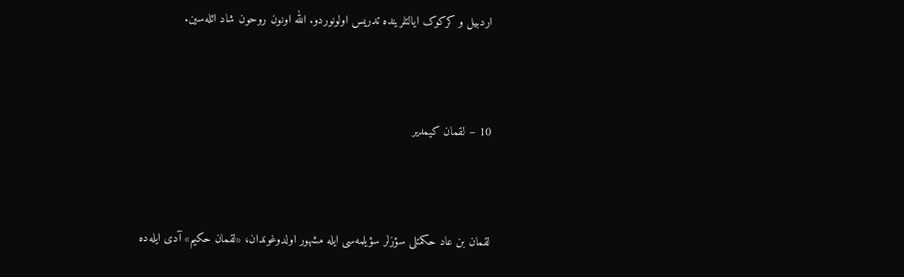اردبیل و کرکوک ایالتلرینده تدریس اولونوردو. الله اونون روحون شاد ائله‌سین.



10 – لقمان کیمدیر



لقمان بن عاد حکمتلی سؤزلر سؤیلمه‌سی ایله مشهور اولدوغوندان، «لقمان حکیم» آدی ایله‌ده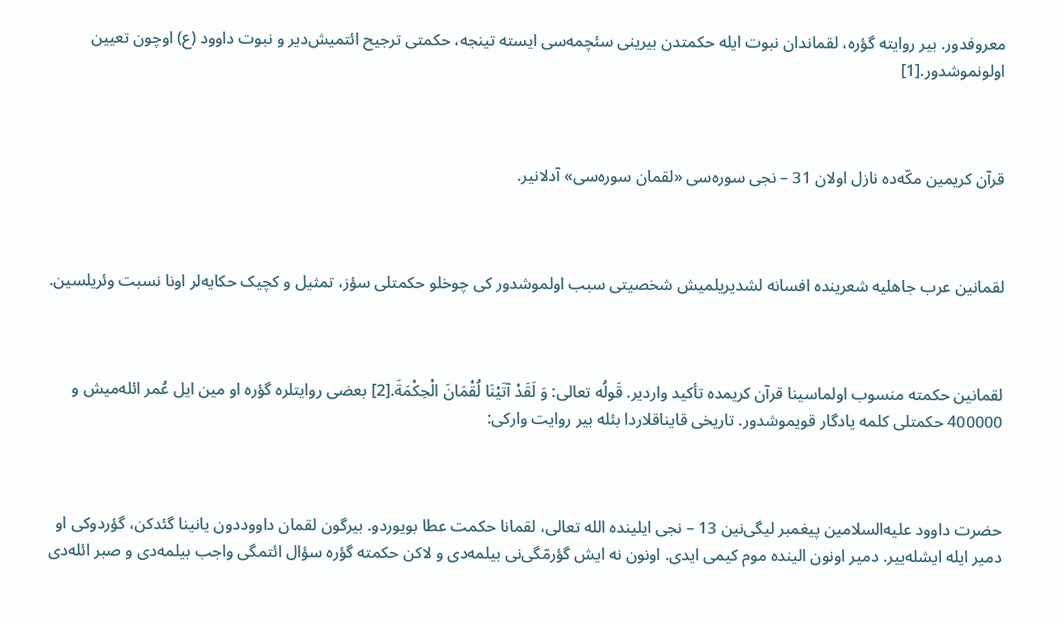معروفدور. بیر روایته گؤره، لقماندان نبوت ایله حکمتدن بیرینی سئچمه‌سی ایسته‌ تینجه، حکمتی ترجیح ائتمیش‌دیر و نبوت داوود (ع) اوچون تعیین اولونموشدور.[1]



قرآن کریمین مکّه‌ده نازل اولان 31 – نجی سوره‌سی «لقمان سوره‌سی» آدلانیر.



لقمانین عرب جاهلیه شعرینده افسانه لشدیریلمیش شخصیتی سبب اولموشدور کی چوخلو حکمتلی سؤز، تمثیل و کچیک حکایه‌لر اونا نسبت وئریلسین.



لقمانین حکمته منسوب اولماسینا قرآن کریمده تأکید واردیر. قَولُه تعالی: وَ لَقَدْ آتَيْنَا لُقْمَانَ الْحِكْمَةَ.[2] بعضی روایتلره گؤره او مین ایل عُمر ائله‌میش و 400000 حکمتلی کلمه یادگار قویموشدور. تاریخی قایناقلاردا بئله بیر روایت وارکی:



حضرت داوود علیه‌السلامین پیغمبر لیگی‌نین 13 – نجی ایلینده الله تعالی، لقمانا حکمت عطا بویوردو. بیرگون لقمان داووددون یانینا گئدکن، گؤردوکی او دمیر ایله ایشله‌ییر. دمیر اونون الینده موم کیمی ایدی. اونون نه ایش گؤرمّگی‌نی بیلمه‌دی و لاکن حکمته گؤره سؤال ائتمگی واجب بیلمه‌دی و صبر ائله‌دی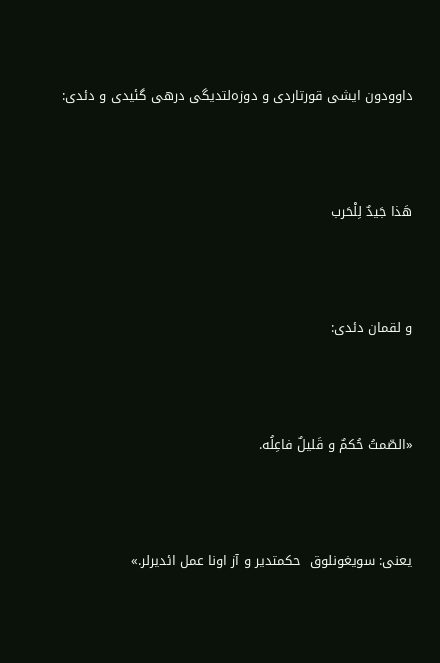داوودون ایشی قورتاردی و دوزه‌لتدیگی درهی گئیدی و دئدی:



هَذا جَیدٌ لِلْحَرب



و لقمان دئدی:



«الصّمتُ حُکمٌ و قَلیلٌ فاعِلُه.



یعنی: سویغونلوق  حکمتدیر و آز اونا عمل ائدیرلر.»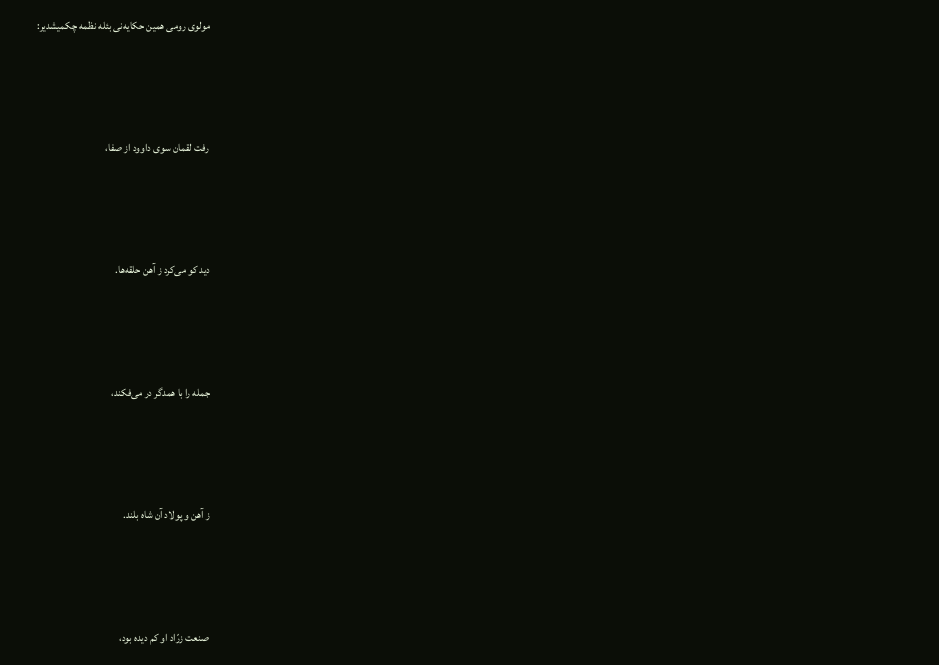مولوی رومی همین حکایه‌نی بئله نظمه چکمیشدیر:



رفت لقمان سوی داوود از صفا،



دید کو می‌کرد ز آهن حلقه‌ها.



جمله را با همدگر در می‌فکند،



ز آهن و پولاد آن شاه بلند.



صنعت زرّاد او کم دیده بود،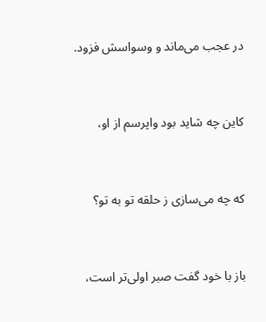در عجب می‌ماند و وسواسش فزود.



کاین چه شاید بود واپرسم از او،



که چه می‌سازی ز حلقه تو به تو؟



باز با خود گفت صبر اولی‌تر است،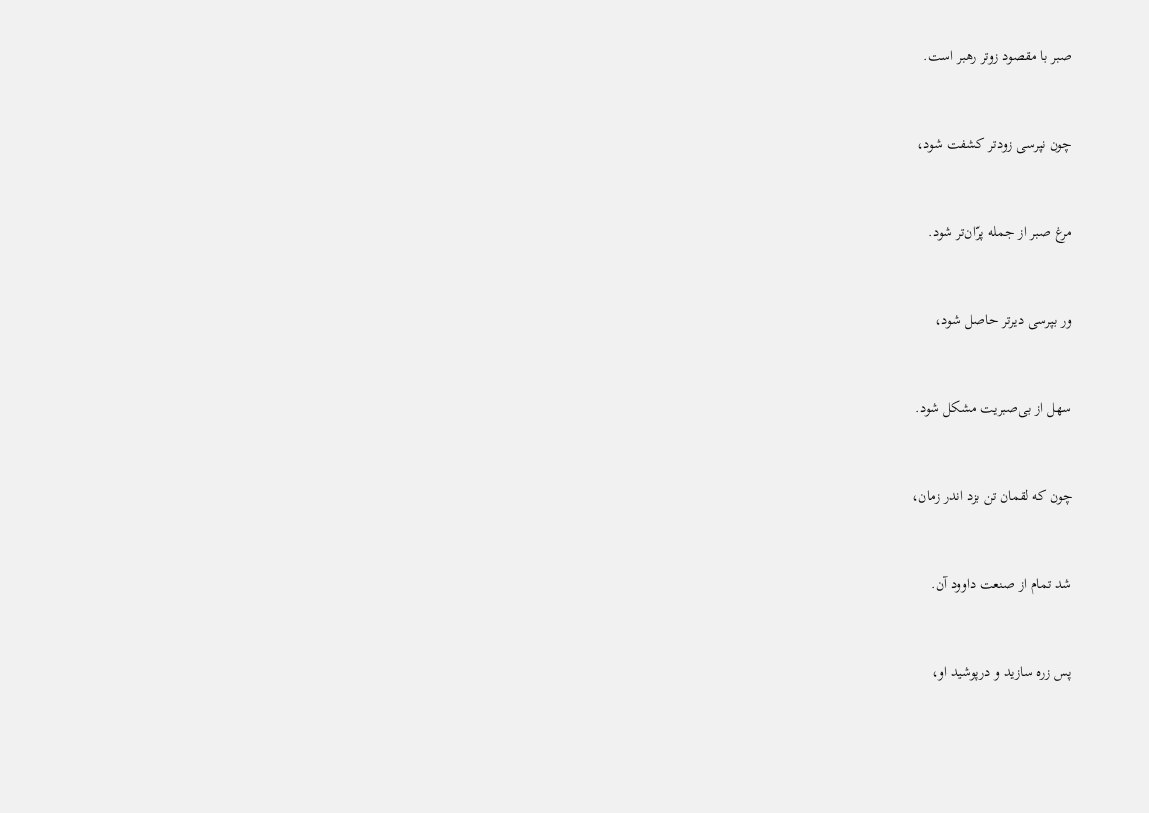صبر با مقصود زوتر رهبر است.



چون نپرسی زودتر کشفت شود،



مرغ صبر از جمله پرّان‌تر شود.



ور بپرسی دیرتر حاصل شود،



سهل از بی‌صبریت مشکل شود.



چون که لقمان تن بزد اندر زمان،



شد تمام از صنعت داوود آن.



پس زره سازید و درپوشید او،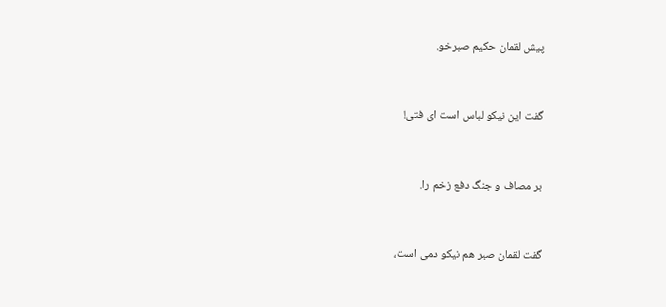پیش لقمان حکیم صبرخو.



گفت این نیکو لباس است ای فتی!



بر مصاف و جنگ دفع زخم را.



گفت لقمان صبر هم نیکو دمی است،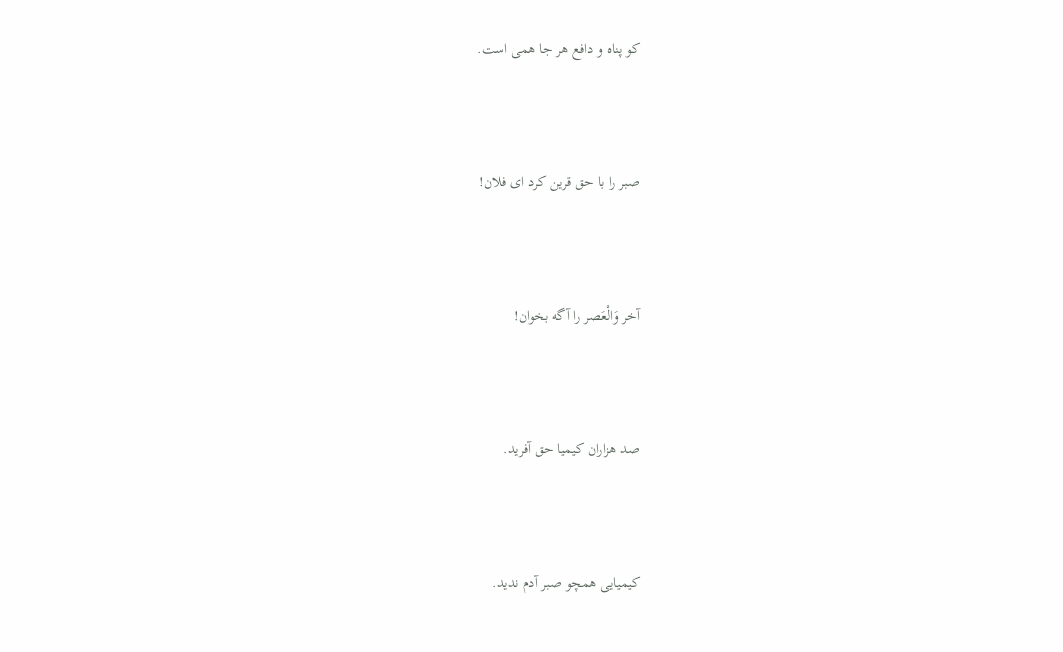کو پناه و دافع هر جا همی است.



صبر را با حق قرین کرد ای فلان!



آخر وَالْعَصر را آگه بخوان!



صد هزاران کیمیا حق آفرید.



کیمیایی همچو صبر آدم ندید.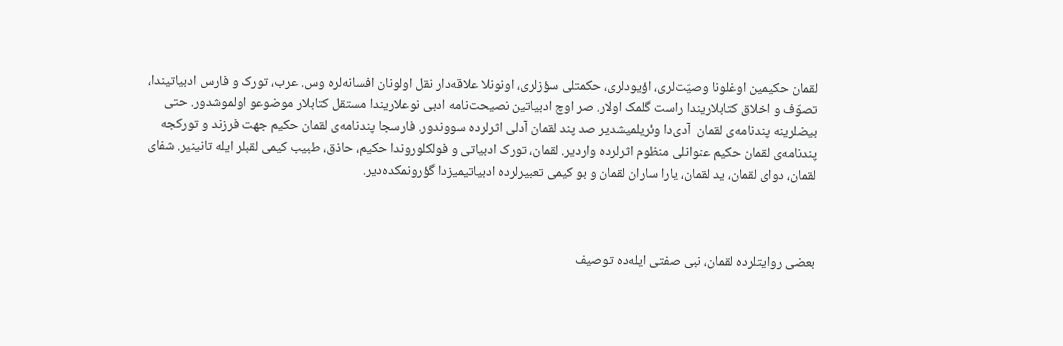لقمان حکیمین اوغلونا وصیّت‌لری، اؤیودلری، حکمتلی سؤزلری، اونونلا علاقه‌دار نقل اولونان افسانه‌لره وس. عرب، تورک و فارس ادبیاتیندا، تصوّف و اخلاق کتابلاریندا راست گلمک اولار. صر اوچ ادبیاتین نصیحت‌نامه ادبی نوعلاریندا مستقل کتابلار موضوعو اولموشدور. حتی بیضلرینه پندنامه‌ی لقمان  آدی‌دا وئریلمیشدیر صد پند لقمان آدلی اثرلرده سووندور. فارسجا پندنامه‌ی لقمان حکیم جهت فرزند و تورکجه پندنامه‌ی لقمان حکیم عنوانلی منظوم اثرلرده واردیر. لقمان، تورک ادبیاتی و فولکلوروندا حکیم، حاذق، طبیب کیمی لقبلر ایله تانینیر. شفای لقمان، دوای لقمان، ید لقمان، یارا ساران لقمان و بو کیمی تعبیرلرده ادبیاتیمیزدا گؤرونمکده‌دیر.



بعضی روایتلرده لقمان، نبی صفتی ایله‌ده توصیف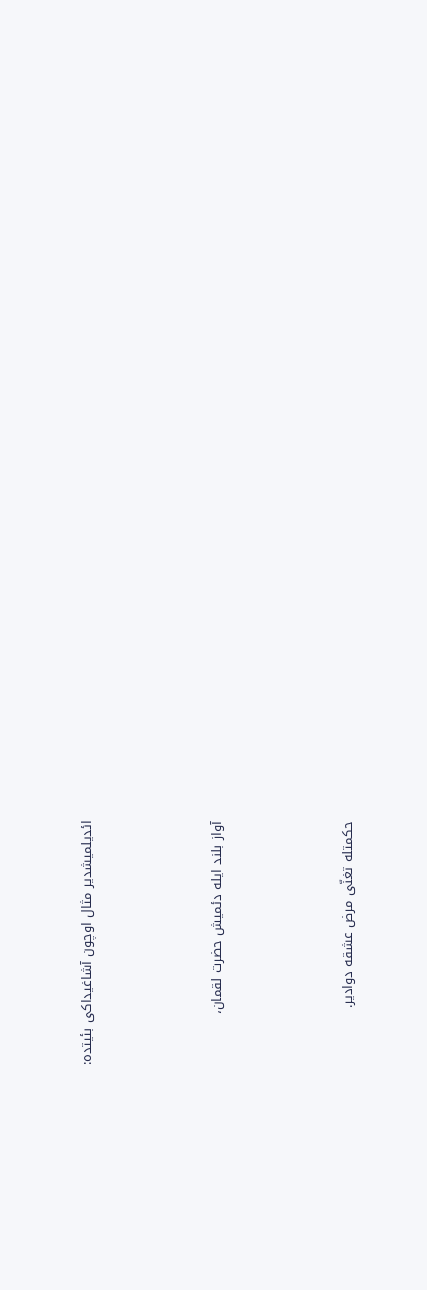ائدیلمیشدیر مثال اوچون آشاغیداکی بئیتده:



آواز بلند ایله دئمیش حضرت لقمان،



حکمتله تغنّی مرض عشقه دوادیر.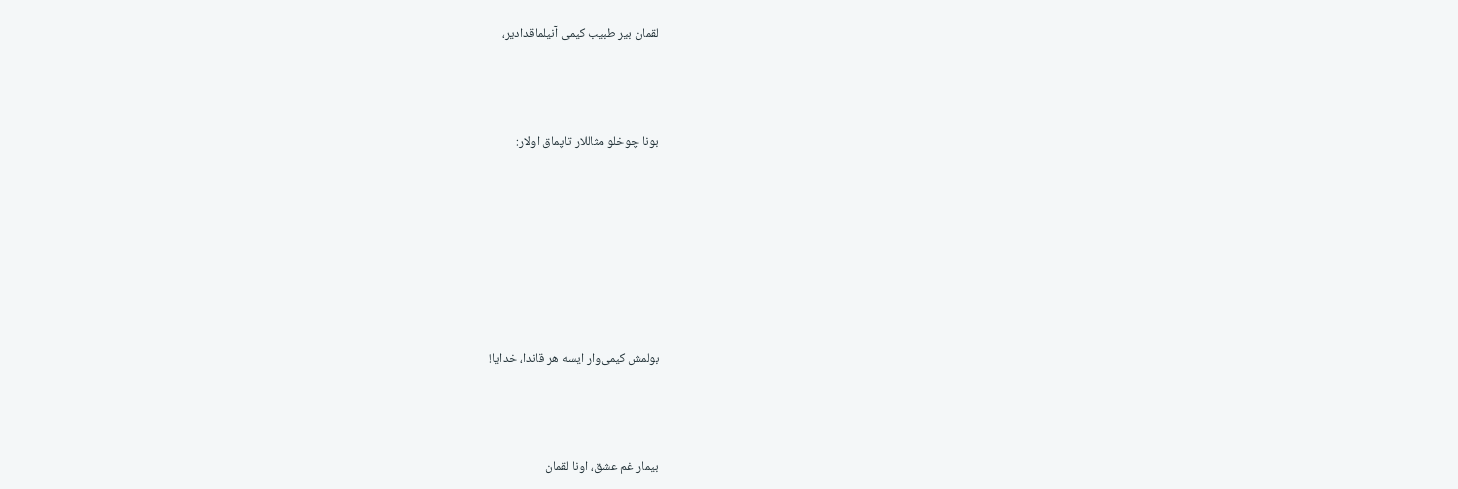لقمان بیر طبیب کیمی آنیلماقدادیر،



بونا چوخلو مثاللار تاپماق اولار:







بولمش کیمی‌وار ایسه هر قاندا، خدایا!



بیمار غم عشق، اونا لقمان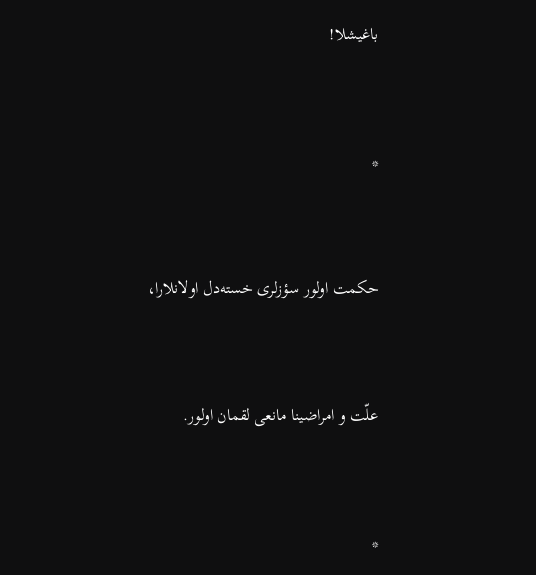باغیشلا!



*



حکمت اولور سؤزلری خسته‌دل اولانلارا،



علّت و امراضینا مانعی لقمان اولور.



*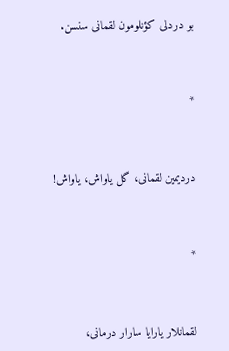بو دردلی کؤنلومون لقمانی سنسن.



*



دردیمین لقمانی، گل یاواش، یاواش!



*



لقمانلار یارایا سارار درمانی،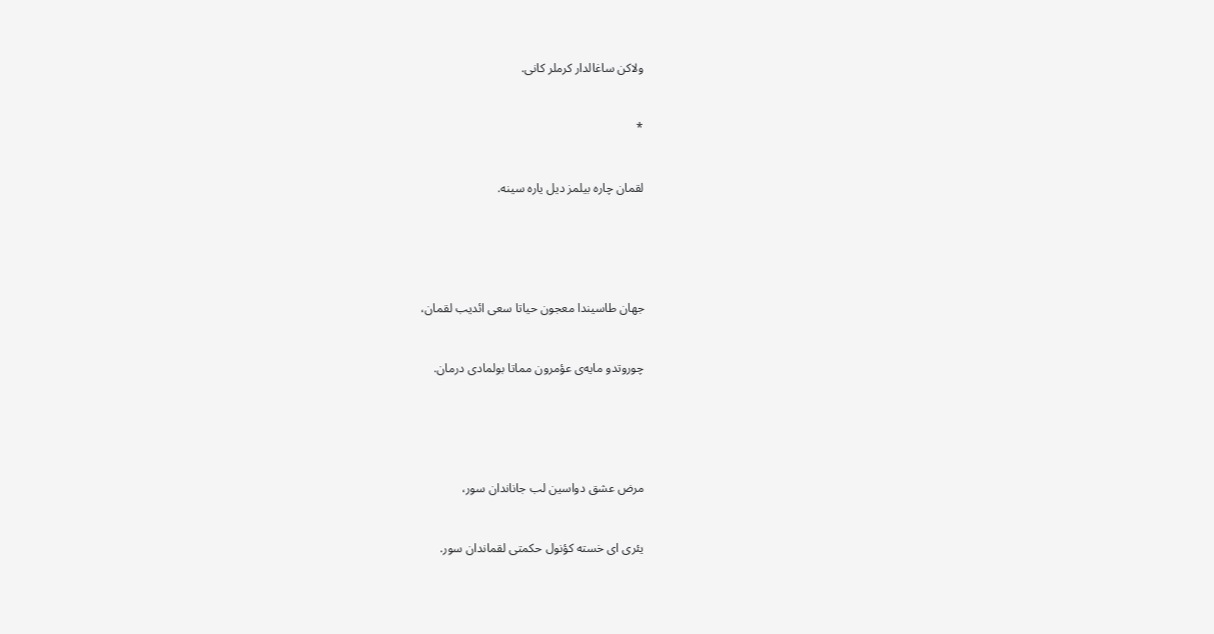ولاکن ساغالدار کرملر کانی.



*



لقمان چاره بیلمز دیل یاره سینه.







جهان طاسیندا معجون حیاتا سعی ائدیب لقمان،



چوروتدو مایه‌ی عؤمرون مماتا بولمادی درمان.







مرض عشق دواسین لب جاناندان سور،



یئری ای خسته کؤنول حکمتی لقماندان سور.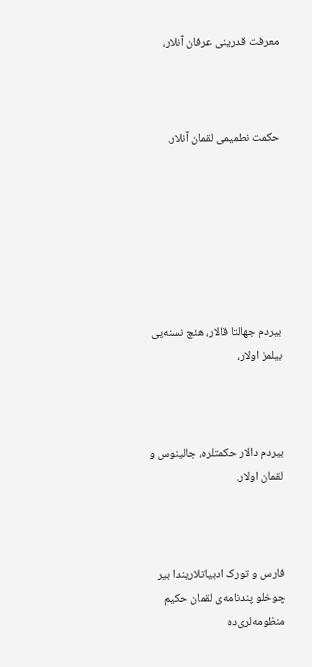معرفت قدرینی عرفان آنلار،



حکمت نطمیمی لقمان آنلار.







بیردم جهالتا قالار، هئچ نسنه‌یی بیلمز اولار،



بیردم دالار حکمتلره، جالینوس و لقمان اولار.



فارس و تورک ادبیاتلاریندا بیر چوخلو پندنامه‌ی لقمان حکیم منظومه‌لری‌ده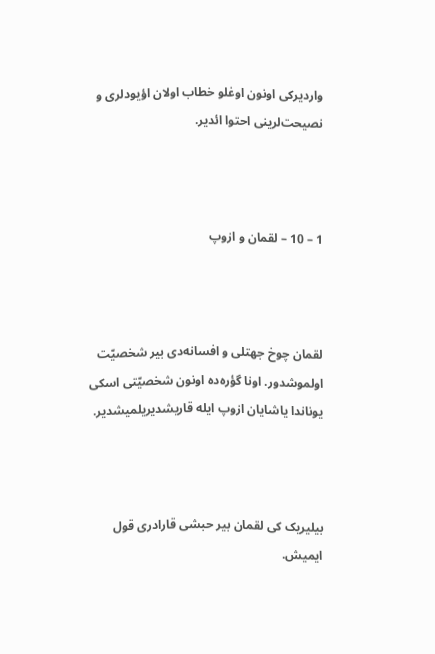واردیرکی اونون اوغلو خطاب اولان اؤیودلری و نصیحت‌لرینی احتوا ائدیر.



1 – 10 – لقمان و ازوپ



لقمان چوخ جهتلی و افسانه‌دی بیر شخصیّت اولموشدور. اونا گؤره‌ده اونون شخصیّتی اسکی یوناندا یاشایان ازوپ ایله قاریشدیریلمیشدیر.



بیلیریک کی لقمان بیر حبشی قارادری قول ایمیش.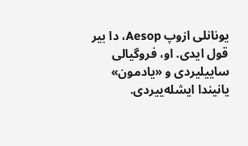یونانلی ازوپ Aesop، دا بير قول ايدی. او، فروگیالی ساییلیردی و «یادمون» یانیندا ایشله‌ییردی.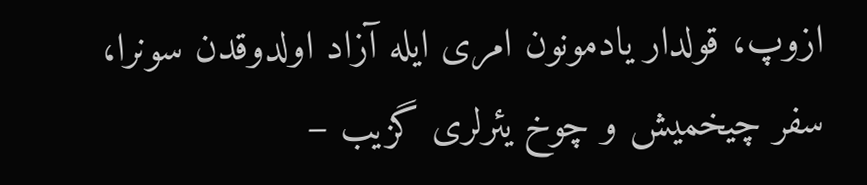ازوپ، قولدار یادمونون امری ایله آزاد اولدوقدن سونرا، سفر چیخمیش و چوخ یئرلری گزیب –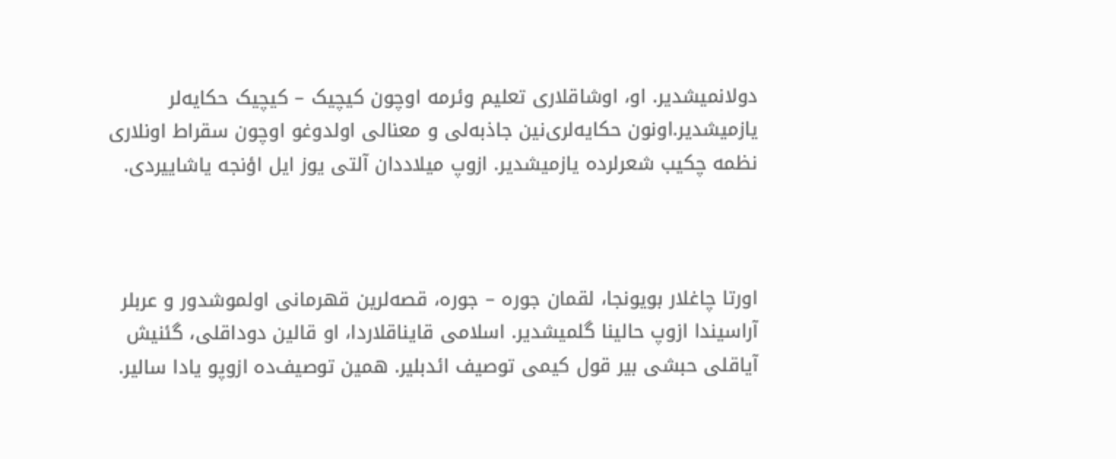دولانمیشدیر. او، اوشاقلاری تعلیم وئرمه اوچون کیچیک – کیچیک حکایه‌لر یازمیشدیر.اونون حکایه‌لری‌نین جاذبه‌لی و معنالی اولدوغو اوچون سقراط اونلاری نظمه چکیب شعرلرده یازمیشدیر. ازوپ میلاددان آلتی یوز ایل اؤنجه یاشاییردی.



اورتا چاغلار بویونجا، لقمان جوره – جوره، قصه‌لرین قهرمانی اولموشدور و عربلر آراسیندا ازوپ حالینا گلمیشدیر. اسلامی قایناقلاردا، او قالین دوداقلی، گئنیش آیاقلی حبشی بیر قول کیمی توصیف ائدبلیر. همین توصیف‌ده ازوپو یادا سالیر.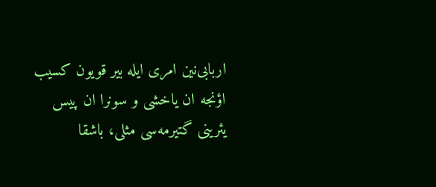اربابی‌نین امری ایله بیر قویون کسیب اؤنجه ان یاخشی و سونرا ان پیس یئرینی گتیرمه‌سی مثلی، باشقا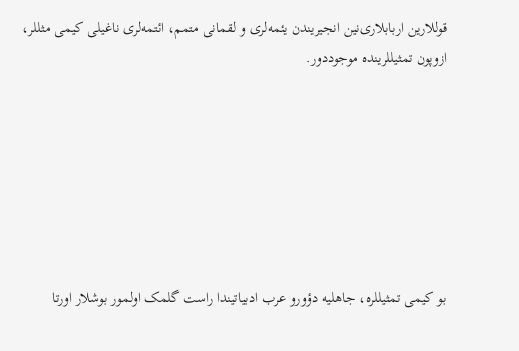قوللارین اربابلاری‌نین انجیریندن یئمه‌لری و لقمانی متمم، ائتمه‌لری ناغیلی کیمی مثللر، ازوپون تمثیللرینده موجوددور.







بو کیمی تمثیللره، جاهلیه دؤورو عرب ادبیاتیندا راست گلمک اولمور بوشلار اورتا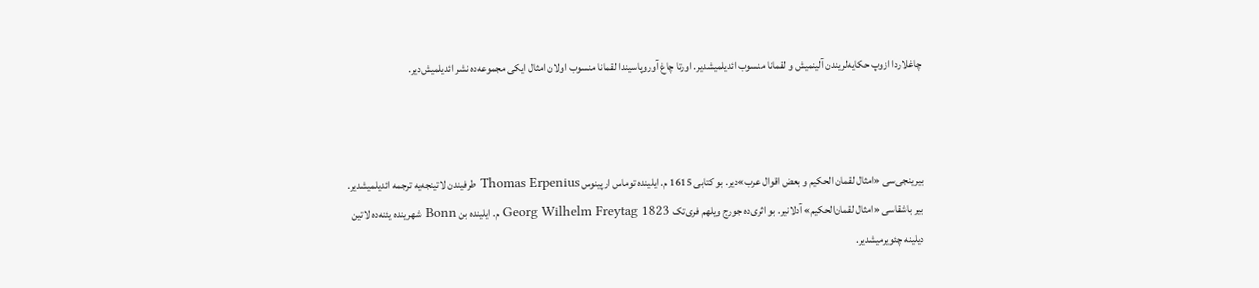چاغلاردا ازوپ حکایه‌لریندن آلینمیش و لقمانا منسوب ائدیلمیشدیر. اورتا چاغ آوروپاسیندا لقمانا منسوب اولان امثال ایکی مجموعه‌ده نشر ائدیلمیش‌دیر.



بیرینجی‌سی «امثال لقمان الحکیم و بعض اقوال عرب»دیر. بو کتابی 1615 م. ایلینده توماس ارپینوس Thomas Erpenius طرفيندن لاتینجه‌یه ترجمه ائدیلمیشدیر. بیر باشقاسی «امثال لقمان‌الحکیم» آدلانیر. بو اثری‌ده جورج ویلهم فری‌تک Georg Wilhelm Freytag 1823 م. ايلينده بن Bonn شهرینده یئنه‌ده لاتین دیلینه چئویرمیشدیر.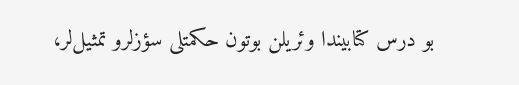بو درس کتابیندا وئریلن بوتون حکمتلی سؤزلرو تمثیل‌لر،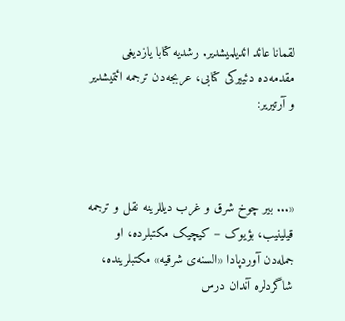لقمانا عائد ائدیلمیشدیر. رشدیه کتابا یازدیغی مقدمه‌ده دئییرکی کتابی، عربجه‌دن ترجمه ائتمیشدیر و آرتیریر:



«... بیر چوخ شرق و غرب دیللرینه نقل و ترجمه قیلینیب، بؤیوک – کیچیک مکتبلرده، او جمله‌دن آوردپادا «السنه‌ی شرقیه» مکتبلرینده، شاگردلره آندان درس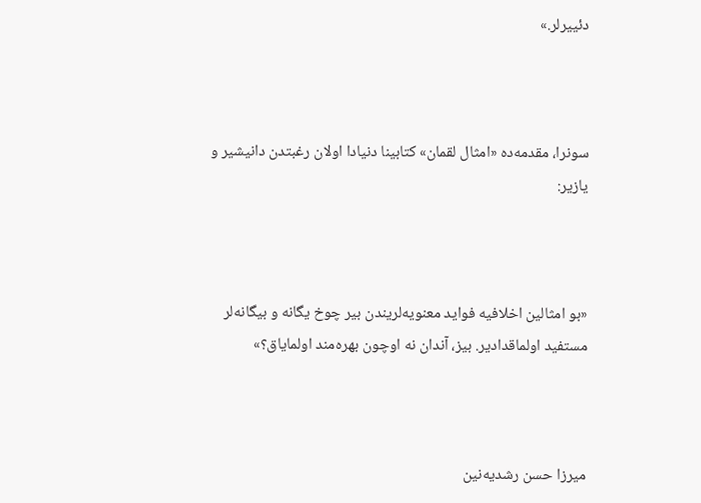دئییرلر.»



سونرا، مقدمه‌ده «امثال لقمان» کتابینا دنیادا اولان رغبتدن دانیشیر و یازیر:



«بو امثالین اخلافیه فواید معنویه‌لریندن بیر چوخ یگانه و بیگانه‌لر مستفید اولماقدادیر. بیز، آندان نه اوچون بهره‌مند اولمایاق؟»



میرزا حسن رشدیه‌نین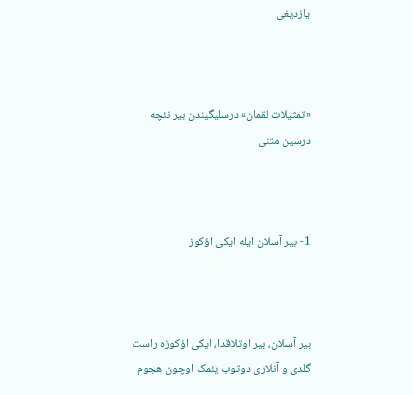یازدیغی



«تمثیلات لقمان» درسلیگیندن بیر نئچه درسین متنی



1- بیر آسلان ایله ایکی اؤکوز



بیر آسلان، بیر اوتلاقدا، ایکی اؤکوزه راست گلدی و آنلاری دوتوب یئمک اوچون هجوم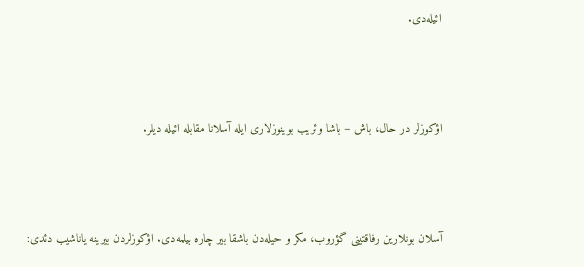ائیله‌دی.



اؤکوزلر در حال، باش – باشا وئریب بوینوزلاری ایله آسلانا مقابله ائیله دیلر.



آسلان بونلارین رفاقتینی گؤروب، مکر و حیله‌دن باشقا بیر چاره بیلمه‌دی. اؤکوزلردن بیرینه یاناشیب دئدی: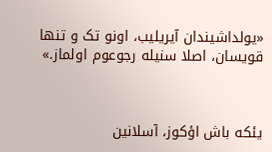«یولداشیندان آیریلیب، اونو تک و تنها قویسان، اصلا سنیله رجوعوم اولماز.»



یئکه باش اؤکوز، آسلانین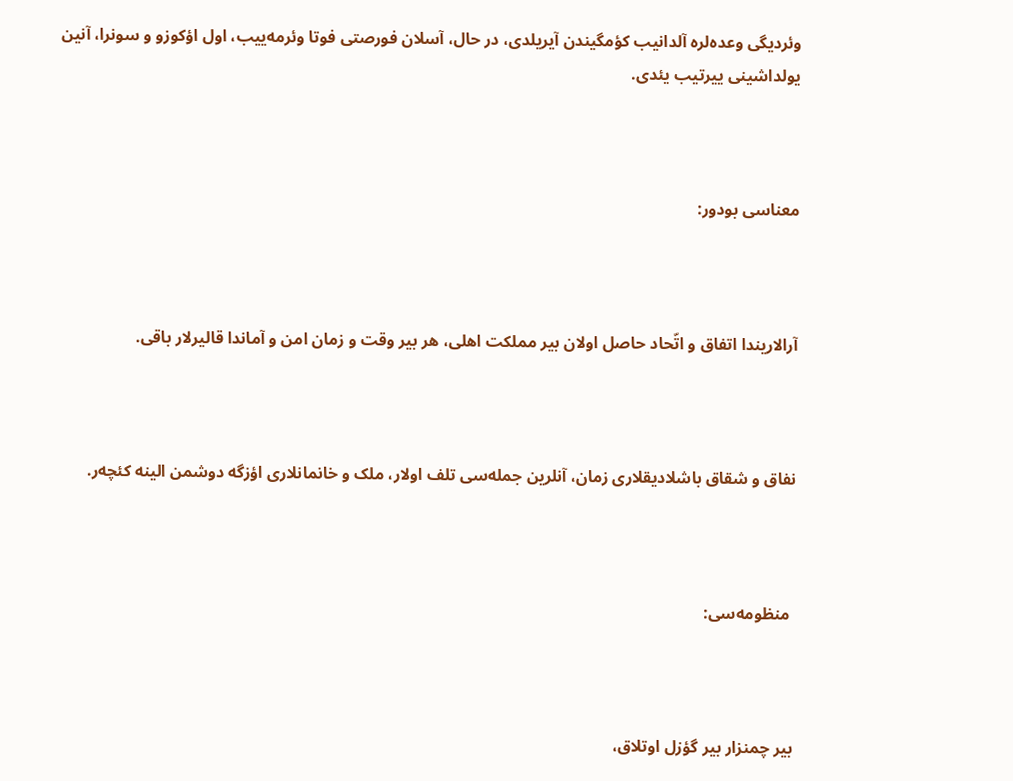وئردیگی وعده‌لره آلدانیب کؤمگیندن آیریلدی، در حال، آسلان فورصتی فوتا وئرمه‌ییب، اول اؤکوزو و سونرا، آنین یولداشینی ییرتیب یئدی.



معناسی بودور:



آرالاریندا اتفاق و اتّحاد حاصل اولان بیر مملکت اهلی، هر بیر وقت و زمان امن و آماندا قالیرلار باقی.



نفاق و شقاق باشلادیقلاری زمان، آنلرین جمله‌سی تلف اولار، ملک و خانمانلاری اؤزگه دوشمن الینه کئچه‌ر.



 منظومه‌سی:



بیر چمنزار بیر گؤزل اوتلاق،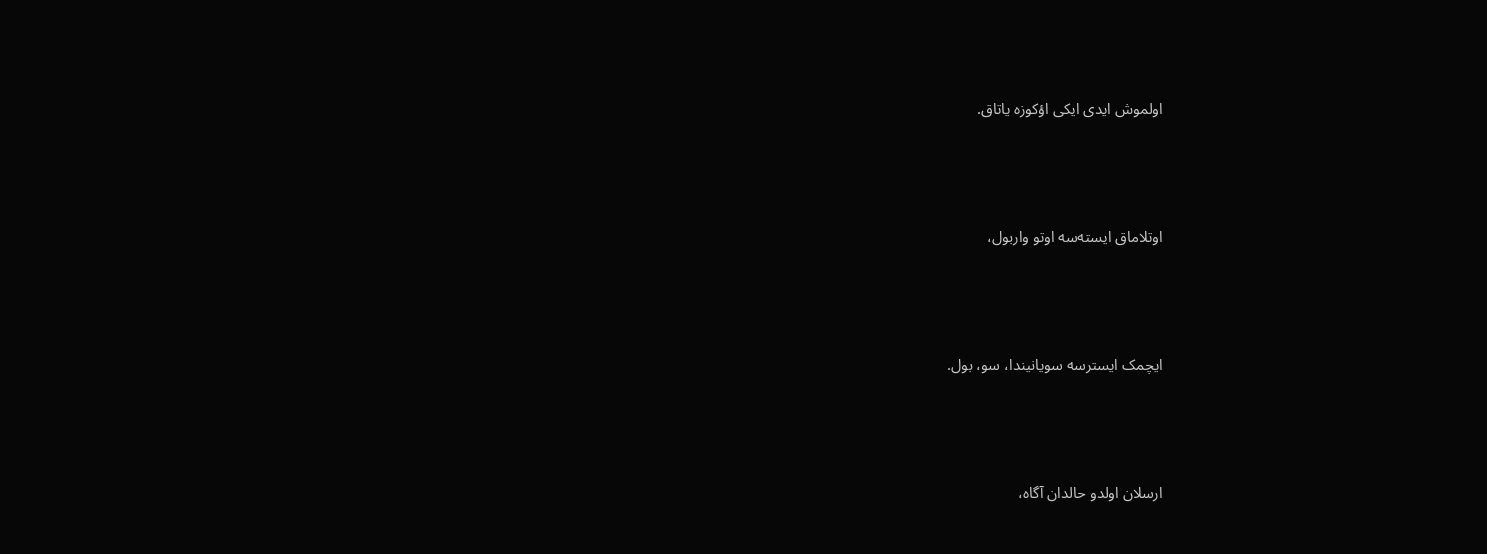اولموش ایدی ایکی اؤکوزه یاتاق.



اوتلاماق ایسته‌سه اوتو واربول،



ایچمک ایسترسه سویانیندا، سو، بول.



ارسلان اولدو حالدان آگاه،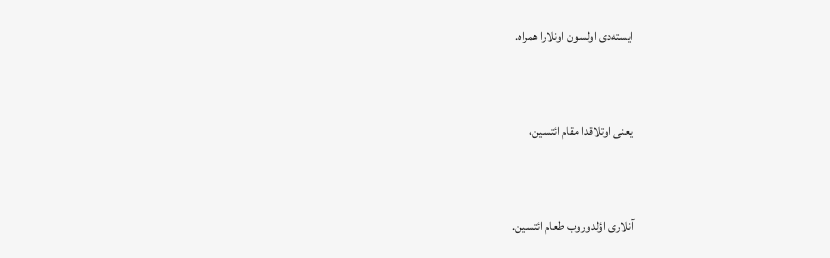ایسته‌دی اولسون اونلارا همراه.



یعنی اوتلاقدا مقام ائتسین،



آنلاری اؤلدوروب طعام ائتسین.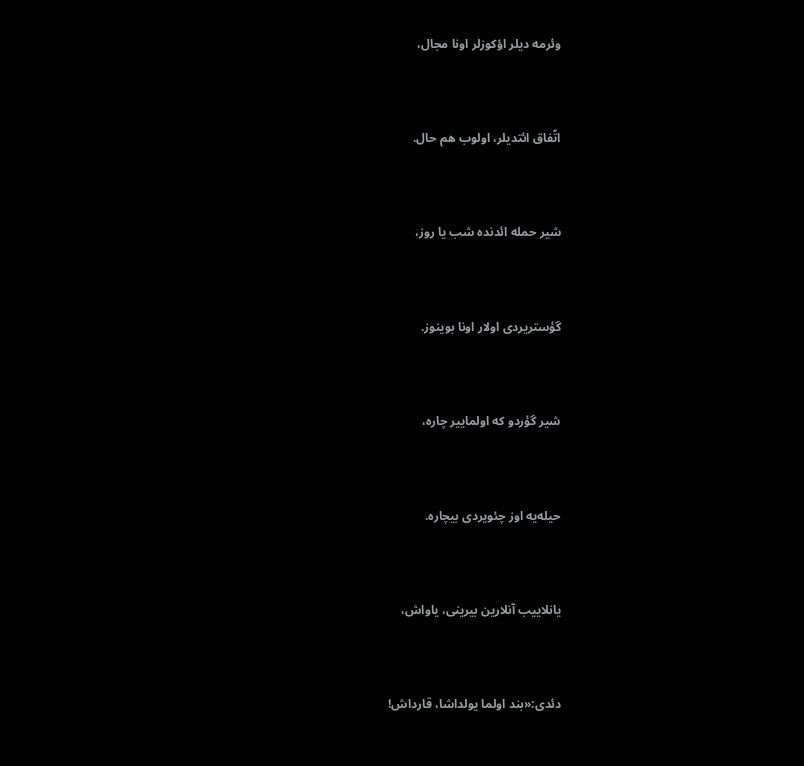وئرمه دیلر اؤکوزلر اونا مجال،



اتّفاق ائتدیلر، اولوب هم حال.



شیر حمله ائدنده شب یا روز،



گؤستریردی اولار اونا بوینوز.



شیر گؤردو که اولماییر چاره،



حیله‌یه اوز چئویردی بیچاره.



یانلاییب آنلارین بیرینی، یاواش،



دئدی:«بند اولما یولداشا، قارداش!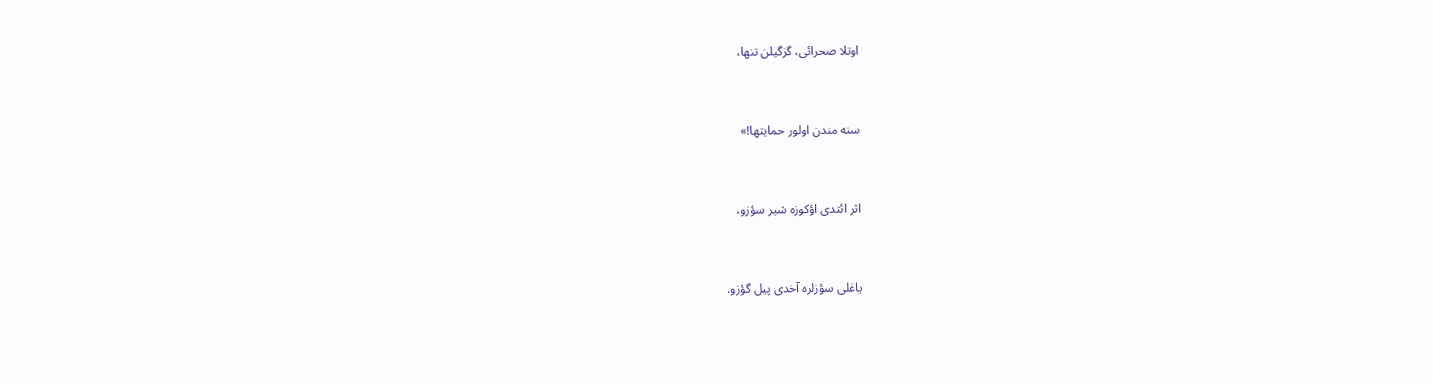اوتلا صحرائی، گزگیلن تنها،



سنه مندن اولور حمایتها!»



اثر ائتدی اؤکوزه شیر سؤزو،



یاغلی سؤزلره آخدی پیل گؤزو.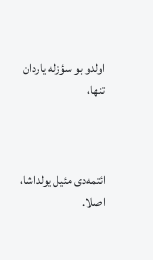اولدو بو سؤزله یاردان تنها،



ائتمه‌دی مئیل یولداشا، اصلا.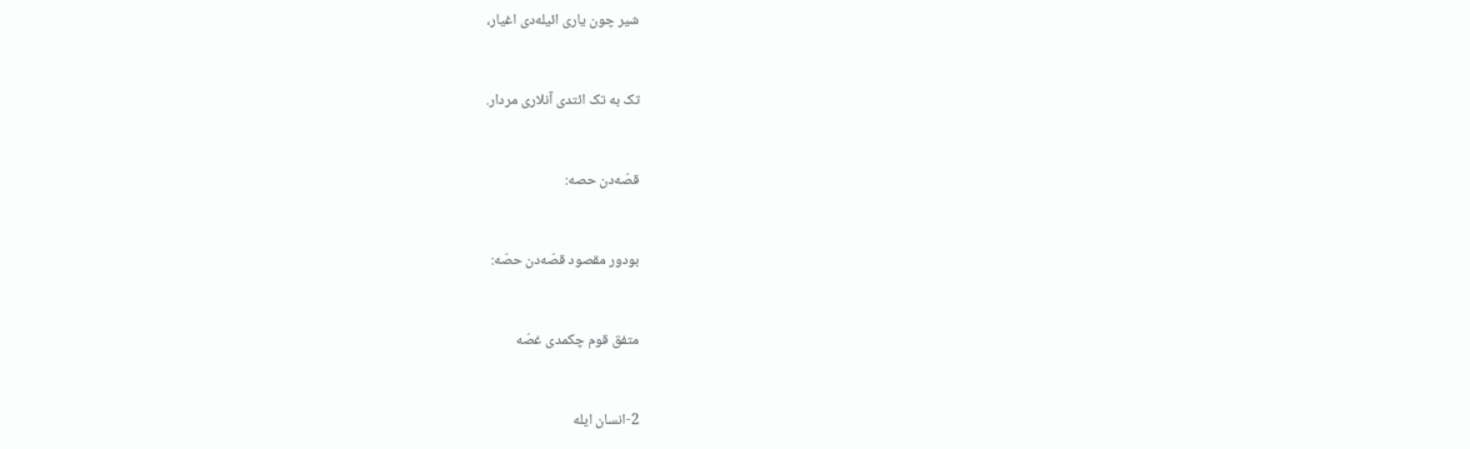شیر چون یاری ائیله‌دی اغیار،



تک به تک ائتدی آنلاری مردار.



قصّه‌دن حصه:



بودور مقصود قصّه‌دن حصّه:



متفق قوم چکمدی غصّه



2-انسان ایله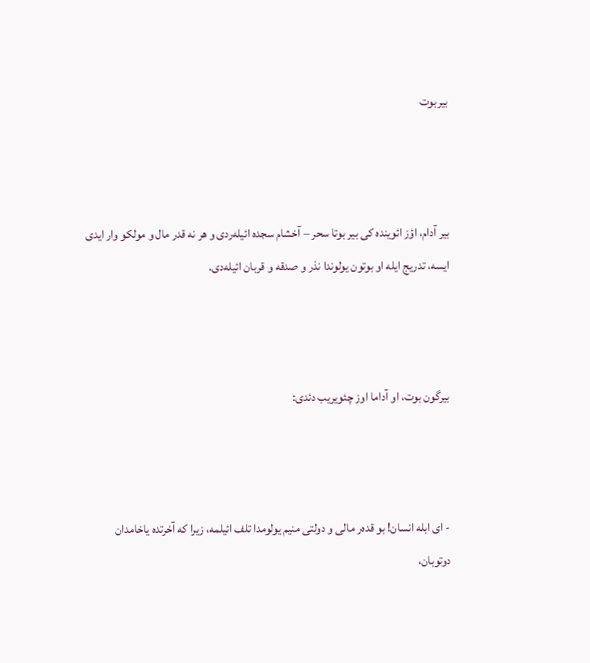بیربوت



بیر آدام، اؤز ائوینده کی بیر بوتا سحر – آخشام سجده ائیله‌ردی و هر نه قدر مال و مولکو وار ایدی ایسه، تدریج ایله او بوتون یولوندا نذر و صدقه و قربان ائیله‌دی.



بیرگون بوت، او آداما اوز چئویریب دئدی:



- ای ابله انسان! بو قده‌ر مالی و دولتی منیم یولومدا تلف ائیلمه، زیرا که آخرتده یاخامدان دوتوبان،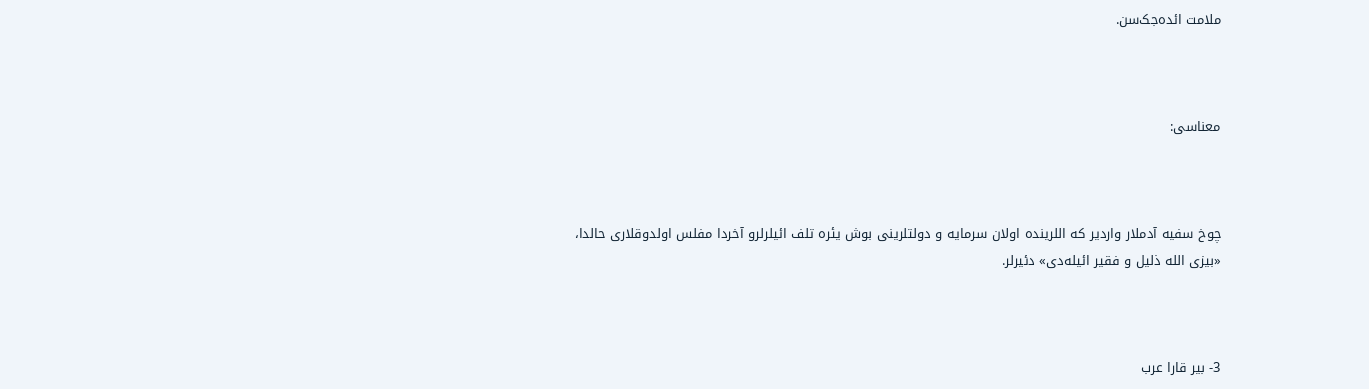ملامت ائده‌جک‌سن.



معناسی:



چوخ سفیه آدملار واردیر که اللرینده اولان سرمایه و دولتلرینی بوش یئره تلف ائیلرلرو آخردا مفلس اولدوقلاری حالدا، «بیزی الله ذلیل و فقیر ائیله‌دی» دئیرلر.



3- بیر قارا عرب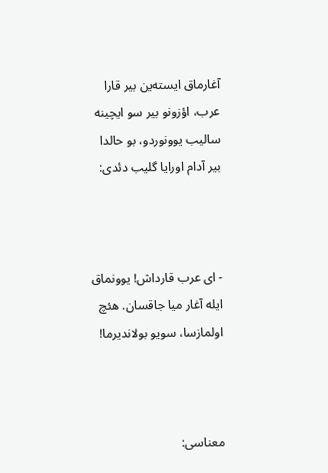آغارماق ایسته‌ین بیر قارا عرب، اؤزونو بیر سو ایچینه سالیب یوونوردو، بو حالدا بیر آدام اورایا گلیب دئدی:



- ای عرب قارداش! یوونماق ایله آغار میا جاقسان. هئچ اولمازسا، سویو بولاندیرما!



معناسی: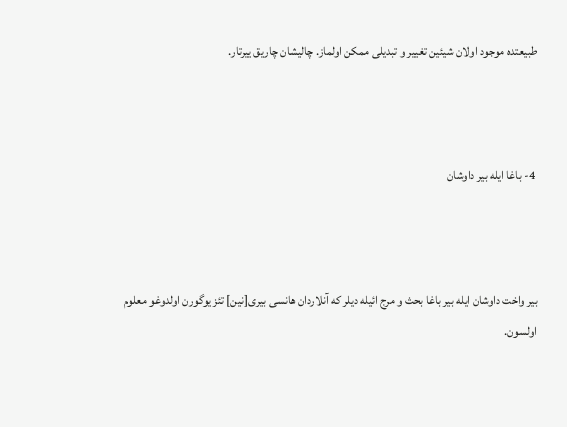طبیعتده موجود اولان شیئین تغییر و تبدیلی ممکن اولماز. چالیشان چاریق ییرتار.



 4- باغا ایله بیر داوشان



بیر واخت داوشان ایله بیر باغا بحث و مرج ائیله دیلر که آنلاردان هانسی بیری[نین] تئز یوگورن اولدوغو معلوم اولسون.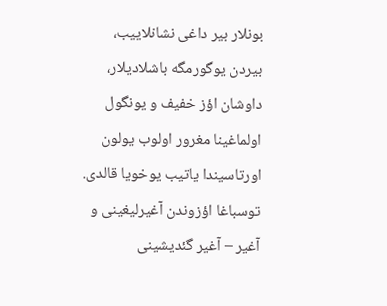بونلار بیر داغی نشانلاییب، بیردن یوگورمگه باشلادیلار، داوشان اؤز خفیف و یونگول اولماغینا مغرور اولوب یولون اورتاسیندا یاتیب یوخویا قالدی. توسباغا اؤزوندن آغیرلیغینی و آغیر – آغیر گئدیشینی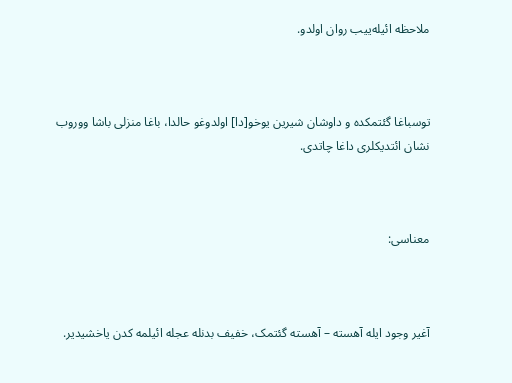ملاحظه ائیله‌ییب روان اولدو.



توسباغا گئتمکده و داوشان شیرین یوخو[دا] اولدوغو حالدا، باغا منزلی باشا ووروب نشان ائتدیکلری داغا چاتدی.



معناسی:



آغیر وجود ایله آهسته – آهسته گئتمک، خفیف بدنله عجله ائیلمه کدن یاخشیدیر.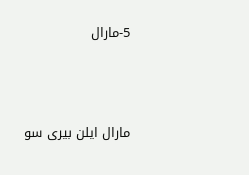5-مارال



مارال ایلن بیری سو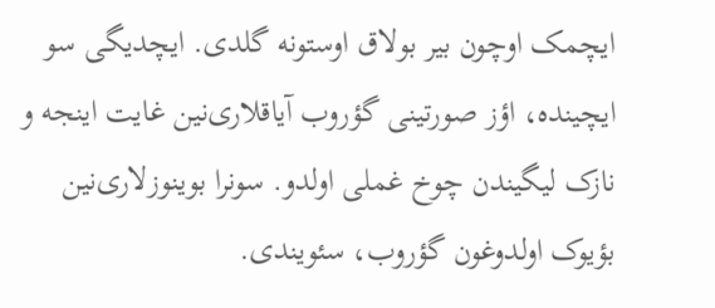ایچمک اوچون بیر بولاق اوستونه گلدی. ایچدیگی سو ایچینده، اؤز صورتینی گؤروب آیاقلاری‌نین غایت اینجه و نازک لیگیندن چوخ غملی اولدو. سونرا بوینوزلاری‌نین بؤیوک اولدوغون گؤروب، سئویندی.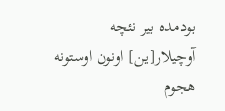بودمده بیر نئچه آوچیلار[ین] اونون اوستونه هجوم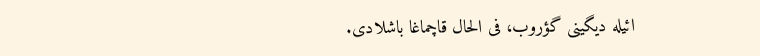ائیله دیگینی گؤروب، فی الحال قاچماغا باشلادی.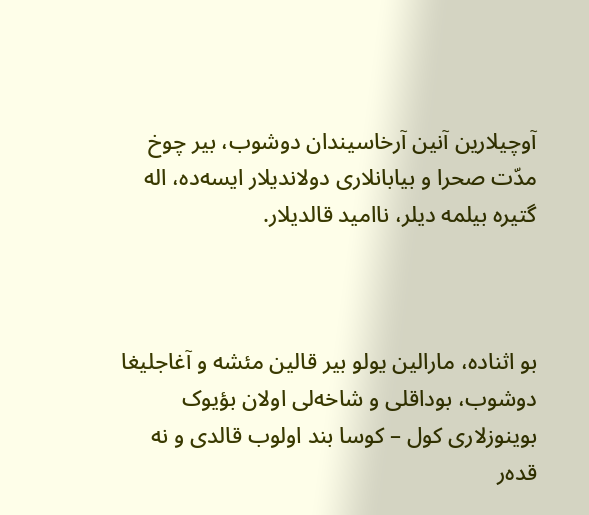آوچیلارین آنین آرخاسیندان دوشوب، بیر چوخ مدّت صحرا و بیابانلاری دولاندیلار ایسه‌ده، اله گتیره بیلمه دیلر، ناامید قالدیلار.



بو اثناده، مارالین یولو بیر قالین مئشه و آغاجلیغا دوشوب، بوداقلی و شاخه‌لی اولان بؤیوک بوینوزلاری کول – کوسا بند اولوب قالدی و نه قده‌ر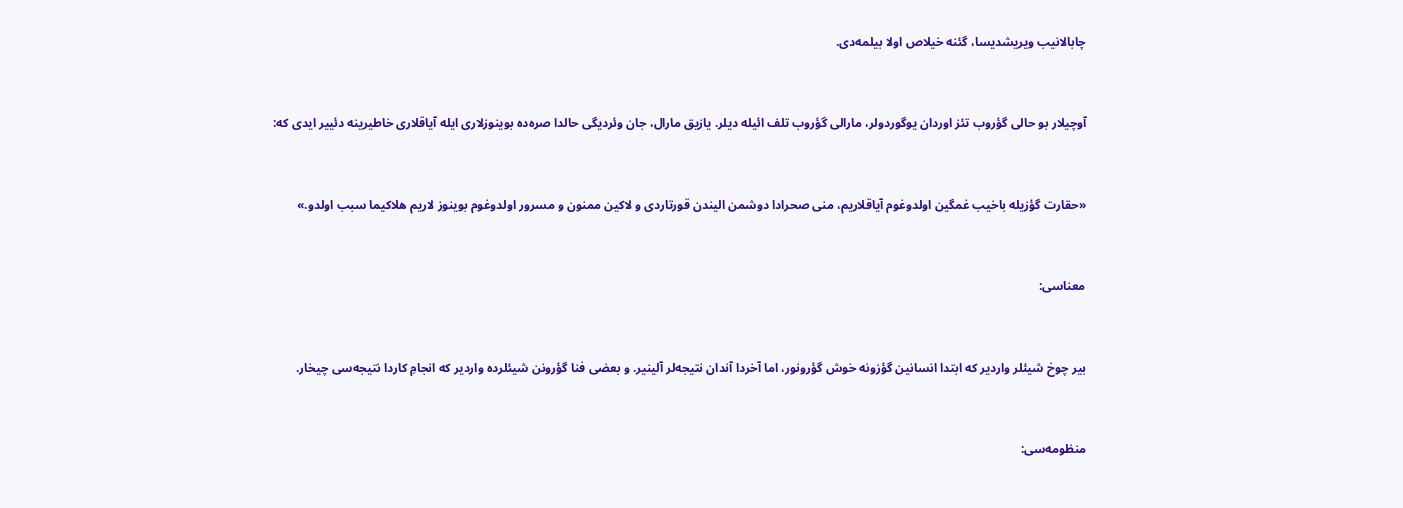چابالانیب ویریشدیسا، گئنه خیلاص اولا بیلمه‌دی.



آوچیلار بو حالی گؤروب تئز اوردان یوگوردولر، مارالی گؤروب تلف ائیله دیلر. یازیق مارال، جان وئردیگی حالدا صره‌ده بوینوزلاری ایله آیاقلاری خاطیرینه دئییر ایدی که:



«حقارت گؤزیله باخیب غمگین اولدوغوم آیاقلاریم، منی صحرادا دوشمن الیندن قورتاردی و لاکین ممنون و مسرور اولدوغوم بوینوز لاریم هلاکیما سبب اولدو.»



معناسی:



بیر چوخ شیئلر واردیر که ابتدا انسانین گؤزونه خوش گؤرونور، اما آخردا آندان نتیجه‌لر آلینیر. و بعضی فنا گؤرونن شیئلرده واردیر که انجامِ کاردا نتیجه‌سی چیخار.



منظومه‌سی: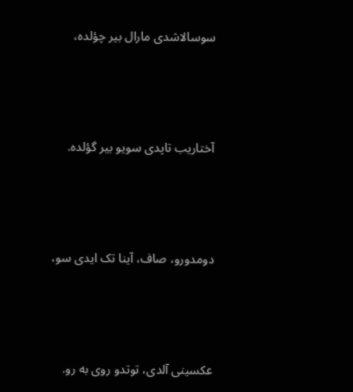سوسالاشدی مارال بیر چؤلده،



آختاریب تاپدی سویو بیر گؤلده.



دومدورو، صاف، آینا تک ایدی سو،



عکسینی آلدی، توتدو روی به رو.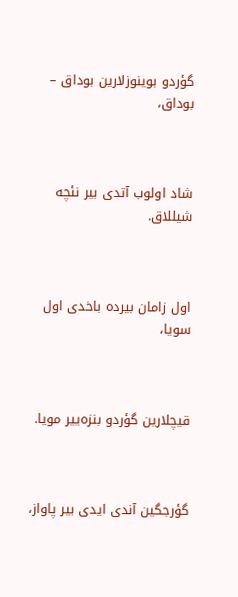گؤردو بوینوزلارین بوداق – بوداق،



شاد اولوب آتدی بیر نئچه شیللاق.



اول زامان بیرده باخدی اول سویا،



قیچلارین گؤردو بنزه‌ییر مویا.



گؤرجگین آندی ایدی بیر پاواز،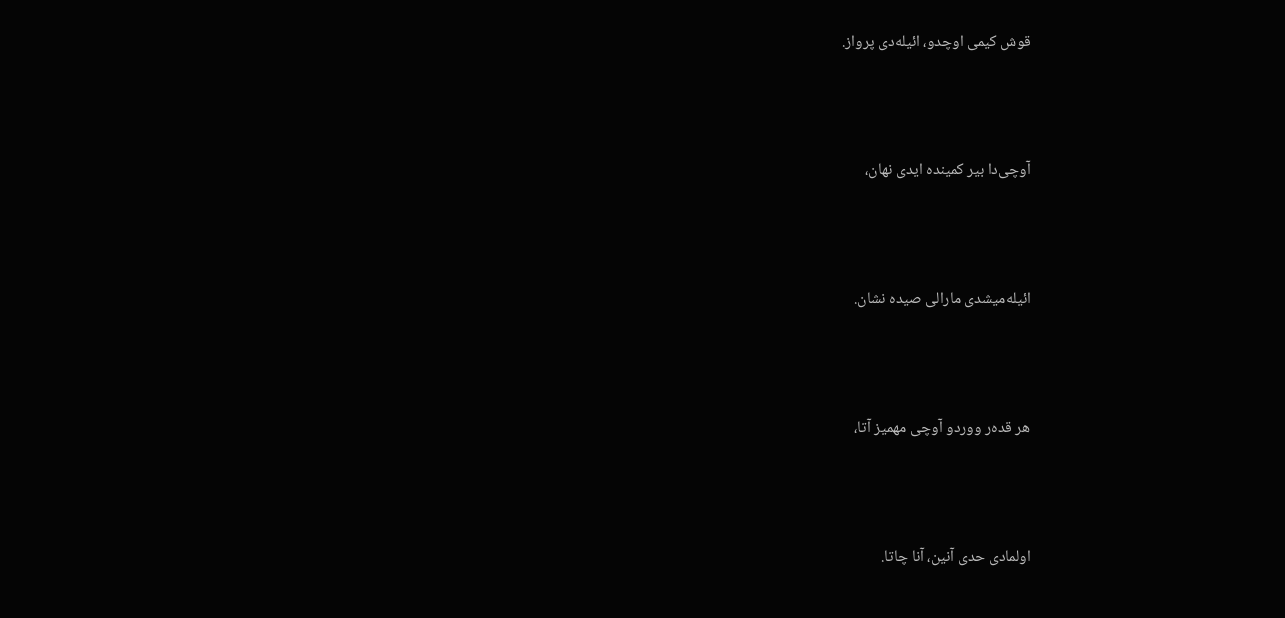قوش کیمی اوچدو، ائیله‌دی پرواز.



آوچی‌دا بیر کمینده ایدی نهان،



ائیله‌میشدی مارالی صیده نشان.



هر قده‌ر ووردو آوچی مهمیز آتا،



اولمادی حدی آنین، آنا چاتا.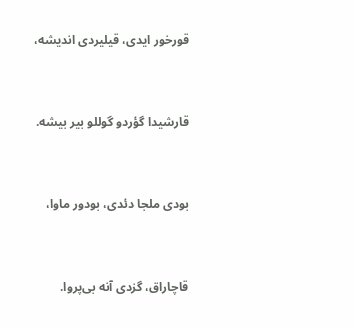قورخور ایدی، قیلیردی اندیشه،



قارشیدا گؤردو گوللو بیر بیشه.



بودی ملجا دئدی، بودور ماوا،



قاچاراق، گزدی آنه بی‌پروا.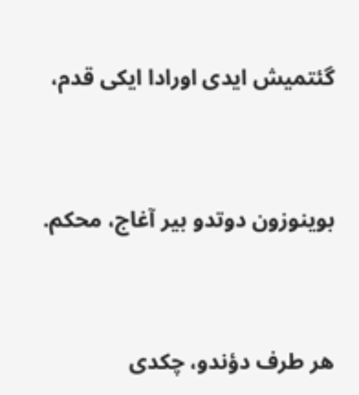گئتمیش ایدی اورادا ایکی قدم،



بوینوزون دوتدو بیر آغاج، محکم.



هر طرف دؤندو، چکدی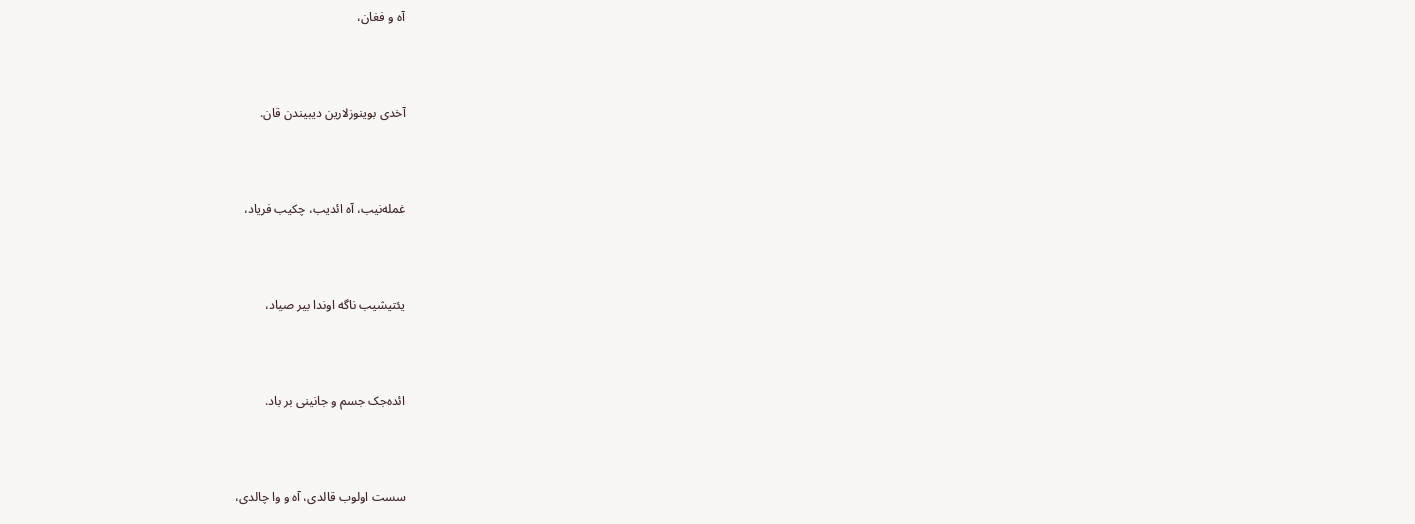آه و فغان،



آخدی بوینوزلارین دیبیندن قان.



غمله‌نیب، آه ائدیب، چکیب فریاد،



یئتیشیب ناگه اوندا بیر صیاد،



ائده‌جک جسم و جانینی بر باد.



سست اولوب قالدی، آه و وا چالدی،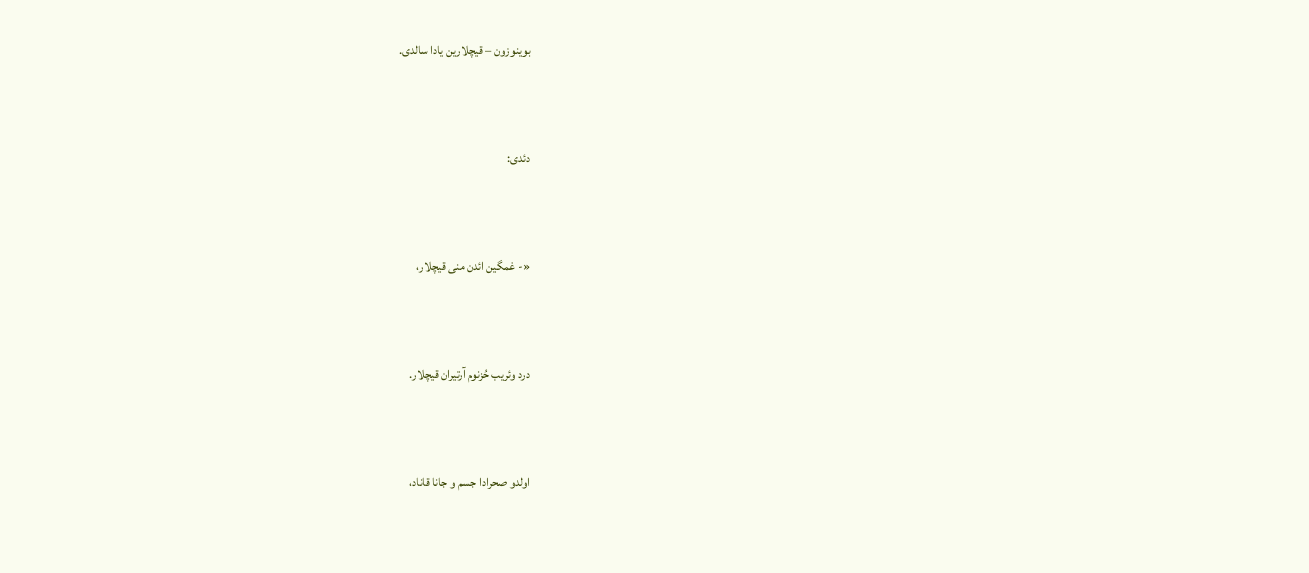بوینوزون – قیچلارین یادا سالدی.



دئدی:



«- غمگین ائدن منی قیچلار،



درد وئریب حُزنوم آرتیران قیچلار.



اولدو صحرادا جسم و جانا قاناد،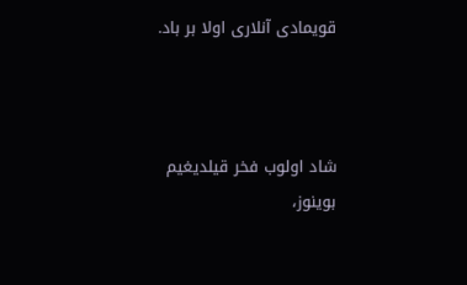قویمادی آنلاری اولا بر باد.



شاد اولوب فخر قیلدیغیم بوینوز،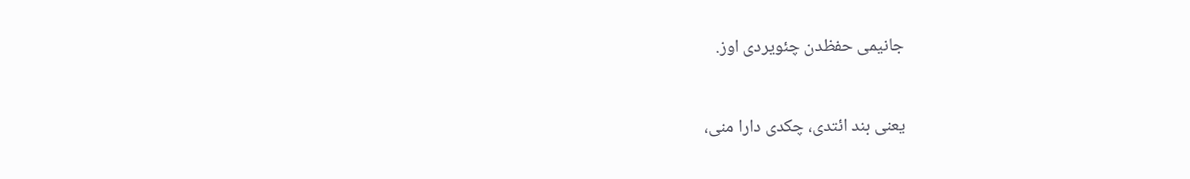جانیمی حفظدن چئویردی اوز.



یعنی بند ائتدی، چکدی دارا منی،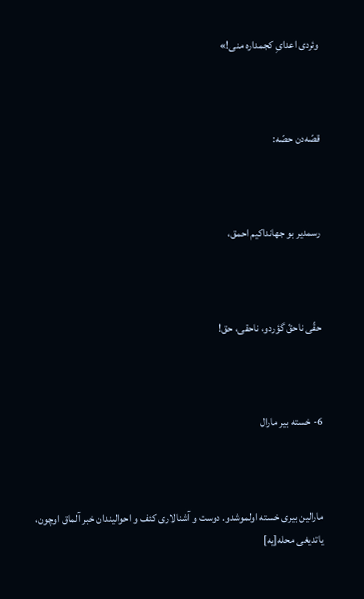وئردی اعدایِ کجمداره منی!»



قصّه‌دن حصّه:



رسمدیر بو جهانداکیم احمق،



حقّی ناحقّ گؤردو، ناحقی، حق!



6- خسته بیر مارال



مارالین بیری خسته اولموشدو. دوست و آشنالاری کئف و احوالیندان خبر آلماق اوچون، یاتدیغی محله[یه]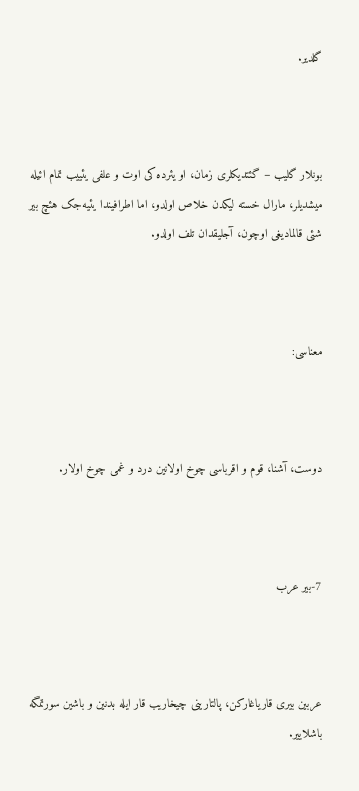گلدیر.



بونلار گلیب – گئتدیکلری زمان، او یئرده کی اوت و علفی یئییب تمام ائیله میشدیلر، مارال خسته لیکدن خلاص اولدو، اما اطرافیندا یئیه‌جک هئچ بیر شئی قالمادیغی اوچون، آجلیقدان تلف اولدو.



معناسی:



دوست، آشنا، قوم و اقرباسی چوخ اولانین درد و غمی چوخ اولار.



7-بیر عرب



عربین بیری قاریاغارکن، پالتارینی چیخاریب قار ایله بدنین و باشین سورتمگه باشلاییر.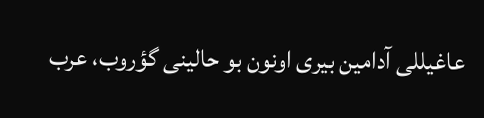عاغیللی آدامین بیری اونون بو حالینی گؤروب، عرب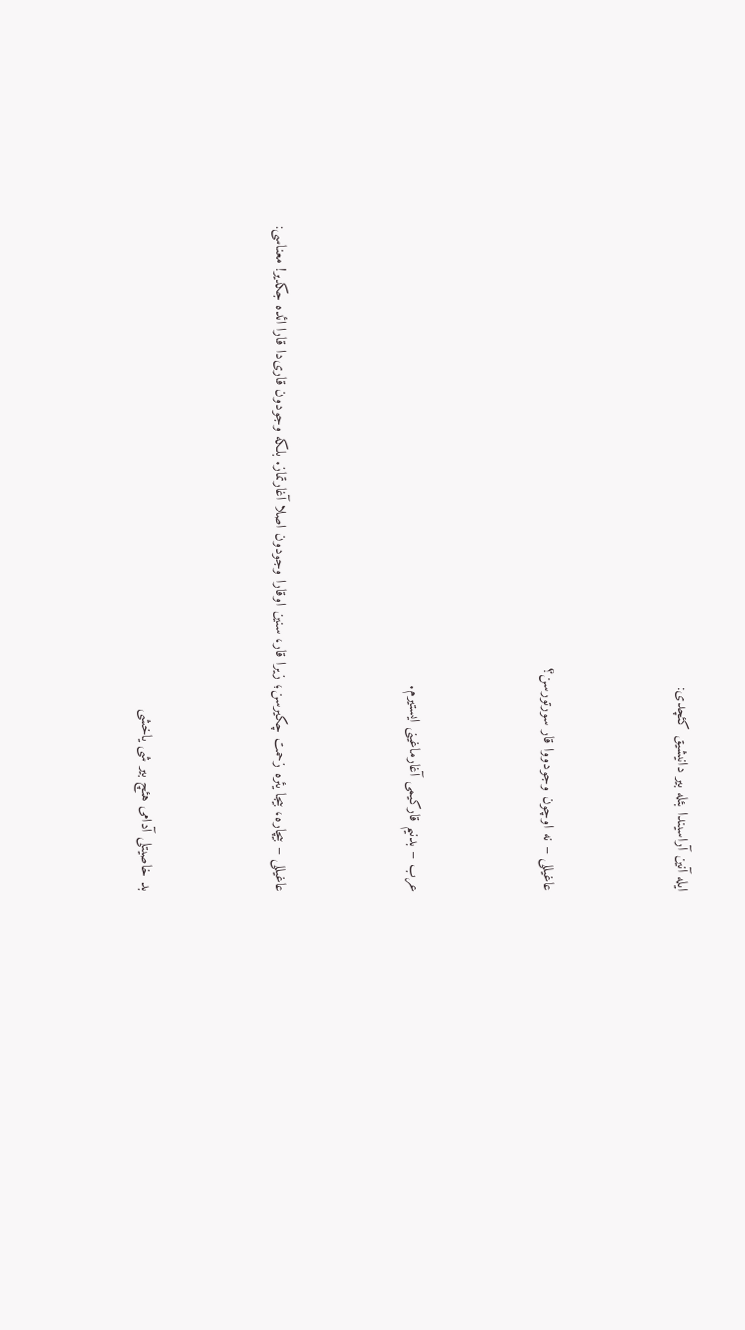ایله آنین آراسیندا بئله بیر دانیشیق کئچدی:



عاغیللی – نه اوچون وجودووا قار سورتورسن؟



عرب – بدنیم قارکیمی آغارماغینی ایستیرم.



عاغیللی – بیچاره، بیجا یئره زحمت چکیرسن؛ زیرا قار، سنین اوقارا وجودون اصلا آغارتماز. بلکه وجودون قاری‌دا قارا ائده جکدیر! معناسی:



بد خاصیتلی آدامی هئچ بیر شی یاخشی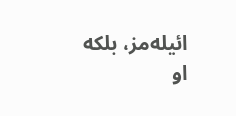ائیله‌مز، بلکه او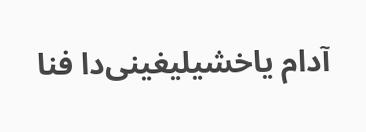آدام یاخشیلیغینی‌دا فنا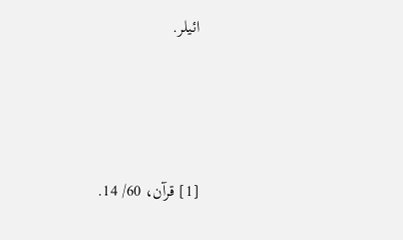ائیلر.





[1] قرآن، 60/ 14.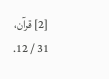[2] قرآن، 31 / 12.